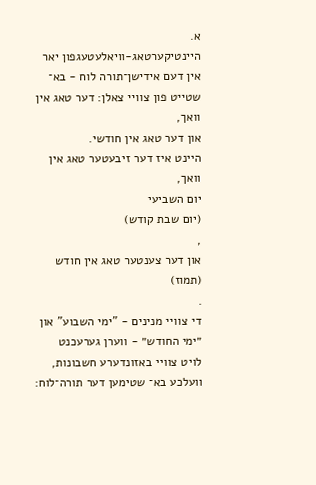א.
היינטיקערטאג-וויאלעטעגפון יאר אין דעם אידישן־תורה לוח - בא־ שטייט פון צוויי צאלן: דער טאג אין וואך,
און דער טאג אין חודשי.
היינט איז דער זיבעטער טאג אין וואך,
יום השביעי
(יום שבת קודש)
,
און דער צענטער טאג אין חודש
(תמוז)
.
די צוויי מנינים - "ימי השבוע" און ״ימי החודש״ - ווערן גערעכנט לויט צוויי באזונדערע חשבונות,
וועלכע בא־ שטימען דער תורה־לוח: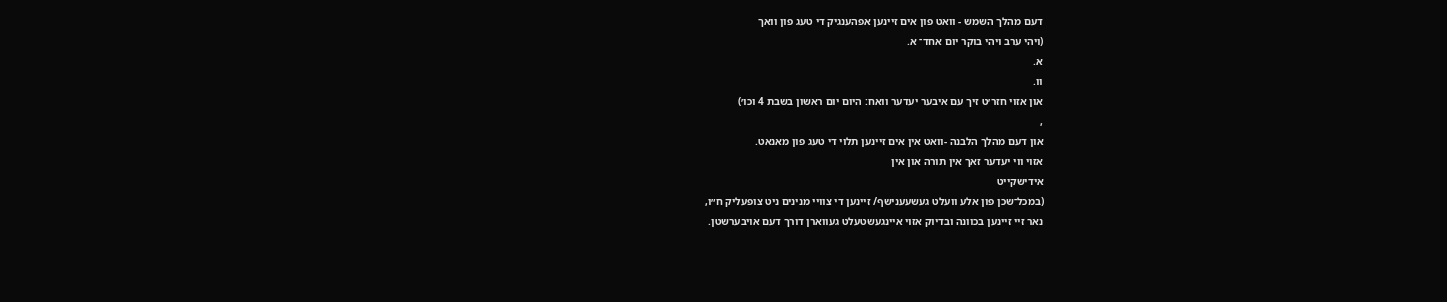דעם מהלך השמש - וואט פון אים זיינען אפהענגיק די טעג פון וואך
(ויהי ערב ויהי בוקר יום אחד־ א.
א.
וו.
און אזוי חזר׳ט זיך עם איבער יעדער וואח: היום יום ראשון בשבת 4 וכו׳)
,
און דעם מהלך הלבנה -וואט אין אים זיינען תלוי די טעג פון מאנאט.
אזוי ווי יעדער זאך אין תורה און אין
אידישקייט
(במכל־שכן פון אלע וועלט געשעענישף/ זיינען די צוויי מנינים ניט צופעליק ח״ו,
נאר זיי זיינען בכוונה ובדיוק אזוי איינגעשטעלט געווארן דורך דעם אויבערשטן.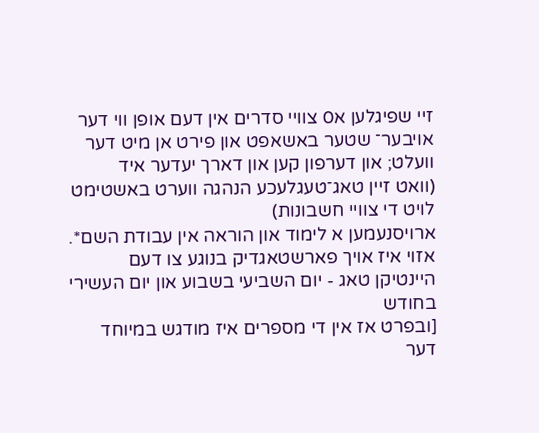זיי שפיגלען א0 צוויי סדרים אין דעם אופן ווי דער אויבער־ שטער באשאפט און פירט אן מיט דער וועלט; און דערפון קען און דארך יעדער איד
(וואט זיין טאג־טעגלעכע הנהגה ווערט באשטימט לויט די צוויי חשבונות)
ארויסנעמען א לימוד און הוראה אין עבודת השם*.
אזוי איז אויך פארשטאגדיק בנוגע צו דעם היינטיקן טאג - יום השביעי בשבוע און יום העשירי בחודש
[ובפרט אז אין די מספרים איז מודגש במיוחד דער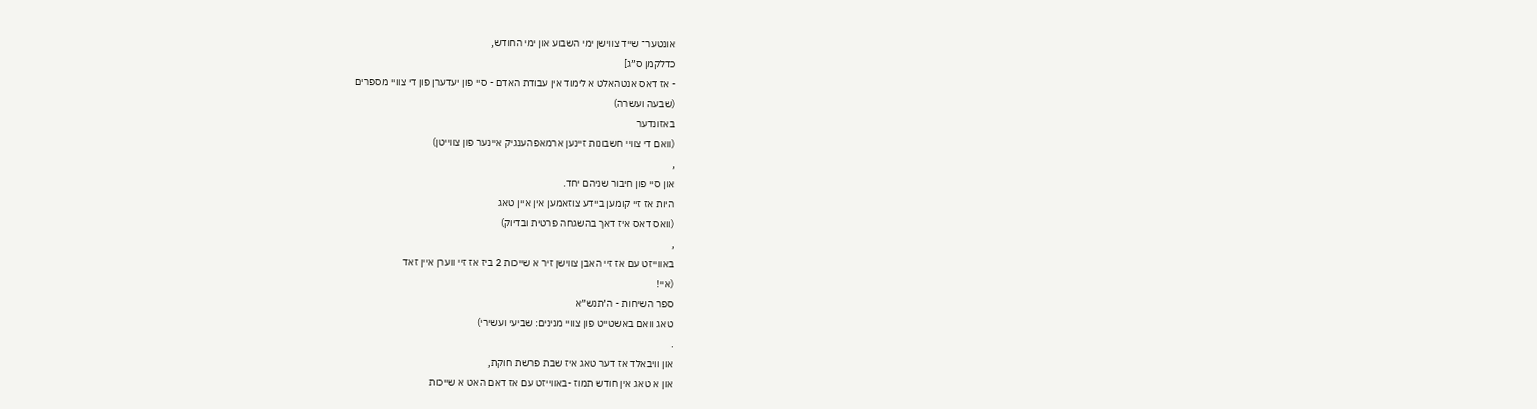אונטער־ שייד צווישן ימי השבוע און ימי החודש,
כדלקמן ס״ג]
- אז דאס אנטהאלט א לימוד אין עבודת האדם - סיי פון יעדערן פון די צוויי מספרים
(שבעה ועשרה)
באזונדער
(וואם די צוויי חשבונות זיינען ארמאפהענגיק איינער פון צווייטן)
,
און סיי פון חיבור שניהם יחד.
היות אז זיי קומען ביידע צוזאמען אין איין טאג
(וואס דאס איז דאך בהשגחה פרטית ובדיוק)
,
באווייזט עם אז זיי האבן צווישן זיר א שייכות 2 ביז אז זיי ווערן איין זאד
(איי!
ספר השיחות - ה׳תנש״א
טאג וואם באשטייט פון צוויי מנינים: שביעי ועשירי)
.
און וויבאלד אז דער טאג איז שבת פרשת חוקת,
און א טאג אין חודש תמוז -באווייזט עם אז דאם האט א שייכות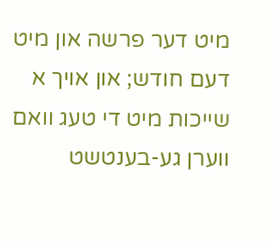מיט דער פרשה און מיט דעם חודש; און אויך א שייכות מיט די טעג וואם ווערן גע-בענטשט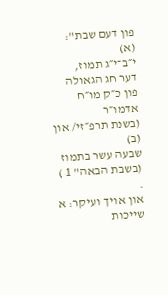פון דעם שבת":
(א)
י״ב־י״ג תמוז,
דער חג הגאולה פון כ״ק מו״ח אדמו״ר
(בשנת תרפ״זי/ און
(ב)
שבעה עשר בתמוז
(בשבת הבאה" 1 )
.
און אויך ועיקר: א שייכות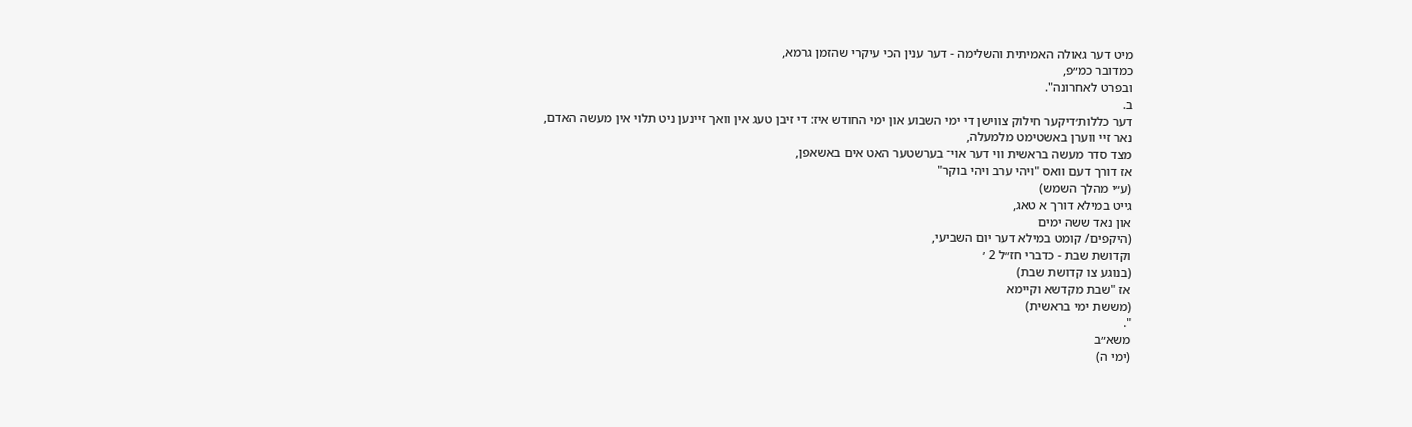מיט דער גאולה האמיתית והשלימה - דער ענין הכי עיקרי שהזמן גרמא,
כמדובר כמ״פ,
ובפרט לאחרונה".
ב.
דער כללות׳דיקער חילוק צווישן די ימי השבוע און ימי החודש איז: די זיבן טעג אין וואך זיינען ניט תלוי אין מעשה האדם,
נאר זיי ווערן באשטימט מלמעלה,
מצד סדר מעשה בראשית ווי דער אוי־ בערשטער האט אים באשאפן,
אז דורך דעם וואס "ויהי ערב ויהי בוקר"
(ע״י מהלך השמש)
גייט במילא דורך א טאג,
און נאד ששה ימים
(היקפים/ קומט במילא דער יום השביעי,
וקדושת שבת - כדברי חז״ל 2 ׳
(בנוגע צו קדושת שבת)
אז "שבת מקדשא וקיימא
(מששת ימי בראשית)
".
משא״ב
(ימי ה)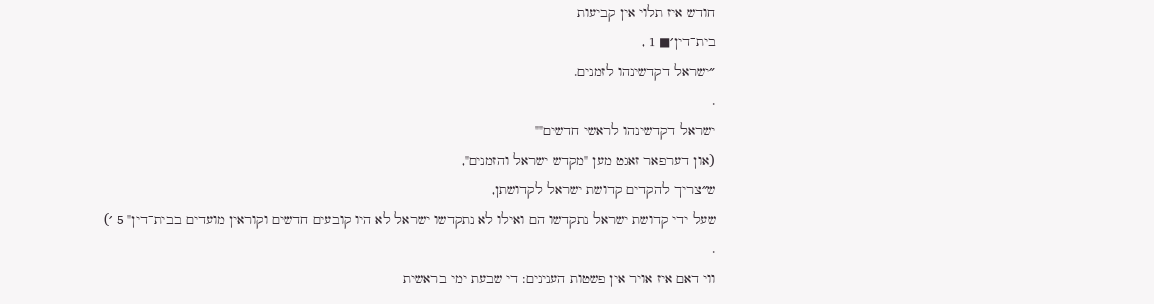חודש איז תלוי אין קביעות
בית־דין׳■ 1 ,
״ישראל דקדשינהו לזמנים.
.
ישראל דקדשינהו לראשי חדשים""
(און דערפאר זאגט מען "מקדש ישראל והזמנים",
ש״צריך להקדים קדושת ישראל לקדושתן,
שעל ידי קדושת ישראל נתקדשו הם ואילו לא נתקדשו ישראל לא היו קובעים חדשים וקוראין מועדים בבית־דין" 5 ׳)
.
ווי דאם איז אויר אין פשטות הענינים: די שבעת ימי בראשית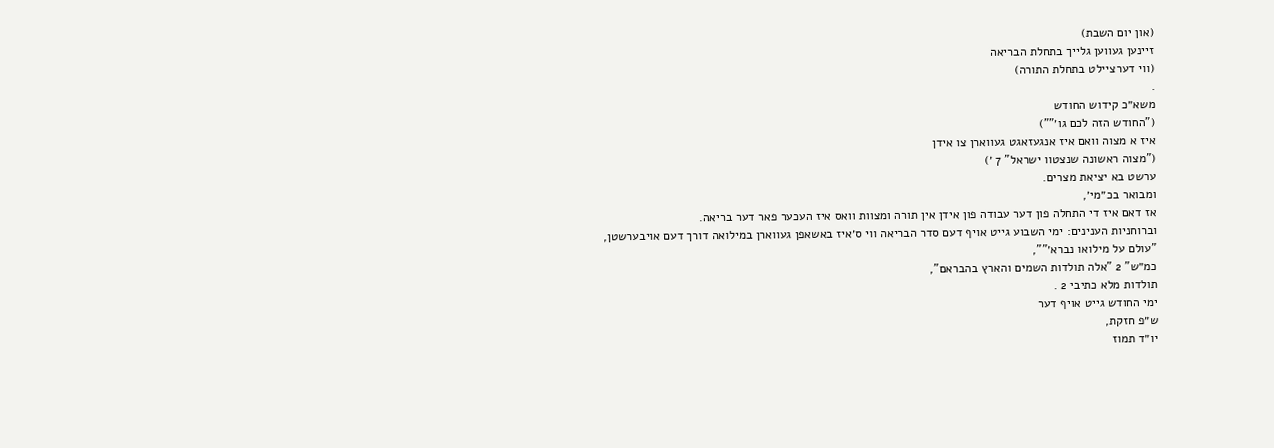(און יום השבת)
זיינען געווען גלייך בתחלת הבריאה
(ווי דערציילט בתחלת התורה)
.
משא״כ קידוש החודש
("החודש הזה לכם גו׳"")
איז א מצוה וואם איז אנגעזאגט געווארן צו אידן
("מצוה ראשונה שנצטוו ישראל" 7 ׳)
ערשט בא יציאת מצרים.
ומבואר בכ״מי׳,
אז דאם איז די התחלה פון דער עבודה פון אידן אין תורה ומצוות וואס איז העכער פאר דער בריאה.
וברוחניות הענינים: ימי השבוע גייט אויף דעם סדר הבריאה ווי ס׳איז באשאפן געווארן במילואה דורך דעם אויבערשטן,
"עולם על מילואו נברא׳"",
כמ״ש" 2 "אלה תולדות השמים והארץ בהבראם",
תולדות מלא כתיבי 2 .
ימי החודש גייט אויף דער
ש״פ חזקת,
יו״ד תמוז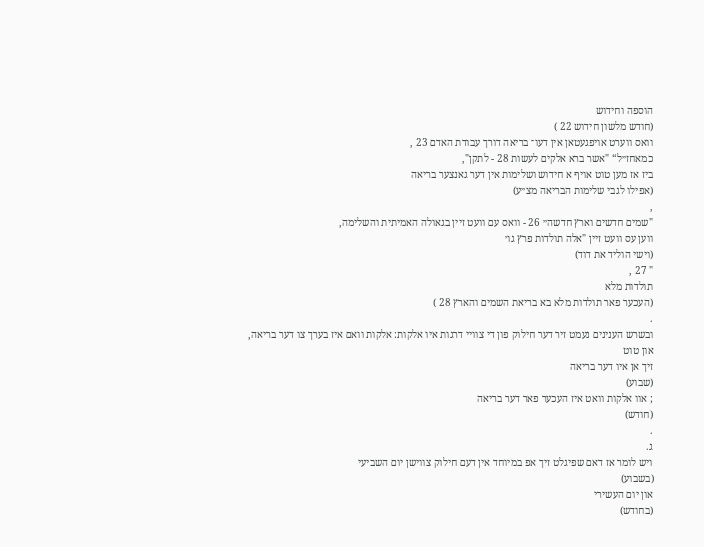הוספה וחידוש
(חודש מלשון חידוש 22 )
וואס ווערט אויפגעטאן אין דעו־ בריאה דורך עבודת האדם 23 ,
כמאחז״ל“ "אשר ברא אלקים לעשות 28 - לתקן",
ביז אז מען טוט אויף א חידוש ושלימות אין דער גאנצער בריאה
(אפילו לגבי שלימות הבריאה מצ״ע)
,
"שמים חדשים וארץ חדשה״ 26 - וואס עם וועט זיין בגאולה האמיתית והשלימה,
ווען עס וועט זיין "אלה תולדות פרץ גו׳
(וישי הוליד את דוד)
" 27 ,
תולדות מלא
(העכער פאר תולדות מלא בא בריאת השמים והארץ 28 )
.
ובשרש הענינים נעמט זיר דער חילוק פון די צוויי דרגות איו אלקות: אלקות וואם איז בערך צו דער בריאה,
און טוט
זיך אן איו דער בריאה
(שבוע)
; אוו אלקות וואט איז העכער פאר דער בריאה
(חודש)
.
ג.
ויש לומר אז דאם שפיגלט זיך אפ במיוחד אין דעם חילוק צווישן יום השביעי
(בשבוע)
און יום העשירי
(בחודש)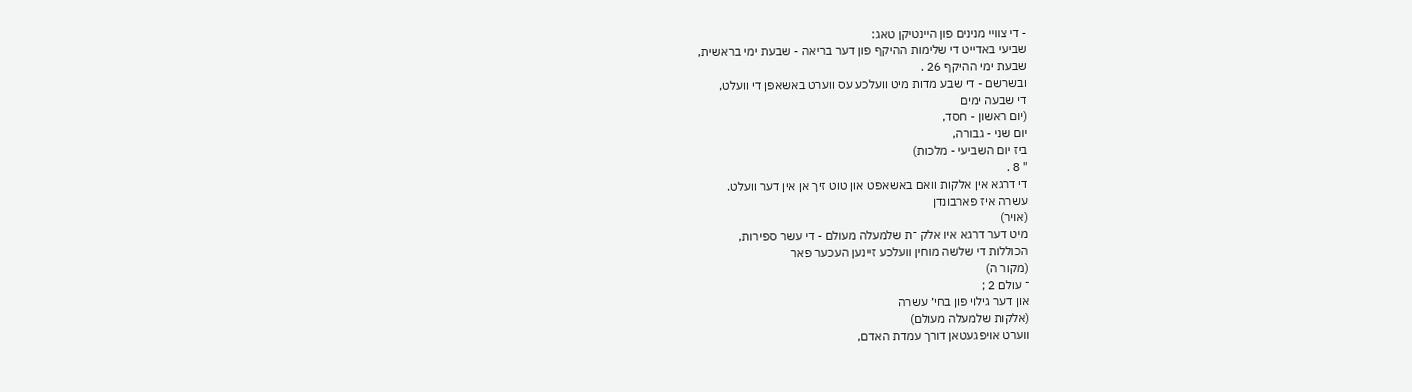- די צוויי מנינים פון היינטיקן טאג:
שביעי באדייט די שלימות ההיקף פון דער בריאה - שבעת ימי בראשית,
שבעת ימי ההיקף 26 .
ובשרשם - די שבע מדות מיט וועלכע עס ווערט באשאפן די וועלט,
די שבעה ימים
(יום ראשון - חסד,
יום שני - גבורה,
ביז יום השביעי - מלכות)
" 8 .
די דרגא אין אלקות וואם באשאפט און טוט זיך אן אין דער וועלט.
עשרה איז פארבונדן
(אויר)
מיט דער דרגא איו אלק ־ת שלמעלה מעולם - די עשר ספירות,
הכוללות די שלשה מוחין וועלכע זיינען העכער פאר
(מקור ה)
־ עולם 2 ;
און דער גילוי פון בחי׳ עשרה
(אלקות שלמעלה מעולם)
ווערט אויפגעטאן דורך עמדת האדם,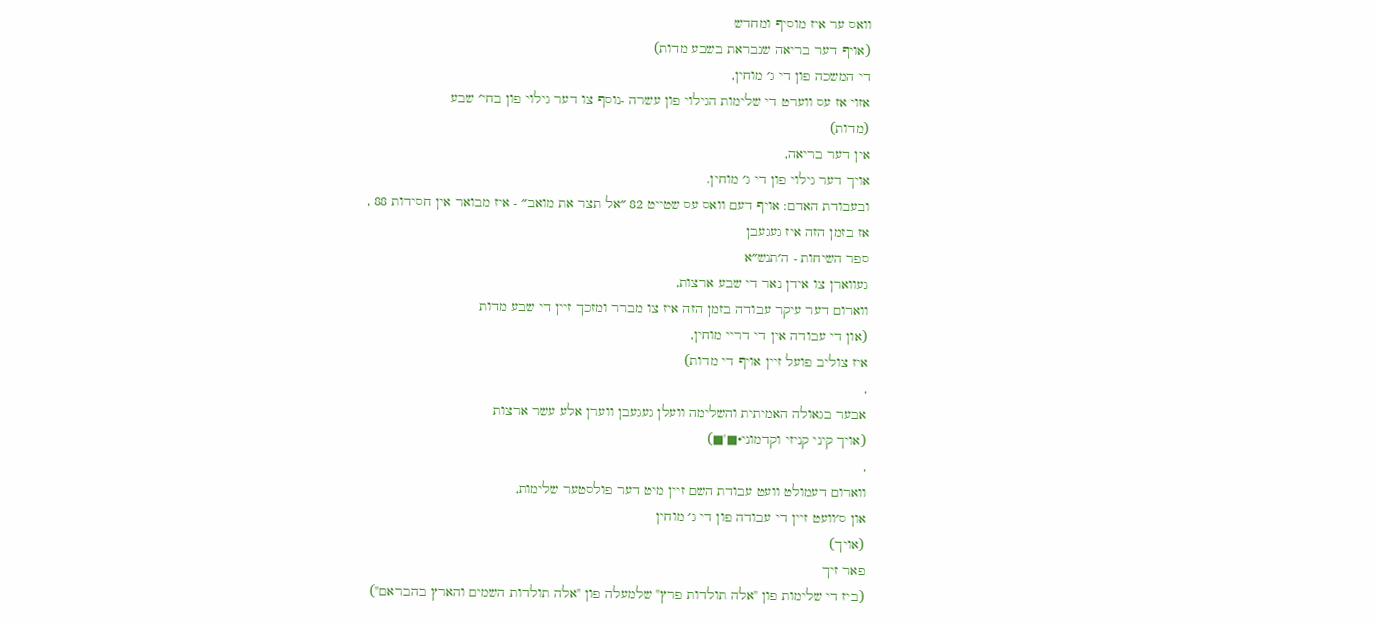וואס ער איז מוסיף ומחדש
(אויף דער בריאה שנבראת בשבע מדות)
די המשכה פון די ג׳ מוחין,
אזוי אז עס ווערט די שלימות הגילוי פון עשרה -נוסף צו דער גילוי פון בחי׳ שבע
(מדות)
אין דער בריאה,
אויך דער גילוי פון די ג׳ מוחין.
ובעבודת האדם: אויף דעם וואס עס שטייט 82 ״אל תצר את מואב״ - איז מבואר אין חסידות 88 ,
אז בזמן הזה איז געגעבן
ספר השיחות - ה׳תנש״א
געווארן צו אידן נאר די שבע ארצות,
ווארום דער עיקר עבודה בזמן הזה איז צו מברר ומזכך זיין די שבע מדות
(און די עבודה אין די דריי מוחין,
איז צוליב פועל זיין אויף די מדות)
,
אבער בגאולה האמיתית והשלימה וועלן געגעבן ווערן אלע עשר ארצות
(אויך קיני קניזי וקדמוני•■'■)
,
ווארום דעמולט וועט עבודת השם זיין מיט דער פולסטער שלימות,
און ס׳וועט זיין די עבודה פון די ג׳ מוחין
(אויך)
פאר זיך
(ביז די שלימות פון "אלה תולדות פרץ" שלמעלה פון "אלה תולדות השמים והארץ בהבראם")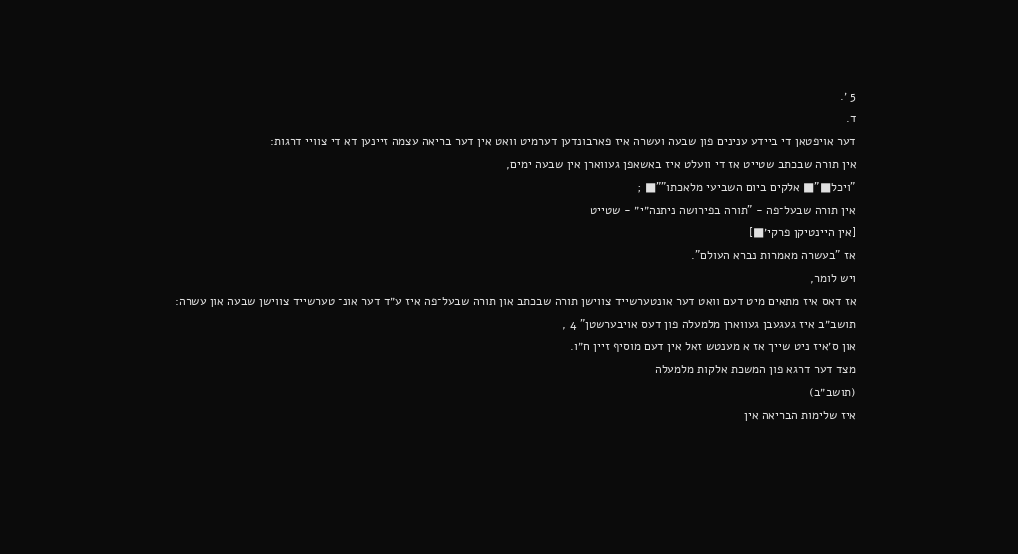5 ׳.
ד.
דער אויפטאן די ביידע ענינים פון שבעה ועשרה איז פארבונדען דערמיט וואט אין דער בריאה עצמה זיינען דא די צוויי דרגות:
אין תורה שבכתב שטייט אז די וועלט איז באשאפן געווארן אין שבעה ימים,
"ויכל■"■ אלקים ביום השביעי מלאכתו""■ ;
אין תורה שבעל־פה - "תורה בפירושה ניתנה״י״ - שטייט
[אין היינטיקן פרקי׳■]
אז "בעשרה מאמרות נברא העולם".
ויש לומר,
אז דאס איז מתאים מיט דעם וואט דער אונטערשייד צווישן תורה שבכתב און תורה שבעל־פה איז ע״ד דער אונ־ טערשייד צווישן שבעה און עשרה:
תושב״ב איז געגעבן געווארן מלמעלה פון דעס אויבערשטן" 4 ,
און ס׳איז ניט שייך אז א מענטש זאל אין דעם מוסיף זיין ח״ו.
מצד דער דרגא פון המשכת אלקות מלמעלה
(תושב״ב)
איז שלימות הבריאה אין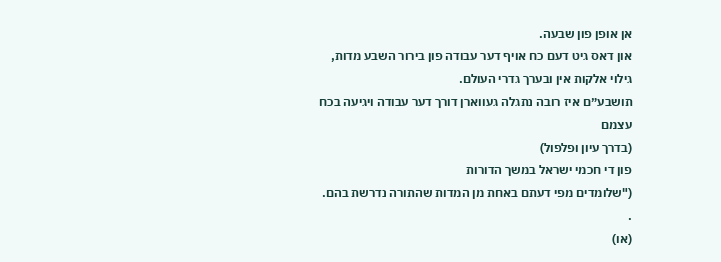אן אופן פון שבעה.
און דאס גיט דעם כח אויף דער עבודה פון בירור השבע מדות,
גילוי אלקות אין ובערך גדרי העולם.
תושבע״ם איז רובה נתגלה געווארן דורך דער עבודה ויגיעה בכח עצמם
(בדרך עיון ופלפול)
פון די חכמי ישראל במשך הדורות
("שלומדים מפי דעתם באחת מן המדות שהתורה נדרשת בהם.
.
(או)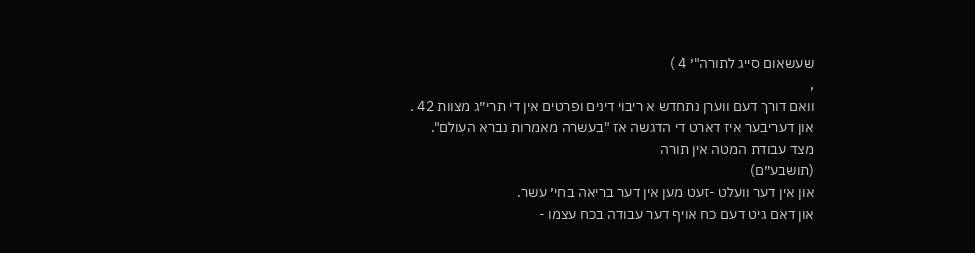שעשאום סייג לתורה"׳ 4 )
,
וואם דורך דעם ווערן נתחדש א ריבוי דינים ופרטים אין די תרי״ג מצוות 42 .
און דעריבער איז דארט די הדגשה אז "בעשרה מאמרות נברא העולם".
מצד עבודת המטה אין תורה
(תושבע״ם)
און אין דער וועלט -זעט מען אין דער בריאה בחי׳ עשר.
און דאם גיט דעם כח אויף דער עבודה בכח עצמו -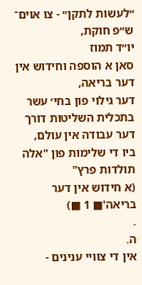״לעשות לתקן״ - צו אוים־
ש״פ חוקת,
יו״ד תמוז
סאן א הוספה וחידוש אין דער בריאה,
דער גילוי פון בחי׳ עשר בתכלית השליטות דורך דער עבודה אין עולם,
ביו די שלימות פון "אלה תולדות פרץ"
(א חידוש אין דער בריאה'■ 1 ■)
.
ה.
אין די צוויי ענינים -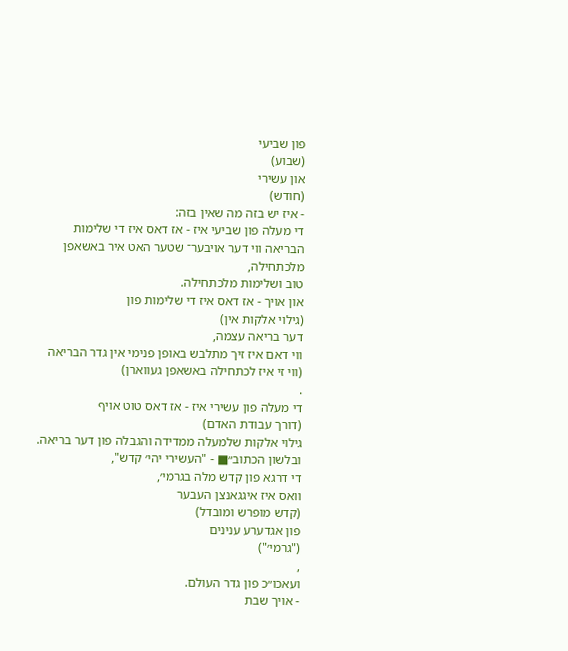פון שביעי
(שבוע)
און עשירי
(חודש)
- איז יש בזה מה שאין בזה:
די מעלה פון שביעי איז - אז דאס איז די שלימות הבריאה ווי דער אויבער־ שטער האט איר באשאפן מלכתחילה,
טוב ושלימות מלכתחילה.
און אויך - אז דאס איז די שלימות פון
(גילוי אלקות אין)
דער בריאה עצמה,
ווי דאם איז זיך מתלבש באופן פנימי אין גדר הבריאה
(ווי זי איז לכתחילה באשאפן געווארן)
.
די מעלה פון עשירי איז - אז דאס טוט אויף
(דורך עבודת האדם)
גילוי אלקות שלמעלה ממדידה והגבלה פון דער בריאה.
ובלשון הכתוב״■ - "העשירי יהי׳ קדש",
די דרגא פון קדש מלה בגרמי׳,
וואס איז איגגאנצן העבער
(קדש מופרש ומובדל)
פון אגדערע ענינים
("גרמי׳")
,
ועאכו״כ פון גדר העולם.
- אויך שבת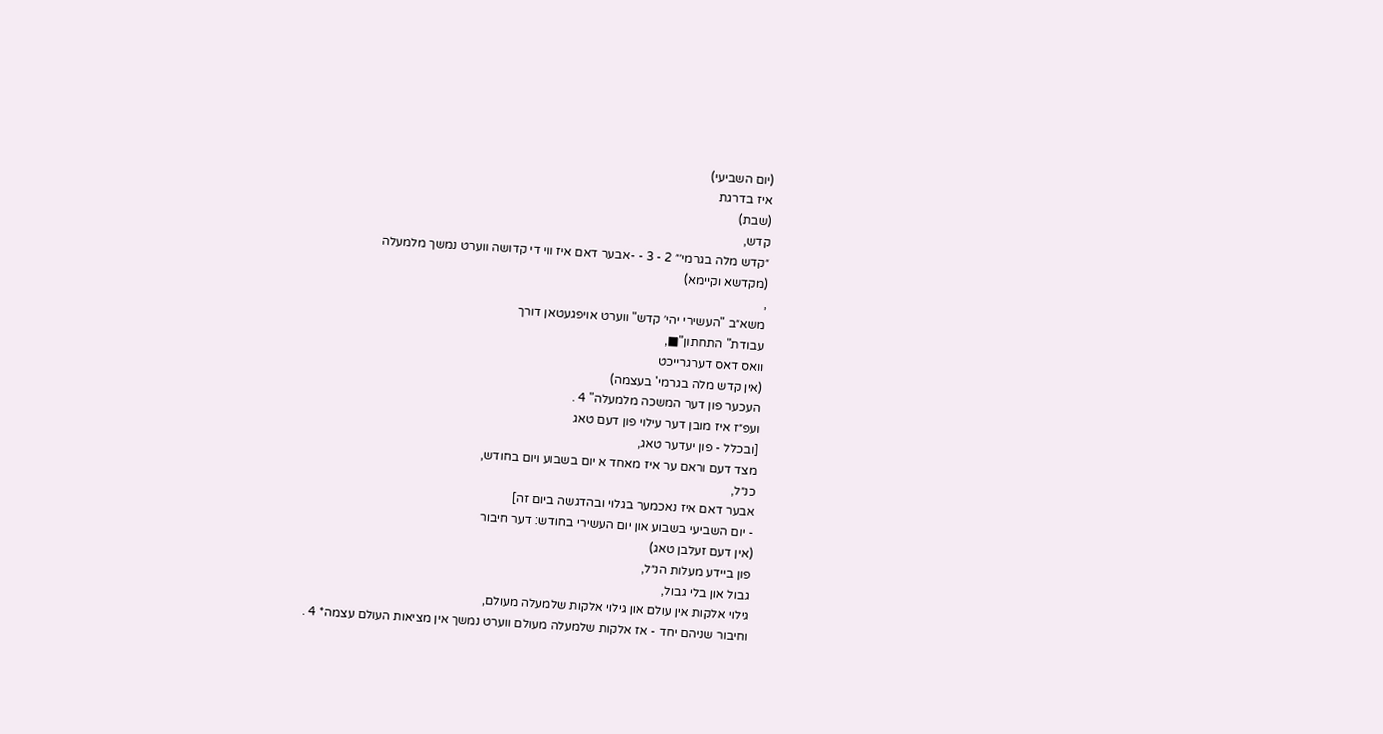(יום השביעי)
איז בדרגת
(שבת)
קדש,
״קדש מלה בגרמי׳״ 2 - 3 - -אבער דאם איז ווי די קדושה ווערט נמשך מלמעלה
(מקדשא וקיימא)
,
משא״ב "העשירי יהי׳ קדש" ווערט אויפגעטאן דורך
עבודת" התחתון"■,
וואס דאס דערגרייכט
(אין קדש מלה בגרמי' בעצמה)
העכער פון דער המשכה מלמעלה" 4 .
ועפ״ז איז מובן דער עילוי פון דעם טאג
[ובכלל - פון יעדער טאג,
מצד דעם וראם ער איז מאחד א יום בשבוע ויום בחודש,
כנ״ל,
אבער דאם איז נאכמער בגלוי ובהדגשה ביום זה]
- יום השביעי בשבוע און יום העשירי בחודש: דער חיבור
(אין דעם זעלבן טאג)
פון ביידע מעלות הנ״ל,
גבול און בלי גבול,
גילוי אלקות אין עולם און גילוי אלקות שלמעלה מעולם,
וחיבור שניהם יחד - אז אלקות שלמעלה מעולם ווערט נמשך אין מציאות העולם עצמה* 4 .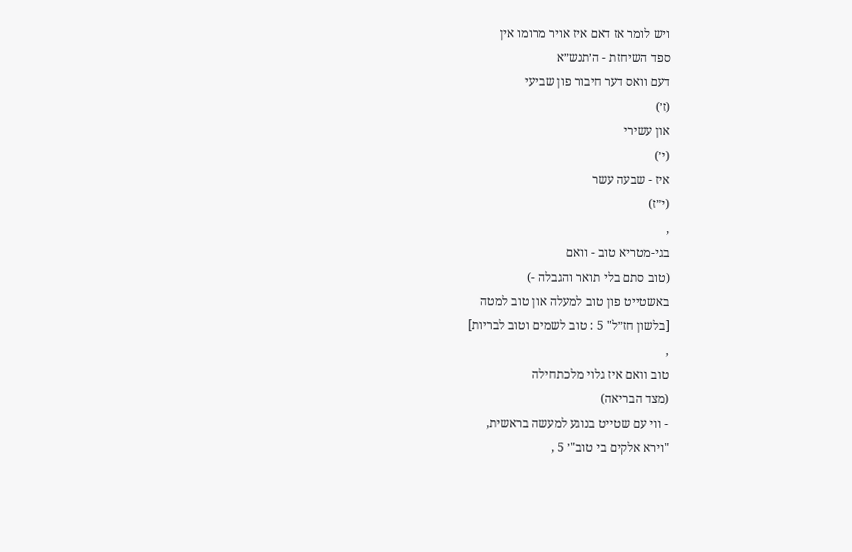ויש לומר אז דאם איז אויר מרומו אין
ספד השיחזת - ה׳תנש״א
דעם וואס דער חיבור פון שביעי
(ז׳)
און עשירי
(י׳)
איז - שבעה עשר
(י״ז)
,
בגי-מטריא טוב - וואם
(טוב סתם בלי תואר והגבלה -)
באשטייט פון טוב למעלה און טוב למטה
[בלשון חז״ל" 5 : טוב לשמים וטוב לבריות]
,
טוב וואם איז גלוי מלכתחילה
(מצד הבריאה)
- ווי עם שטייט בנוגע למעשה בראשית,
"וירא אלקים בי טוב"׳ 5 ,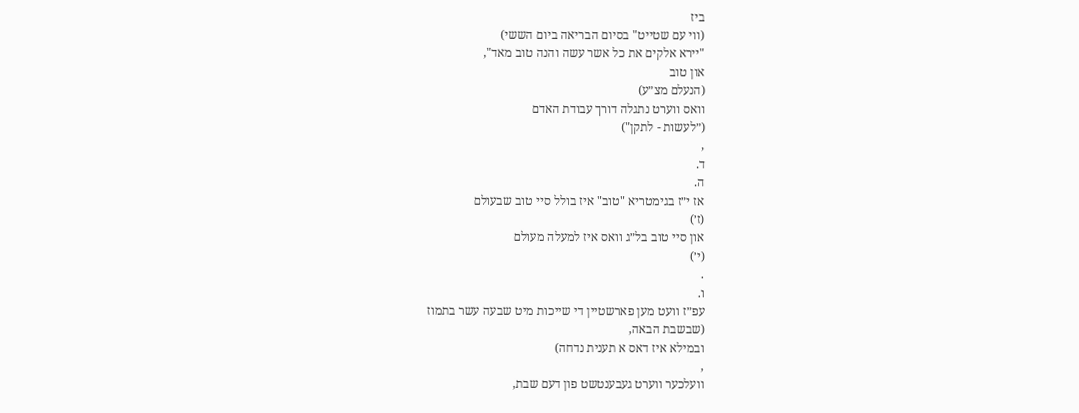ביז
(ווי עם שטייט" בסיום הבריאה ביום הששי)
"יירא אלקים את כל אשר עשה והנה טוב מאד",
און טוב
(הנעלם מצ״ע)
וואס ווערט נתגלה דורך עבודת האדם
(״לעשות - לתקן")
,
ד.
ה.
אז י״ז בגימטריא "טוב" איז בולל סיי טוב שבעולם
(ז׳)
און סיי טוב בל״ג וואס איז למעלה מעולם
(י׳)
.
ו.
עפ״ז וועט מען פארשטיין די שייכות מיט שבעה עשר בתמוז
(שבשבת הבאה,
ובמילא איז דאס א תענית נדחה)
,
וועלכער ווערט געבענטשט פון דעם שבת,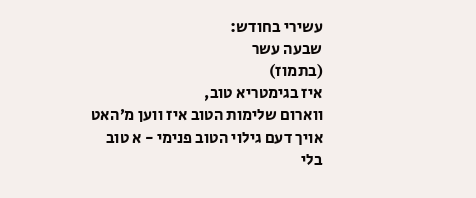עשירי בחודש:
שבעה עשר
(בתמוז)
איז בגימטריא טוב,
ווארום שלימות הטוב איז ווען מ׳האט אויך דעם גילוי הטוב פנימי - א טוב בלי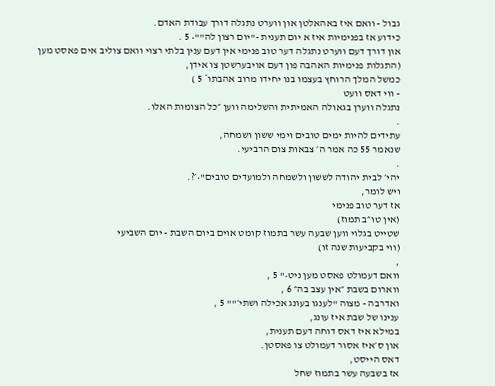גבול - וואם איז באהאלטן און ווערט נתגלה דורך עבודת האדם.
כידוע אז בפנימיות איז א יום תענית -"יום רצון לה""• 5 .
און דורך דעם ווערט נתגלה דער טוב פנימי אין דעם ענין בלתי רצוי וואם צוליב אים פאסט מען
(התגלות פנימיות האהבה פון דעם אויבערשטן צו אידן,
כמשל המלך הרוחץ בעצמו בנו יחידו מרוב אהבתו* 5 )
- ווי דאס וועט
נתגלה ווערן בגאולה האמיתית והשלימה ווען ״כל הצומות האלו.
.
עתידים להיות ימים טובים וימי ששון ושמחה,
שנאמר 55 כה אמר ה׳ צבאות צום הרביעי.
.
יהי׳ לבית יהודה לששון ולשמחה ולמועדים טובים"•׳?.
ויש לומר,
אז דער טוב פנימי
(אין טו״ב תמוז)
שטייט בגלוי ווען שבעה עשר בתמוז קומט אוים ביום השבת - יום השביעי
(ווי בקביעות שנה זו)
,
וואם דעמולט פאסט מען ניט•" 5 ,
ווארום בשבת ״אין עצב בה״ 6 ,
ואדרבה - מצוה "לענגו בעונג אכילה ושתי׳"" 5 ,
ענינו של שבת איז עונג,
במילא איז דאס דוחה דעם תענית,
און ס׳איז אסור דעמולט צו פאסטן.
דאס הייסט,
אז בשבעה עשר בתמוז שחל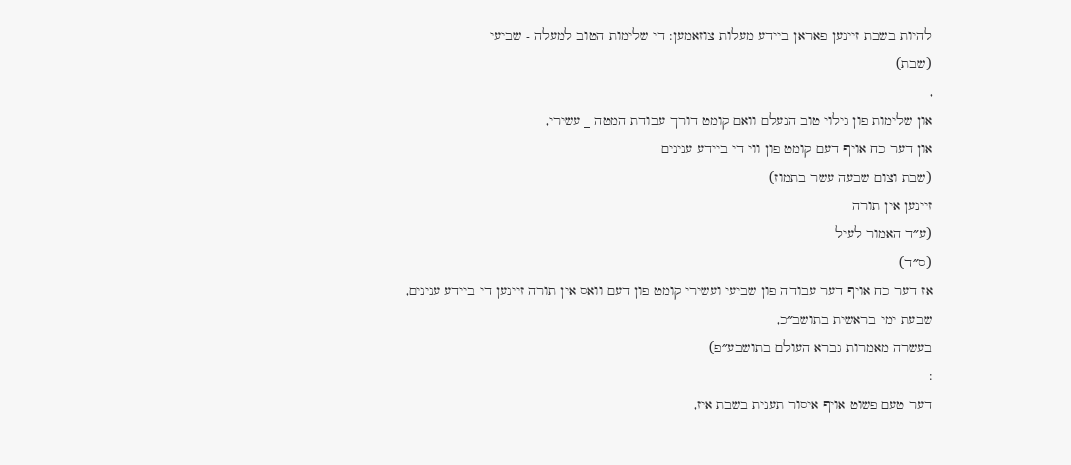להיות בשבת זיינען פאראן ביידע מעלות צוזאמען: די שלימות הטוב למעלה - שביעי
(שבת)
,
און שלימות פון גילוי טוב הנעלם וואם קומט דורך עבודת המטה _ עשירי,
און דער כח אויף דעם קומט פון ווי די ביידע ענינים
(שבת וצום שבעה עשר בתמוז)
זיינען אין תורה
(ע״ד האמור לעיל
(ס״ד)
אז דער כח אויף דער עבודה פון שביעי ועשירי קומט פון דעם וואס אין תורה זיינען די ביידע ענינים,
שבעת ימי בראשית בתושב״כ,
בעשרה מאמרות גברא העולם בתושבע״פ)
:
דער טעם פשוט אויף איסור תענית בשבת איז,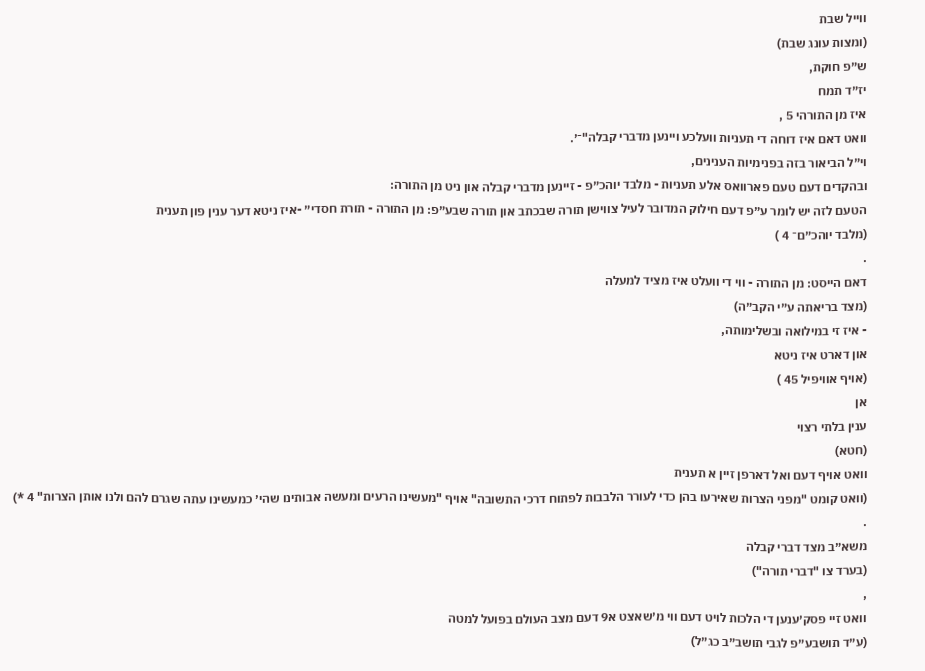ווייל שבת
(ומצות עונג שבת)
ש״פ חוקת,
יז״ד תמח
איז מן התורהי 5 ,
וואט דאם איז דוחה די תעניות וועלכע ויינען מדברי קבלה"־׳.
וי״ל הביאור בזה בפנימיות הענינים,
ובהקדים דעם טעם פארוואס אלע תעניות - מלבד יוהכ״פ - זיינען מדברי קבלה און ניט מן התורה:
הטעם לזה יש לומר ע״פ דעם חילוק המדובר לעיל צווישן תורה שבכתב און תורה שבע״פ: מן התורה - תורת חסדי״ -איז ניטא דער ענין פון תענית
(מלבד יוהכ״ם־ 4 )
.
דאם הייסט: מן התורה - ווי די וועלט איז מציד למעלה
(מצד בריאתה ע״י הקב״ה)
- איז זי במילואה ובשלימותה,
און דארט איז ניטא
(אויף אוויפיל 45 )
אן
ענין בלתי רצוי
(חטא)
וואט אויף דעם ואל דארפן זיין א תענית
(וואט קומט "מפני הצרות שאירעו בהן כדי לעורר הלבבות לפתוח דרכי התשובה" אויף "מעשינו הרעים ומעשה אבותינו שהי׳ כמעשינו עתה שגרם להם ולנו אותן הצרות" 4 *)
.
משא״ב מצד דברי קבלה
(בערד צו "דברי תורה")
,
וואט זיי פסק׳ענען די הלכות לויט דעם ווי מ׳שאצט א9 דעם מצב העולם בפועל למטה
(ע״ד תושבע״פ לגבי תושב״ב כג״ל)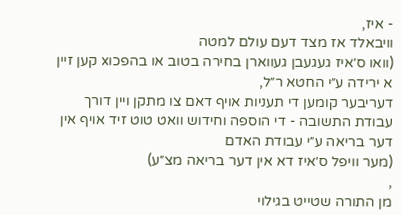- איז,
וויבאלד אז מצד דעם עולם למטה
(וואו ס׳איז געגעבן געווארן בחירה בטוב או בהפכוx קען זיין א ירידה ע״י החטא ר״ל,
דעריבער קומען די תעניות אויף דאם צו מתקן ויין דורך עבודת התשובה - די הוספה וחידוש וואט טוט זיד אויף אין דער בריאה ע״י עבודת האדם
(מער וויפל ס׳איז דא אין דער בריאה מצ״ע)
,
מן התורה שטייט בגילוי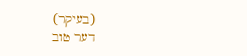(בעיקר)
דער טוב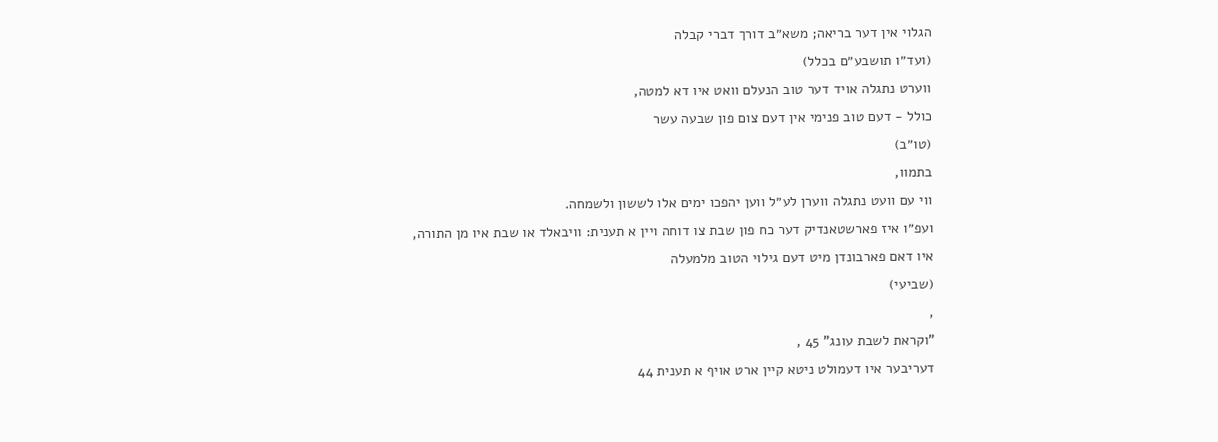הגלוי אין דער בריאה; משא״ב דורך דברי קבלה
(ועד״ו תושבע״ם בכלל)
ווערט נתגלה אויד דער טוב הנעלם וואט איו דא למטה,
כולל - דעם טוב פנימי אין דעם צום פון שבעה עשר
(טו״ב)
בתמוו,
ווי עם וועט נתגלה ווערן לע״ל ווען יהפכו ימים אלו לששון ולשמחה.
ועפ״ו איז פארשטאנדיק דער כח פון שבת צו דוחה ויין א תענית: וויבאלד או שבת איו מן התורה,
איו דאם פארבונדן מיט דעם גילוי הטוב מלמעלה
(שביעי)
,
"וקראת לשבת עונג" 45 ,
דעריבער איו דעמולט ניטא קיין ארט אויף א תענית 44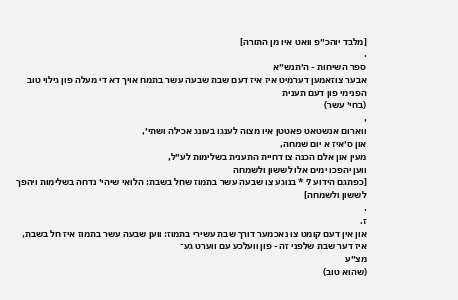[מלבד יוהכ״פ וואט איו מן התורה]
.
ספר השיחות - ה׳תנש״א
אבער צוזאמען דערמיט איז איז דעם שבת שבעה עשר בתמח אויך דא די מעלה פון גילוי טוב הפנימי פון דעם תענית
(בחי׳ עשר)
,
ווארום אנשטאט פאטטן איו מצוה לענגו בעונג אכילה ושתי׳,
און ס׳איז א יום שמחה,
מעין און אלם הכנה צו דחיית התענית בשלימות לע״ל,
ווען יהפכו ימים אלו לששון ולשמחה
[כפתגם הידוע 7 * בנוגע צו שבעה עשר בתמוז שחל בשבת: הלואי שיהי׳ נדחה בשלימות ויהפך לששון ולשמחה]
.
ז.
און אין דעם קומט צו נאכמער דורך שבת עשירי בתמוז: ווען שבעה עשר בתמוז איז חל בשבת,
איז דער שבת שלפני זה - פון וועלכע עם ווערט גע־
מצ״ע
(שהוא טוב)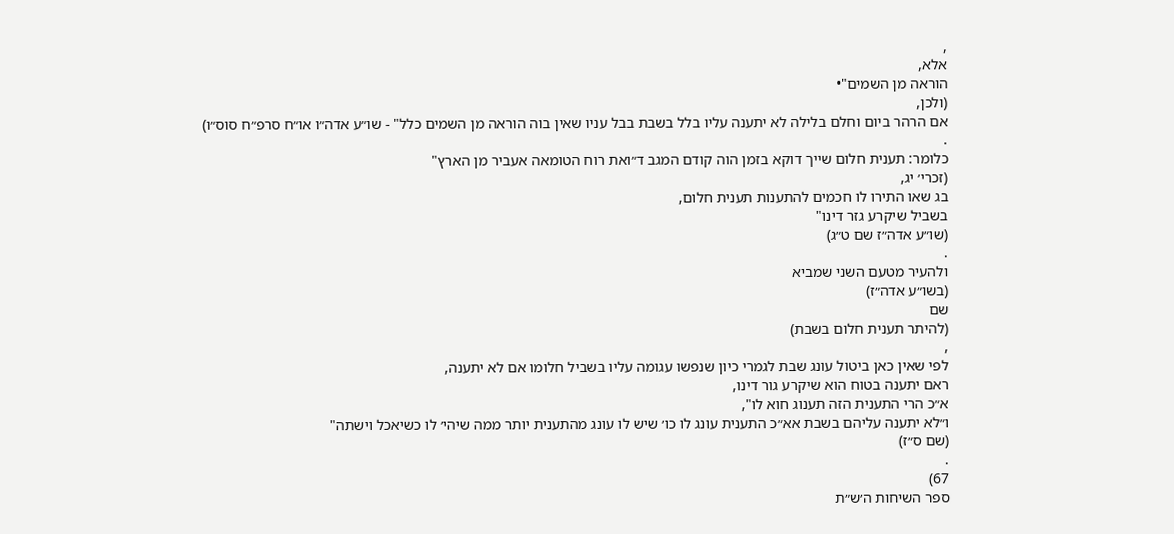,
אלא,
הוראה מן השמים"•
(ולכן,
אם הרהר ביום וחלם בלילה לא יתענה עליו בלל בשבת בבל עניו שאין בוה הוראה מן השמים כלל" - שו״ע אדה״ו או״ח סרפ״ח סוס״ו)
.
כלומר: תענית חלום שייך דוקא בזמן הוה קודם המגב ד״ואת רוח הטומאה אעביר מן הארץ"
(זכרי׳ יג,
בג שאו התירו לו חכמים להתענות תענית חלום,
בשביל שיקרע גזר דינו"
(שו״ע אדה״ז שם ט״ג)
.
ולהעיר מטעם השני שמביא
(בשו״ע אדה״ז)
שם
(להיתר תענית חלום בשבת)
,
לפי שאין כאן ביטול עונג שבת לגמרי כיון שנפשו עגומה עליו בשביל חלומו אם לא יתענה,
ראם יתענה בטוח הוא שיקרע גור דינו,
א״כ הרי התענית הזה תענוג חוא לו",
ו״לא יתענה עליהם בשבת אא״כ התענית עונג לו כו׳ שיש לו עונג מהתענית יותר ממה שיהי׳ לו כשיאכל וישתה"
(שם ס״ז)
.
67)
ספר השיחות ה׳ש״ת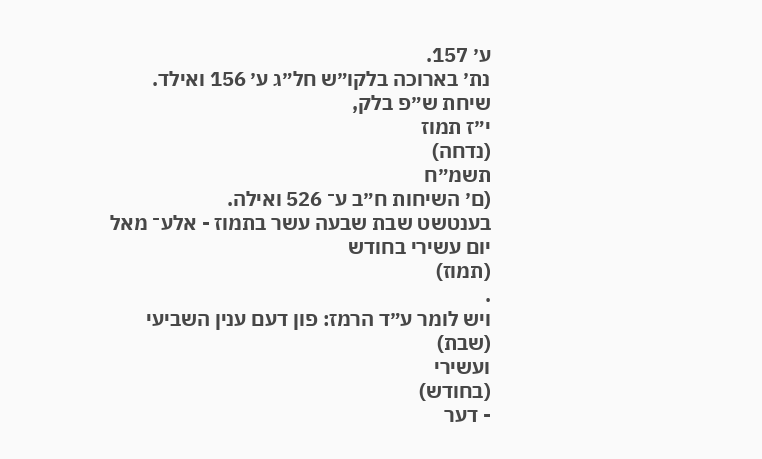ע׳ 157.
נת׳ בארוכה בלקו״ש חל״ג ע׳ 156 ואילד.
שיחת ש״פ בלק,
י״ז תמוז
(נדחה)
תשמ״ח
(ם׳ השיחות ח״ב ע־ 526 ואילה.
בענטשט שבת שבעה עשר בתמוז - אלע־ מאל יום עשירי בחודש
(תמוז)
.
ויש לומר ע״ד הרמז: פון דעם ענין השביעי
(שבת)
ועשירי
(בחודש)
- דער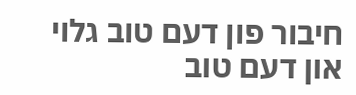חיבור פון דעם טוב גלוי און דעם טוב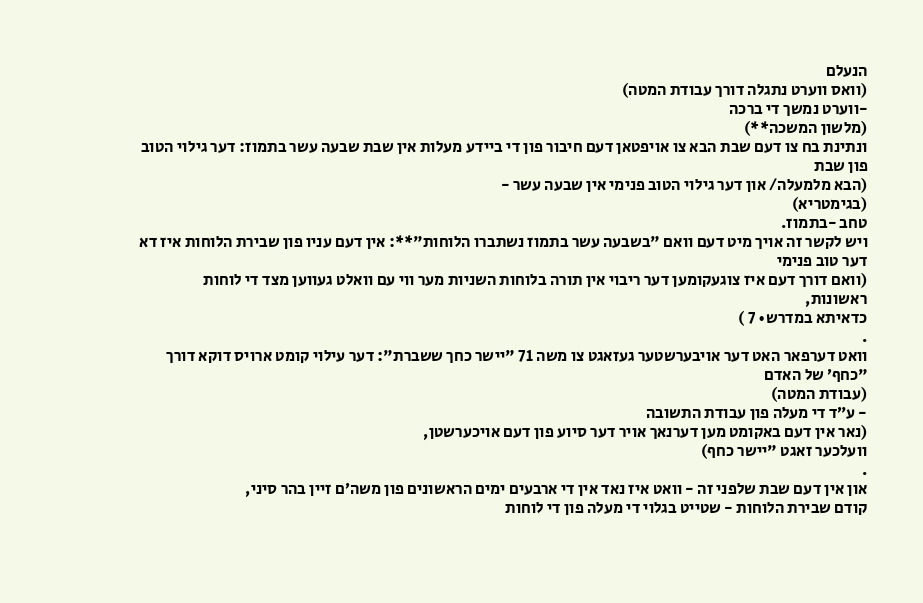הנעלם
(וואס ווערט נתגלה דורך עבודת המטה)
-ווערט נמשך די ברכה
(מלשון המשכה**)
ונתינת בח צו דעם שבת הבא צו אויפטאן דעם חיבור פון די ביידע מעלות אין שבת שבעה עשר בתמוז: דער גילוי הטוב פון שבת
(הבא מלמעלה/ און דער גילוי הטוב פנימי אין שבעה עשר -
(בגימטריא)
טחב -בתמוז.
ויש לקשר זה אויך מיט דעם וואם "בשבעה עשר בתמוז נשתברו הלוחות"**: אין דעם עניו פון שבירת הלוחות איז דא דער טוב פנימי
(וואם דורך דעם איז צוגעקומען דער ריבוי אין תורה בלוחות השניות מער ווי עם וואלט געווען מצד די לוחות ראשונות,
כדאיתא במדרש• 7 )
.
וואט דערפאר האט דער אויבערשטער געזאגט צו משה 71 "יישר כחך ששברת": דער עילוי קומט ארויס דוקא דורך "כחף׳ של האדם
(עבודת המטה)
- ע״ד די מעלה פון עבודת התשובה
(נאר אין דעם באקומט מען דערנאך אויר דער סיוע פון דעם אויכערשטן,
וועלכער זאגט "יישר כחף)
.
און אין דעם שבת שלפני זה - וואט איז נאד אין די ארבעים ימים הראשונים פון משה׳ם זיין בהר סיני,
קודם שבירת הלוחות - שטייט בגלוי די מעלה פון די לוחות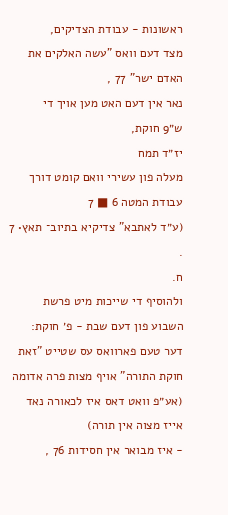ראשונות - עבודת הצדיקים,
מצד דעם וואס "עשה האלקים את האדם ישר" 77 ,
נאר אין דעם האט מען אויך די
ש״9 חוקת,
יז״ד תמח
מעלה פון עשירי וואם קומט דורך עבודת המטה 6 ■ 7
(ע״ד לאתבא" צדיקיא בתיוב־ תאץ• 7 .
ח.
ולהוסיף די שייכות מיט פרשת השבוע פון דעם שבת - פ׳ חוקת:
דער טעם פארוואס עס שטייט "זאת חוקת התורה" אויף מצות פרה אדומה
(אע״פ וואט דאס איז לכאורה נאד אייז מצוה אין תורה)
- איז מבואר אין חסידות 76 ,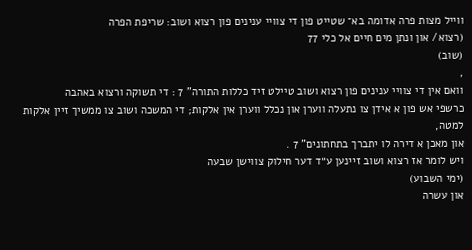ווייל מצות פרה אדומה בא־ שטייט פון די צוויי ענינים פון רצוא ושוב: שריפת הפרה
(רצוא/ און ונתן מים חיים אל כלי 77
(שוב)
,
וואם אין די צוויי ענינים פון רצוא ושוב טיילט זיד כללות התורה" 7 : די תשוקה ורצוא באהבה
כרשפי אש פון א אידן צו נתעלה ווערן און נכלל ווערן אין אלקות; די המשכה ושוב צו ממשיך זיין אלקות למטה,
און מאכן א דירה לו יתברך בתחתונים" 7 .
ויש לומר אז רצוא ושוב זיינען ע״ד דער חילוק צווישן שבעה
(ימי השבוע)
און עשרה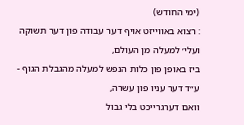(ימי החודש)
: רצוא באווייזט אויף דער עבודה פון דער תשוקה ועלי׳ למעלה מן העולם,
ביז באופן פון כלות הנפש למעלה מהגבלת הגוף - ע״ד דער עניו פון עשרה,
וואם דערגרייכט בלי גבול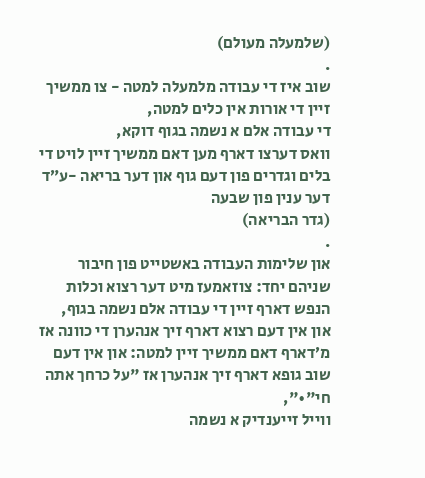(שלמעלה מעולם)
.
שוב איז די עבודה מלמעלה למטה - צו ממשיך זיין די אורות אין כלים למטה,
די עבודה אלם א נשמה בגוף דוקא,
וואס דערצו דארף מען דאם ממשיך זיין לויט די בלים וגדרים פון דעם גוף און דער בריאה -ע״ד דער ענין פון שבעה
(גדר הבריאה)
.
און שלימות העבודה באשטייט פון חיבור שניהם יחד: צוזאמעז מיט דער רצוא וכלות הנפש דארף זיין די עבודה אלם נשמה בגוף,
און אין דעם רצוא דארף זיך אנהערן די כוונה אז מ׳דארף דאם ממשיך זיין למטה: און אין דעם שוב גופא דארף זיך אנהערן אז "על כרחך אתה חי"•",
ווייל זייענדיק א נשמה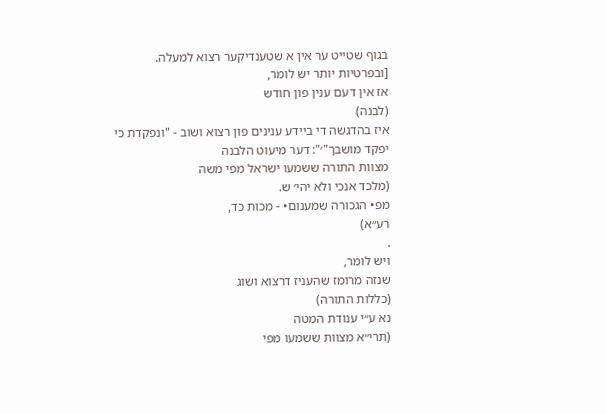בגוף שטייט ער אין א שטענדיקער רצוא למעלה.
[ובפרטיות יותר יש לומר,
אז אין דעם ענין פון חודש
(לבנה)
איז בהדגשה די ביידע ענינים פון רצוא ושוב - "ונפקדת כי יפקד מושבך"׳": דער מיעוט הלבנה
מצוות התורה ששמעו ישראל מפי משה
(מלכד אנכי ולא יהי׳ ש.
מפ• הגכורה שמענום• - מכות כד,
רע״א)
.
ויש לומר,
שנזה מרומז שהעניז דרצוא ושוג
(כללות התורה)
נא ע״י ענודת המטה
(תרי״א מצוות ששמעו מפי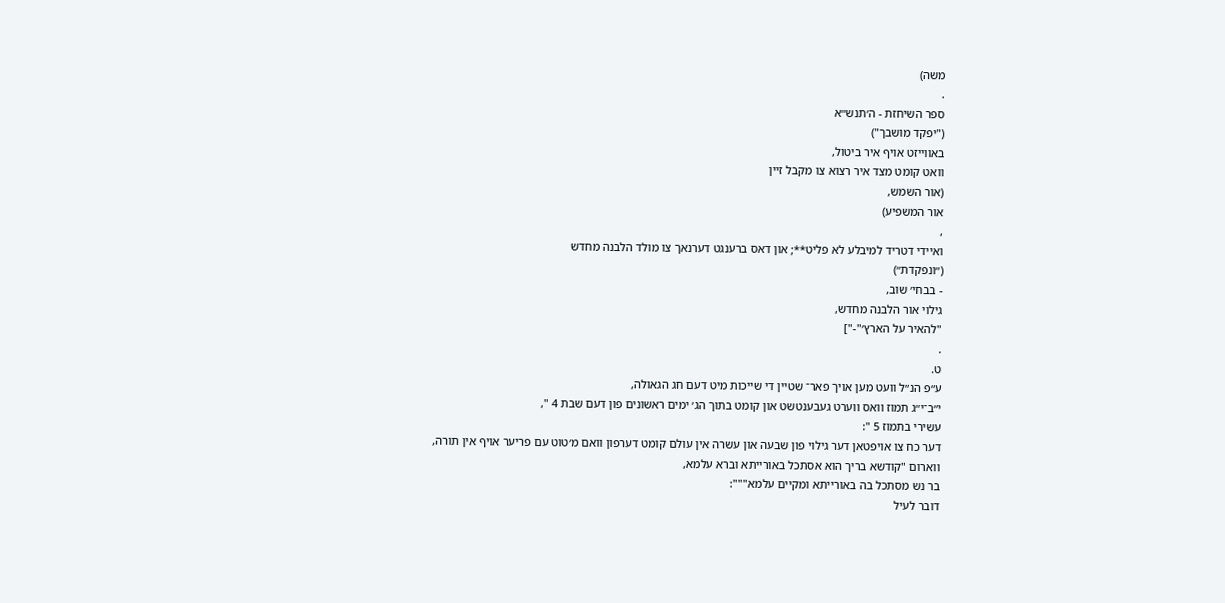משה)
.
ספר השיחזת - ה׳תנש״א
("יפקד מושבך")
באווייזט אויף איר ביטול,
וואט קומט מצד איר רצוא צו מקבל זיין
(אור השמש,
אור המשפיע)
,
ואיידי דטריד למיבלע לא פליט**; און דאס ברענגט דערנאך צו מולד הלבנה מחדש
(״ונפקדת״)
- בבחי׳ שוב,
גילוי אור הלבנה מחדש,
"להאיר על הארץ׳"-"]
.
ט.
ע״פ הנ״ל וועט מען אויך פאר־ שטיין די שייכות מיט דעם חג הגאולה,
י״ב־י״ג תמוז וואס ווערט געבענטשט און קומט בתוך הג׳ ימים ראשונים פון דעם שבת 4 ",
עשירי בתמוז 5 ":
דער כח צו אויפטאן דער גילוי פון שבעה און עשרה אין עולם קומט דערפון וואם מ׳טוט עם פריער אויף אין תורה,
ווארום "קודשא בריך הוא אסתכל באורייתא וברא עלמא,
בר נש מסתכל בה באורייתא ומקיים עלמא""":
דובר לעיל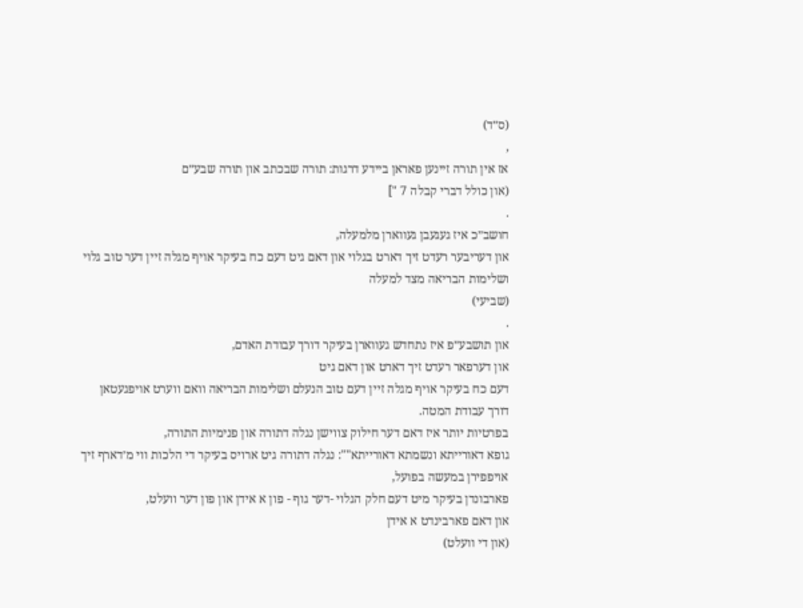(ס״ד)
,
אז אין תורה זיינען פאראן ביידע דרגות: תורה שבכתב און תורה שבע״ם
(און כולל דברי קבלה 7 "]
.
חושב״כ איז געגעבן געווארן מלמעלה,
און דעריבער רעדט זיך דארט בגלוי און דאם גיט דעם כח בעיקר אויף מגלה זיין דער טוב גלוי ושלימות הבריאה מצד למעלה
(שביעי)
.
און תושבע״פ איז נתחדש געווארן בעיקר דורך עבודת האדם,
און דערפאר רעדט זיך דארט און דאם גיט
דעם כח בעיקר אויף מגלה זיין דעם טוב הנעלם ושלימות הבריאה וואם ווערט אויפגעטאן דורך עבודת המטה.
בפרטיות יותר איז דאם דער חילוק צווישן נגלה דתורה און פנימיות התורה,
גופא דאורייתא ונשמתא דאורייתא"": נגלה דתורה גיט ארויס בעיקר די הלכות ווי מ׳דארף זיך אויפפירן במעשה בפועל,
פארבונדן בעיקר מיט דעם חלק הגלוי -דער גוף - פון א אידן און פון דער וועלט,
און דאם פארבינדט א אידן
(און די וועלט)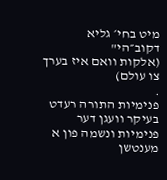מיט בחי׳ גליא דקוב״הי"
(אלקות וואם איז בערך צו עולם)
.
פנימיות התורה רעדט בעיקר וועגן דער פנימיות ונשמה פון א מענטשן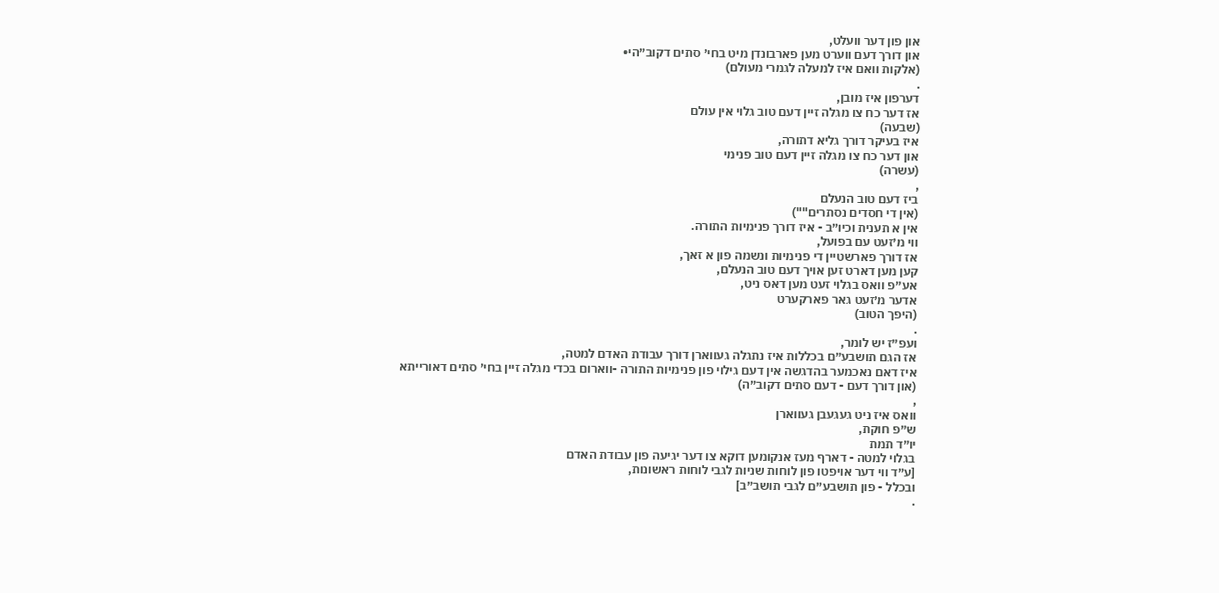און פון דער וועלט,
און דורך דעם ווערט מען פארבונדן מיט בחי׳ סתים דקוב״הי•
(אלקות וואם איז למעלה לגמרי מעולם)
.
דערפון איז מובן,
אז דער כח צו מגלה זיין דעם טוב גלוי אין עולם
(שבעה)
איז בעיקר דורך גליא דתורה,
און דער כח צו מגלה זיין דעם טוב פנימי
(עשרה)
,
ביז דעם טוב הנעלם
(אין די חסדים נסתרים"")
אין א תענית וכיו״ב - איז דורך פנימיות התורה.
ווי מ׳זעט עם בפועל,
אז דורך פארשטיין די פנימיות ונשמה פון א זאך,
קען מען דארט זען אויך דעם טוב הנעלם,
אע״פ וואס בגלוי זעט מען דאס ניט,
אדער מ׳זעט גאר פארקערט
(היפך הטוב)
.
ועפ״ז יש לומר,
אז הגם תושבע״ם בכללות איז נתגלה געווארן דורך עבודת האדם למטה,
איז דאם נאכמער בהדגשה אין דעם גילוי פון פנימיות התורה -ווארום בכדי מגלה זיין בחי׳ סתים דאורייתא
(און דורך דעם - דעם סתים דקוב״ה)
,
וואס איז ניט געגעבן געווארן
ש״פ חוקת,
יו״ד תמת
בגלוי למטה - דארף מעז אנקומען דוקא צו דער יגיעה פון עבודת האדם
[ע״ד ווי דער אויפטו פון לוחות שניות לגבי לוחות ראשונות,
ובכלל - פון תושבע״ם לגבי תושב״ב]
.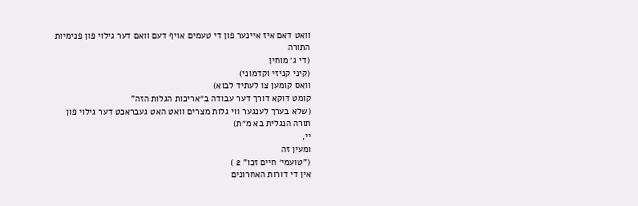וואט דאם איז איינער פון די טעמים אויף דעם וואם דער גילוי פון פנימיות התורה
(די ג׳ מוחין
(קיני קניזי וקדמוני)
וואס קומען צו לעתיד לבוא)
קומט דוקא דורך דער עבודה ב״אריכות הגלות הזה"
(שלא בערך לענגער ווי גלות מצרים וואט האט געבראכט דער גילוי פון תורה הנגלית בא מ״ת)
יי,
ומעין זה
("טועמי׳ חיים זכו" 2 )
אין די דורות האחרונים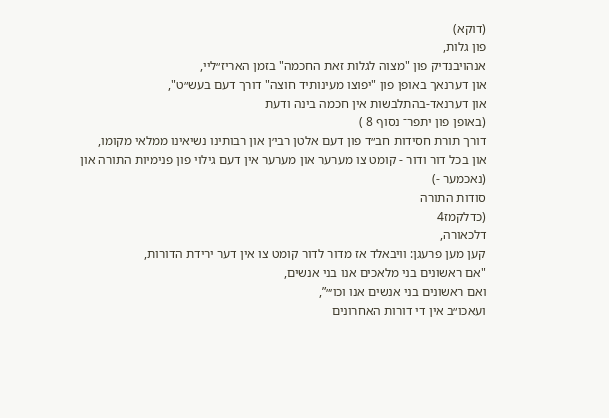(דוקא)
פון גלות,
אנהויבנדיק פון "מצוה לגלות זאת החכמה" בזמן האריז״ליי,
און דערנאך באופן פון "יפוצו מעינותיד חוצה" דורך דעם בעש״ט",
און דערנאד-בהתלבשות אין חכמה בינה ודעת
(באופן פון יתפר־ נסוף 8 )
דורך תורת חסידות חב״ד פון דעם אלטן רבי׳ן און רבותינו נשיאינו ממלאי מקומו,
און בכל דור ודור - קומט צו מערער און מערער אין דעם גילוי פון פנימיות התורה און
(נאכמער -)
סודות התורה
(כדלקמז4
דלכאורה,
קען מען פרעגן: וויבאלד אז מדור לדור קומט צו אין דער ירידת הדורות,
"אם ראשונים בני מלאכים אנו בני אנשים,
ואם ראשונים בני אנשים אנו וכו׳״”,
ועאכו״ב אין די דורות האחרונים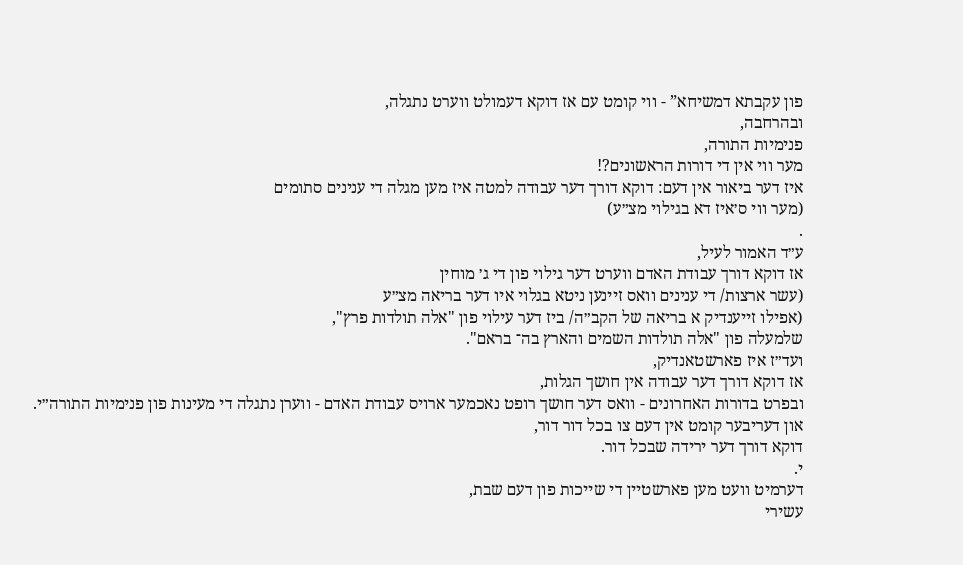פון עקבתא דמשיחא” - ווי קומט עם אז דוקא דעמולט ווערט נתגלה,
ובהרחבה,
פנימיות התורה,
מער ווי אין די דורות הראשונים?!
איז דער ביאור אין דעם: דוקא דורך דער עבודה למטה איז מען מגלה די ענינים סתומים
(מער ווי ס׳איז דא בגילוי מצ״ע)
.
ע״ד האמור לעיל,
אז דוקא דורך עבודת האדם ווערט דער גילוי פון די ג׳ מוחין
(עשר ארצות/ די ענינים וואס זיינען ניטא בגלוי איו דער בריאה מצ״ע
(אפילו זייענדיק א בריאה של הקב״ה/ ביז דער עילוי פון "אלה תולדות פרץ",
שלמעלה פון "אלה תולדות השמים והארץ בה־ בראם".
ועד״ז איז פארשטאנדיק,
אז דוקא דורך דער עבודה אין חושך הגלות,
ובפרט בדורות האחרונים - וואס דער חושך רופט נאכמער ארויס עבודת האדם - ווערן נתגלה די מעינות פון פנימיות התורה״י.
און דעריבער קומט אין דעם צו בכל דור דור,
דוקא דורך דער ירידה שבכל דור.
י.
דערמיט וועט מען פארשטיין די שייכות פון דעם שבת,
עשירי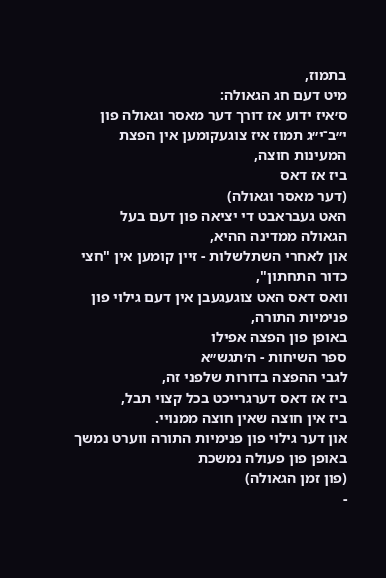בתמוז,
מיט דעם חג הגאולה:
ס׳איז ידוע אז דורך דער מאסר וגאולה פון י״ב־י״ג תמוז איז צוגעקומען אין הפצת המעינות חוצה,
ביז אז דאס
(דער מאסר וגאולה)
האט געבראבט די יציאה פון דעם בעל הגאולה ממדינה ההיא,
און לאחרי השתלשלות - זיין קומען אין "חצי כדור התחתון",
וואס דאס האט צוגעגעבן אין דעם גילוי פון פנימיות התורה,
באופן פון הפצה אפילו
ספר השיחות - ה׳תגש״א
לגבי ההפצה בדורות שלפני זה,
ביז אז דאס דערגרייכט בכל קצוי תבל,
ביז אין חוצה שאין חוצה ממנויי.
און דער גילוי פון פנימיות התורה ווערט נמשך באופן פון פעולה נמשכת
(פון זמן הגאולה)
-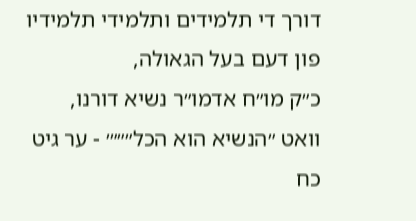דורך די תלמידים ותלמידי תלמידיו פון דעם בעל הגאולה,
כ״ק מו״ח אדמו״ר נשיא דורנו,
וואט ״הנשיא הוא הכל״״״׳ - ער גיט כח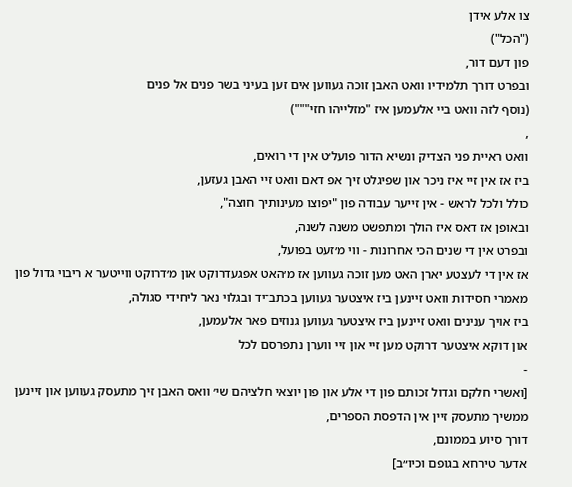צו אלע אידן
("הכל")
פון דעם דור,
ובפרט דורך תלמידיו וואט האבן זוכה געווען אים זען בעיני בשר פנים אל פנים
(נוסף לזה וואט ביי אלעמען איז "מזלייהו חזי""")
,
וואט ראיית פני הצדיק ונשיא הדור פועל׳ט אין די רואים,
ביז אז אין זיי איז ניכר און שפיגלט זיך אפ דאם וואט זיי האבן געזען,
כולל ולכל לראש - אין זייער עבודה פון "יפוצו מעינותיך חוצה",
ובאופן אז דאס איז הולך ומתפשט משנה לשנה,
ובפרט אין די שנים הכי אחרונות - ווי מ׳זעט בפועל,
אז אין די לעצטע יארן האט מען זוכה געווען אז מ׳האט אפגעדרוקט און מ׳דרוקט ווייטער א ריבוי גדול פון מאמרי חסידות וואט זיינען ביז איצטער געווען בכתב־יד ובגלוי נאר ליחידי סגולה,
ביז אויך ענינים וואט זיינען ביז איצטער געווען גנוזים פאר אלעמען,
און דוקא איצטער דרוקט מען זיי און זיי ווערן נתפרסם לכל
-
[ואשרי חלקם וגדול זכותם פון די אלע און פון יוצאי חלציהם שי׳ וואס האבן זיך מתעסק געווען און זיינען ממשיך מתעסק זיין אין הדפסת הספרים,
דורך סיוע בממונם,
אדער טירחא בגופם וכיו״ב]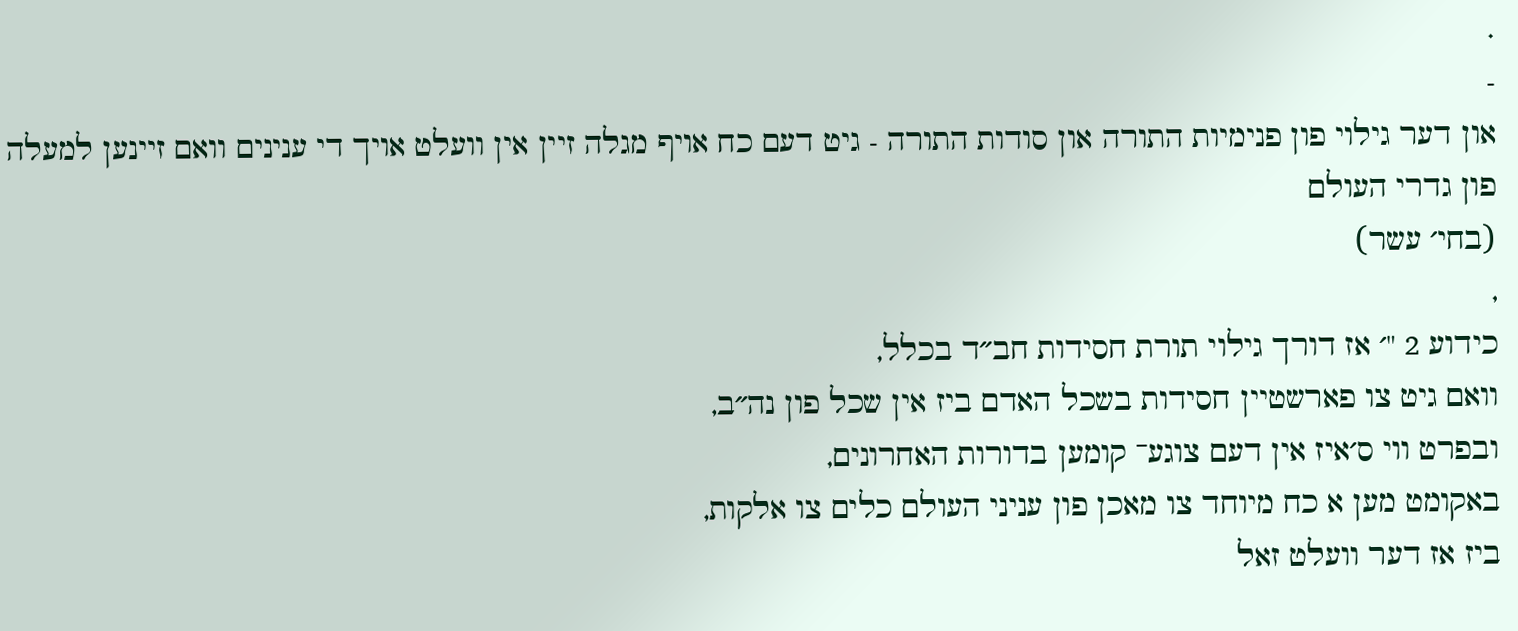.
-
און דער גילוי פון פנימיות התורה און סודות התורה - גיט דעם כח אויף מגלה זיין אין וועלט אויך די ענינים וואם זיינען למעלה פון גדרי העולם
(בחי׳ עשר)
,
כידוע 2 "׳ אז דורך גילוי תורת חסידות חב״ד בכלל,
וואם גיט צו פארשטיין חסידות בשכל האדם ביז אין שכל פון נה״ב,
ובפרט ווי ס׳איז אין דעם צוגע־ קומען בדורות האחרונים,
באקומט מען א כח מיוחד צו מאכן פון עניני העולם כלים צו אלקות,
ביז אז דער וועלט זאל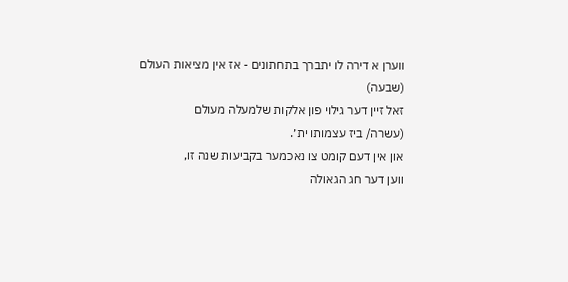ווערן א דירה לו יתברך בתחתונים - אז אין מציאות העולם
(שבעה)
זאל זיין דער גילוי פון אלקות שלמעלה מעולם
(עשרה/ ביז עצמותו ית׳.
און אין דעם קומט צו נאכמער בקביעות שנה זו,
ווען דער חג הגאולה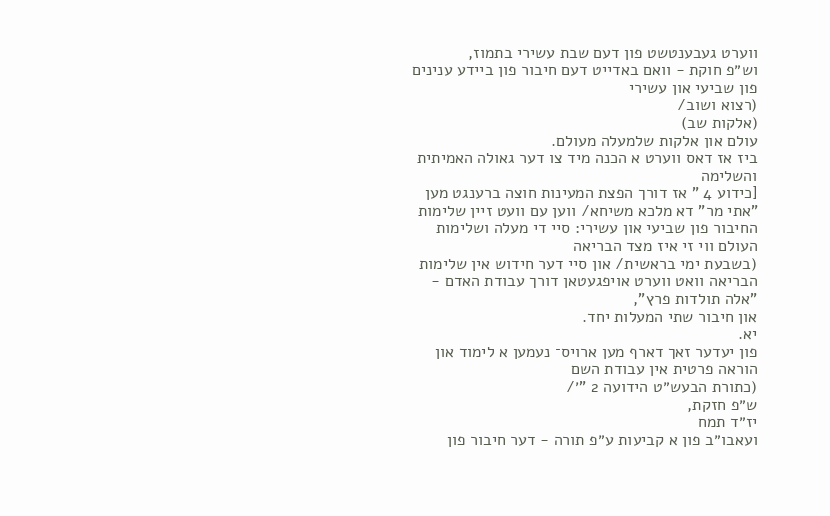ווערט געבענטשט פון דעם שבת עשירי בתמוז,
וש״פ חוקת - וואם באדייט דעם חיבור פון ביידע ענינים פון שביעי און עשירי
(רצוא ושוב/
(אלקות שב)
עולם און אלקות שלמעלה מעולם.
ביז אז דאס ווערט א הכנה מיד צו דער גאולה האמיתית והשלימה
[כידוע 4 " אז דורך הפצת המעינות חוצה ברענגט מען "אתי מר" דא מלכא משיחא/ ווען עם וועט זיין שלימות החיבור פון שביעי און עשירי: סיי די מעלה ושלימות העולם ווי זי איז מצד הבריאה
(בשבעת ימי בראשית/ און סיי דער חידוש אין שלימות הבריאה וואט ווערט אויפגעטאן דורך עבודת האדם - "אלה תולדות פרץ",
און חיבור שתי המעלות יחד.
יא.
פון יעדער זאך דארף מען ארויס־ נעמען א לימוד און הוראה פרטית אין עבודת השם
(כתורת הבעש״ט הידועה 2 "׳/
ש״פ חזקת,
יז״ד תמח
ועאבו״ב פון א קביעות ע״פ תורה - דער חיבור פון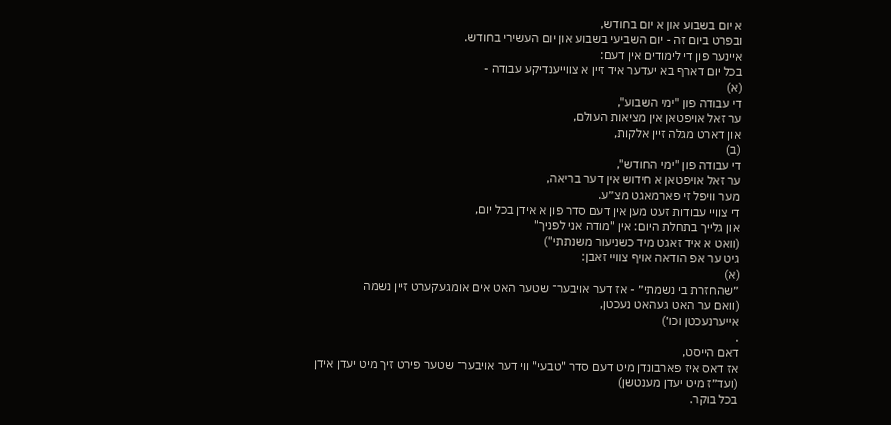א יום בשבוע און א יום בחודש,
ובפרט ביום זה - יום השביעי בשבוע און יום העשירי בחודש.
איינער פון די לימודים אין דעם:
בכל יום דארף בא יעדער איד זיין א צווייענדיקע עבודה -
(א)
די עבודה פון "ימי השבוע",
ער זאל אויפטאן אין מציאות העולם,
און דארט מגלה זיין אלקות,
(ב)
די עבודה פון "ימי החודש",
ער זאל אויפטאן א חידוש אין דער בריאה,
מער וויפל זי פארמאגט מצ״ע.
די צוויי עבודות זעט מען אין דעם סדר פון א אידן בכל יום,
און גלייך בתחלת היום: אין "מודה אני לפניך"
(וואט א איד זאגט מיד כשניעור משנתתי")
גיט ער אפ הודאה אויף צוויי זאבן:
(א)
״שהחזרת בי נשמתי״ - אז דער אויבער־ שטער האט אים אומגעקערט זיין נשמה
(וואם ער האט געהאט נעכטן,
אייערנעכטן וכו׳)
.
דאם הייסט,
אז דאס איז פארבונדן מיט דעם סדר "טבעי" ווי דער אויבער־ שטער פירט זיך מיט יעדן אידן
(ועד״ז מיט יעדן מענטשן)
בכל בוקר.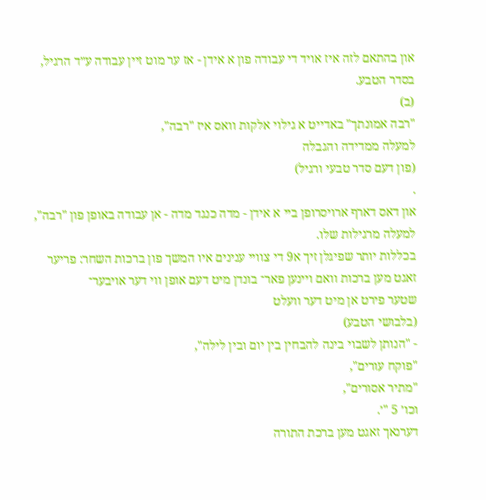און בהתאם לזה איז אויד די עבודה פון א אידן - אז ער מוט זיין עבודה ע״ד הרגיל,
בסדר הטבע.
(ב)
"רבה אמונתך" באדייט א גילוי אלקות וואס איז "רבה",
למעלה ממדידה והגבלה
(פון דעם סדר טבעי ורגיל)
.
און דאס דארף ארויסרופן ביי א אידן - מדה כנגד מדה - אן עבודה באופן פון "רבה",
למעלה מרגילות שלו.
בכללות יותר שפיגלן זיך א9 די צוויי ענינים איו המשך פון ברכות השחר: פריער זאגט מען ברכות וואם ויינען פאר־ בונדן מיט דעם אופן ווי דער אויבער־
שטער פירט אן מיט דער וועלט
(בלבושי הטבע)
- "הנותן לשבוי בינה להבחין בין יום ובין לילה",
"פוקח עורים",
"מתיר אסורים",
וכו׳ 5 "׳.
דערנאך זאגט מען ברכת התורה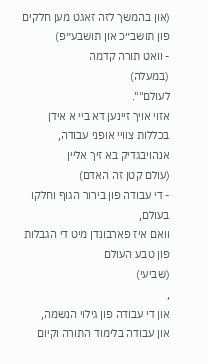(און בהמשך לזה זאגט מען חלקים פון תושב״כ און תושבע״פ)
- וואט תורה קדמה
(במעלה)
לעולם"".
אזוי אויך זיינען דא ביי א אידן בכללות צוויי אופני עבודה,
אנהויבגדיק בא זיך אליין
(עולם קטן זה האדם)
- די עבודה פון בירור הגוף וחלקו בעולם,
וואם איז פארבונדן מיט די הגבלות פון טבע העולם
(שביעי)
,
און די עבודה פון גילוי הנשמה,
און עבודה בלימוד התורה וקיום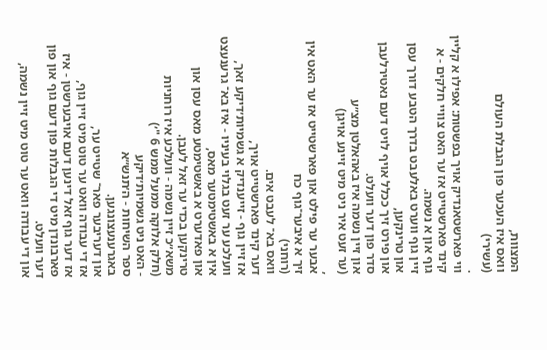המצוות,
וואס איז העכער פון הגבלת העולם
(עשירי)
.
ווי פארשטאנדיק אויך בפשטות: אפילו א קליין קינד פארשטייט אז ער האט צוויי חלקים - א גוף און א נשמה.
זיין גוף ווערט באלעבט בדרך הטבע דורך עסן און טרינקען,
און פירט זיך ככלל אויף לויט דעם נאטירלעבן סדר פון דער וועלט.
און זיין נשמה איז באהאלטן מצ״ע
(ער זעט איר ניט מיט זיינע אויגן)
,
אבער ער פילט און פארשטייט אז ער האט אין זיך א איבער־גוף כח
(רוחני)
וואס בא־ לעבט אים.
דער קינד פארשטייט אויך,
אז זיין גוף - זייענדיק א גשמיות׳דיקע זאך,
וועלכע ער זעט בגלוי בעיניו - איז בא־ גרענעצט אין א באשטימטער מאס,
און פאדערט א באשטימטע מאס עסן און טרינקען בכדי ער זאל לעבן.
משא״כ זיין נשמה - וועלכע איז רוחניות
(חלק אלוקה ממעל ממש 6 "׳)
- האט ניט גשמיות׳דיקע
ספר השיחות - ה׳תנש״א
באגרענעצונגען.
און דעריבער פאר־ שטייט ער,
אז די עבודה וואט ער טוט מיט זיין גוף,
אז דער גוף זאל דינען דעם אויבערשטן - איז פארבונדן מיט די הגבלות פון דעם גוף און פון דער וועלט.
און די עבודה וואט ער טוט מיט זיין נשמה,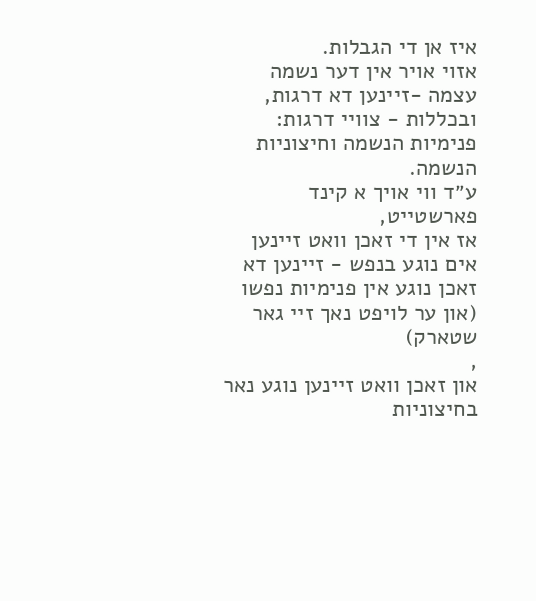איז אן די הגבלות.
אזוי אויר אין דער נשמה עצמה -זיינען דא דרגות,
ובכללות - צוויי דרגות: פנימיות הנשמה וחיצוניות הנשמה.
ע״ד ווי אויך א קינד פארשטייט,
אז אין די זאכן וואט זיינען אים נוגע בנפש - זיינען דא זאכן נוגע אין פנימיות נפשו
(און ער לויפט נאך זיי גאר שטארק)
,
און זאכן וואט זיינען נוגע נאר בחיצוניות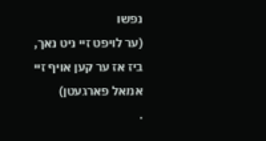נפשו
(ער לויפט זיי ניט נאך,
ביז אז ער קען אויף זיי אמאל פארגעטן)
.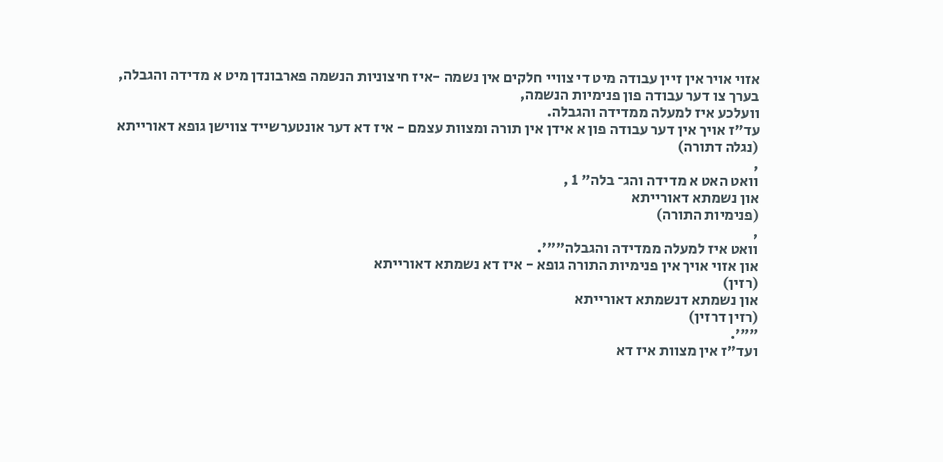אזוי אויר אין זיין עבודה מיט די צוויי חלקים אין נשמה -איז חיצוניות הנשמה פארבונדן מיט א מדידה והגבלה,
בערך צו דער עבודה פון פנימיות הנשמה,
וועלכע איז למעלה ממדידה והגבלה.
עד״ז אויך אין דער עבודה פון א אידן אין תורה ומצוות עצמם - איז דא דער אונטערשייד צווישן גופא דאורייתא
(נגלה דתורה)
,
וואט האט א מדידה והג־ בלה" 1 ,
און נשמתא דאורייתא
(פנימיות התורה)
,
וואט איז למעלה ממדידה והגבלה""׳.
און אזוי אויך אין פנימיות התורה גופא - איז דא נשמתא דאורייתא
(רזין)
און נשמתא דנשמתא דאורייתא
(רזין דרזין)
""׳.
ועד״ז אין מצוות איז דא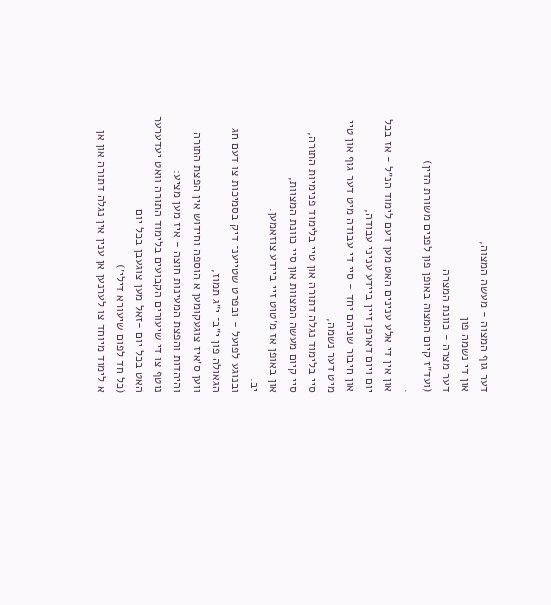דער גוף המצוה - מעשה המצוה,
און די נשמה פון
דער מצרה - כוונת המצרה
(ועד״ז קיום המצוה באופן פון לפנים משורת הדין)
.
און אין די אלע ענינים האט מען דעם לימוד הנ״ל - אז בכל יום ויום דארפן זיין ביידע עניני עבודה,
און חיבור שניהם יחד - סיי די עבודה מיט דער גוף און טיי מיט דער נשמה,
סיי בלימוד נגלה דתורה און טיי בלימוד פנימיות התורה,
סיי קיום מעשה המצוות און סיי כוונת המצוות,
און באופן אז מ׳טוט זיי ביידע צוזאמען.
יב.
ובנוגע לפועל - ובפרט שטייענ־ דיק בסמיכות צו דעם חג הגאולה פון י״ב־ י״ג תמוז,
ווען ס׳איז צוגעקומען א הוספה וחידוש אין הפצת התורה והיהדות והפצת המעינות חוצה - איז מען מציע:
נוטף צו די שיעורים הקבועים בלימוד התורה וואט יעדערער האט בכל יום -זאל מען צוגעבן בכל יום
(כל חד לפום שיעורא דילי׳)
א לימוד מיוחד צו לערנען אן ענין אין נגלה דתורה און אן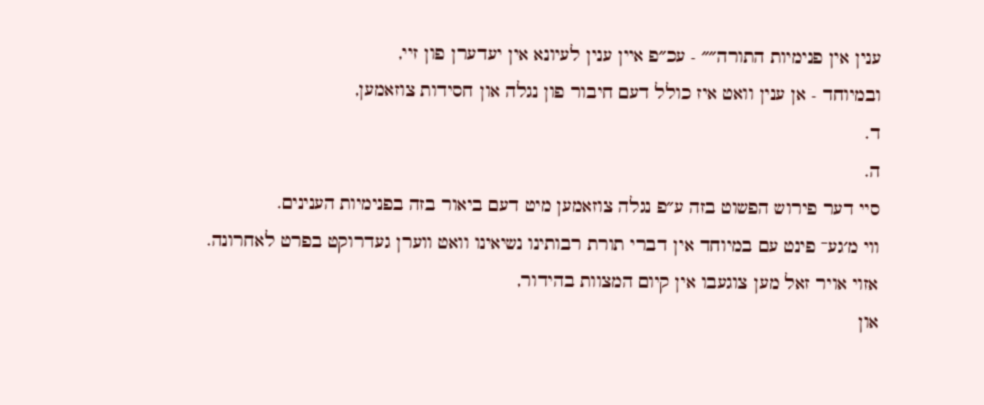ענין אין פנימיות התורה״״ - עכ״פ איין ענין לעיונא אין יעדערן פון זיי,
ובמיוחד - אן ענין וואט איז כולל דעם חיבור פון נגלה און חסידות צוזאמען,
ד.
ה.
סיי דער פירוש הפשוט בזה ע״פ נגלה צוזאמען מיט דעם ביאור בזה בפנימיות הענינים.
ווי מ׳גע־ פינט עם במיוחד אין דברי תורת רבותינו נשיאינו וואט ווערן געדרוקט בפרט לאחרונה.
אזוי אויר זאל מען צוגעבו אין קיום המצוות בהידור,
און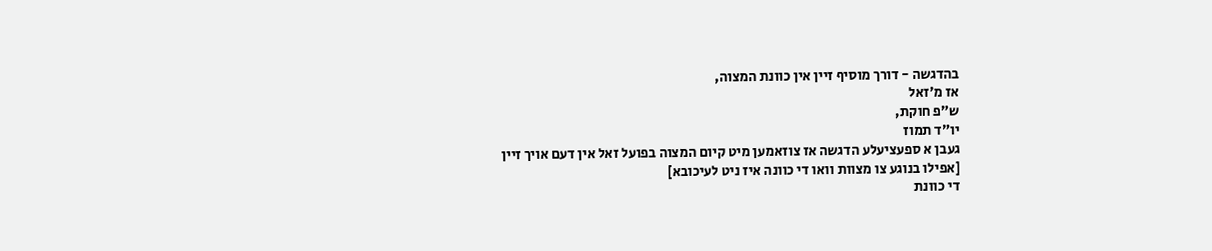בהדגשה - דורך מוסיף זיין אין כוונת המצוה,
אז מ׳זאל
ש״פ חוקת,
יו״ד תמוז
געבן א ספעציעלע הדגשה אז צוזאמען מיט קיום המצוה בפועל זאל אין דעם אויך זיין
[אפילו בנוגע צו מצוות וואו די כוונה איז ניט לעיכובא]
די כוונת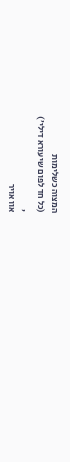המצוה כשלימות
(כל חד לפום שיעורא דילי׳)
,
אוו אויר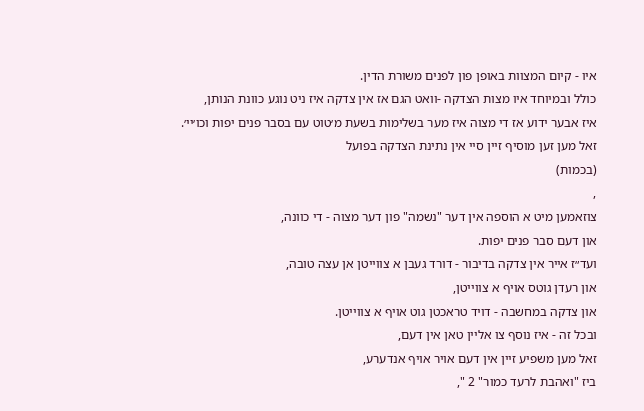איו - קיום המצוות באופן פון לפנים משורת הדין.
כולל ובמיוחד איו מצות הצדקה -וואט הגם אז אין צדקה איז ניט נוגע כוונת הנותן,
איז אבער ידוע אז די מצוה איז מער בשלימות בשעת מ׳טוט עם בסבר פנים יפות וכו׳יי׳.
זאל מען זען מוסיף זיין סיי אין נתינת הצדקה בפועל
(בכמות)
,
צוזאמען מיט א הוספה אין דער "נשמה" פון דער מצוה - די כוונה,
און דעם סבר פנים יפות.
ועד״ז אייר אין צדקה בדיבור - דורד געבן א צווייטן אן עצה טובה,
און רעדן גוטס אויף א צווייטן,
און צדקה במחשבה - דויד טראכטן גוט אויף א צווייטן.
ובכל זה - איז נוסף צו אליין טאן אין דעם,
זאל מען משפיע זיין אין דעם אויר אויף אנדערע,
ביז "ואהבת לרעד כמור" 2 ",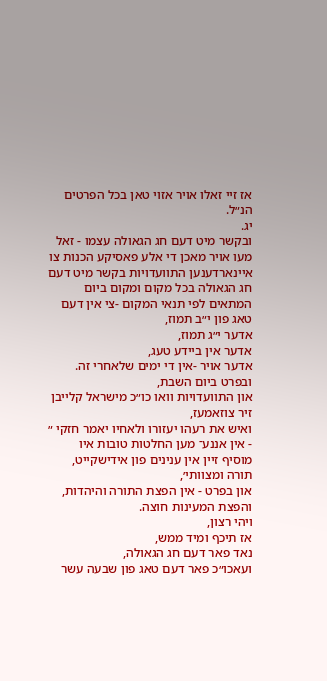אז זיי זאלו אויר אזוי טאן בכל הפרטים הנ״ל.
יג.
ובקשר מיט דעם חג הגאולה עצמו - זאל מעו אויר מאכן די אלע פאסיקע הכנות צו איינארדענען התוועדויות בקשר מיט דעם חג הגאולה בכל מקום ומקום ביום המתאים לפי תנאי המקום -צי אין דעם טאג פון י״ב תמוז,
אדער י״ג תמוז,
אדער אין ביידע טעג,
אדער אויר -אין די ימים שלאחרי זה.
ובפרט ביום השבת,
און התוועדויות וואו כו״כ מישראל קלייבן זיר צוזאמעז,
ואיש את רעהו יעזורו ולאחיו יאמר חזקי ״ - אין אננע־ מען החלטות טובות איו מוסיף זיין אין ענינים פון אידישקייט,
תורה ומצוותי׳,
און בפרט - אין הפצת התורה והיהדות,
והפצת המעינות חוצה.
ויהי רצון,
אז תיכף ומיד ממש,
נאד פאר דעם חג הגאולה,
ועאכו״כ פאר דעם טאג פון שבעה עשר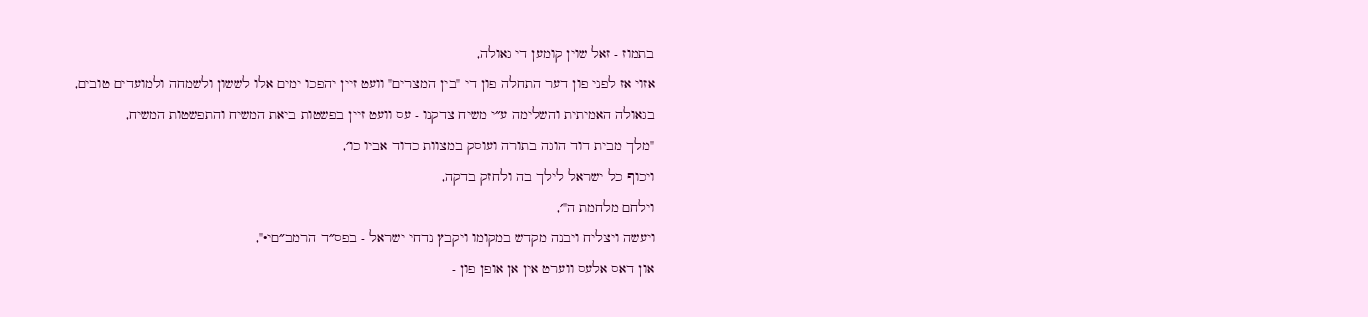בתמוז - זאל שוין קומען די גאולה,
אזוי אז לפני פון דער התחלה פון די "בין המצרים" וועט זיין יהפכו ימים אלו לששון ולשמחה ולמועדים טובים,
בגאולה האמיתית והשלימה ע״י משיח צדקנו - עס וועט זיין בפשטות ביאת המשיח והתפשטות המשיח,
"מלך מבית דוד הוגה בתורה ועוסק במצוות כדוד אביו כו׳,
ויכוף כל ישראל לילך בה ולחזק בדקה,
וילחם מלחמת ה"׳,
ויעשה ויצליח ויבנה מקדש במקומו ויקבץ נדחי ישראל - בפס״ד הרמב״םי•",
און דאס אלעס ווערט אין אן אופן פון -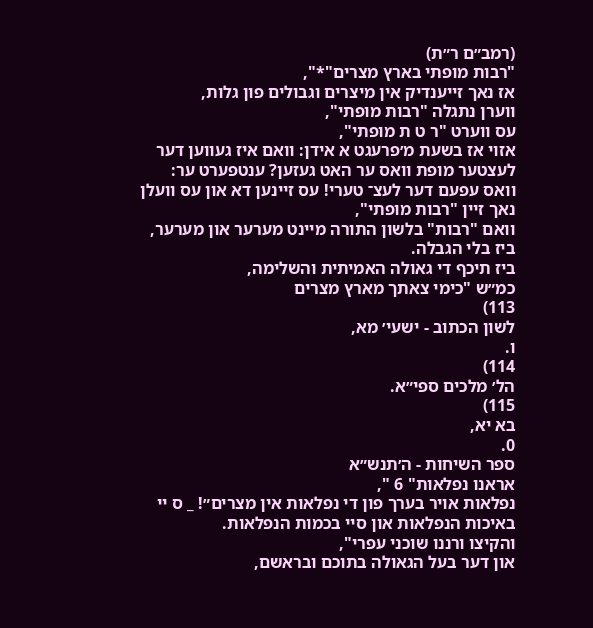(רמב״ם ר״ת)
"רבות מופתי בארץ מצרים"*",
אז נאך זייענדיק אין מיצרים וגבולים פון גלות,
ווערן נתגלה "רבות מופתי",
עס ווערט "ר ט ת מופתי",
אזוי אז בשעת מ׳פרעגט א אידן: וואם איז געווען דער לעצטער מופת וואס ער האט געזען? ענטפערט ער: וואס עפעם דער לעצ־ טערי! עס זיינען דא און עס וועלן נאך זיין "רבות מופתי",
וואם "רבות" בלשון התורה מיינט מערער און מערער,
ביז בלי הגבלה.
ביז תיכף די גאולה האמיתית והשלימה,
כמ״ש "כימי צאתך מארץ מצרים
113)
לשון הכתוב - ישעי׳ מא,
ו.
114)
הל׳ מלכים ספי״א.
115)
בא יא,
0.
ספר השיחות - ה׳תנש״א
אראנו נפלאות" 6 ",
נפלאות אויר בערך פון די נפלאות אין מצרים״! _ ס יי באיכות הנפלאות און סיי בכמות הנפלאות.
והקיצו ורננו שוכני עפרי",
און דער בעל הגאולה בתוכם ובראשם,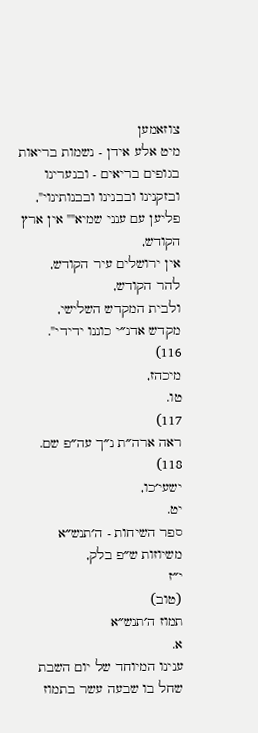צוזאמען
מיט אלע אידן - נשמות בריאות בגופים בריאים - ובנערינו ובזקנינו ובבנינו ובבנותינוי",
פליען עם ענני שמיא"" אין ארץ הקודש,
אין ירושלים עיר הקודש,
להר הקודש,
ולבית המקדש השלישי,
מקדש אדנ״י כוננו ידידי".
116)
מיכהז,
טו.
117)
ראה ארה״ת נ״ך עה״פ שם.
118)
ישעי׳כו,
יט.
ספר השיחות - ה׳תנש״א
משיוזות ש״פ בלק,
י״ז
(טוב)
תמוז ה׳תנש״א
א.
ענינו המיוחד של יום השבת שחל בו שבעה עשר בתמוז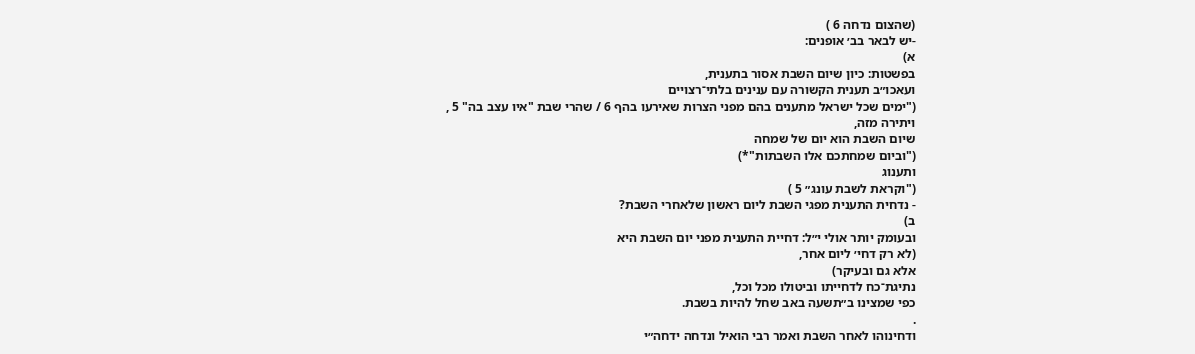(שהצום נדחה 6 )
-יש לבאר בב׳ אופנים:
א)
בפשטות: כיון שיום השבת אסור בתענית,
ועאכו״ב תענית הקשורה עם ענינים בלתי־רצויים
("ימים שכל ישראל מתענים בהם מפני הצרות שאירעו בהף 6 / שהרי שבת "איו עצב בה" 5 ,
ויתירה מזה,
שיום השבת הוא יום של שמחה
("וביום שמחתכם אלו השבתות"*)
ותענוג
("וקראת לשבת עונג״ 5 )
- נדחית התענית מפגי השבת ליום ראשון שלאחרי השבת?
ב)
ובעומק יותר אולי י״ל: דחיית התענית מפני יום השבת היא
(לא רק דחי׳ ליום אחר,
אלא גם ובעיקר)
נתיגת־כח לדחייתו וביטולו מכל וכל,
כפי שמצינו ב״תשעה באב שחל להיות בשבת.
.
ודחינוהו לאחר השבת ואמר רבי הואיל ונדחה ידחה״י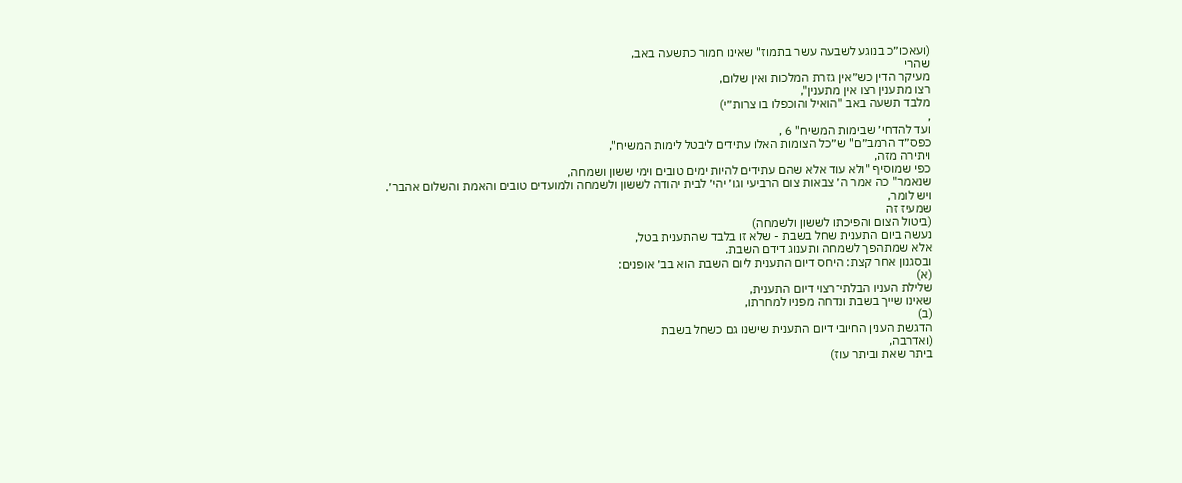(ועאכו״כ בנוגע לשבעה עשר בתמוז" שאינו חמור כתשעה באב,
שהרי
מעיקר הדין כש״אין גזרת המלכות ואין שלום,
רצו מתענין רצו אין מתענין",
מלבד תשעה באב "הואיל והוכפלו בו צרות״י)
,
ועד להדחי׳ שבימות המשיח" 6 ,
כפס״ד הרמב״ם" ש״כל הצומות האלו עתידים ליבטל לימות המשיח",
ויתירה מזה,
כפי שמוסיף "ולא עוד אלא שהם עתידים להיות ימים טובים וימי ששון ושמחה,
שנאמר" כה אמר ה׳ צבאות צום הרביעי וגו׳ יהי׳ לבית יהודה לששון ולשמחה ולמועדים טובים והאמת והשלום אהבר׳.
ויש לומר,
שמעיז זה
(ביטול הצום והפיכתו לששון ולשמחה)
נעשה ביום התענית שחל בשבת - שלא זו בלבד שהתענית בטל,
אלא שמתהפך לשמחה ותענוג דידם השבת.
ובסגנון אחר קצת: היחס דיום התענית ליום השבת הוא בב׳ אופנים:
(א)
שלילת העניו הבלתי־רצוי דיום התענית,
שאינו שייך בשבת ונדחה מפניו למחרתו,
(ב)
הדגשת הענין החיובי דיום התענית שישנו גם כשחל בשבת
(ואדרבה,
ביתר שאת וביתר עוז)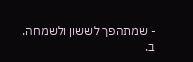- שמתהפך לששון ולשמחה.
ב.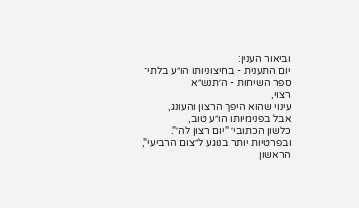וביאור הענין:
יום התענית - בחיצוניותו הו״ע בלתי־
ספר השיחות - ה׳תנש״א
רצוי,
עינוי שהוא היפך הרצון והעונג,
אבל בפנימיותו הו״ע טוב,
כלשון הכתובי׳ "יום רצון לה׳".
ובפרטיות יותר בנוגע ל״צום הרביעי",
הראשון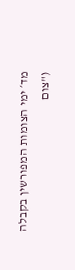מד׳ ימי הצומות המפורשין בקבלה
("צום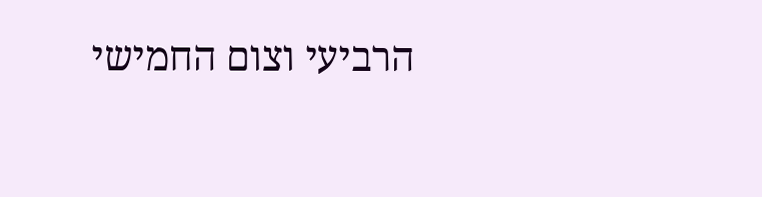הרביעי וצום החמישי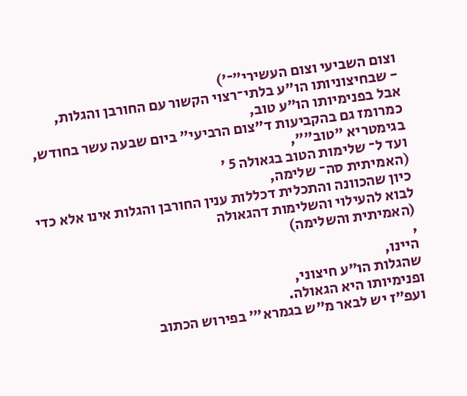וצום השביעי וצום העשירי״־׳)
- שבחיצוניותו הו״ע בלתי־רצוי הקשור עם החורבן והגלות,
אבל בפנימיותו הו״ע טוב,
כמרומז גם בהקביעות ד״צום הרביעי" ביום שבעה עשר בחודש,
בגימטריא "טוב"",
ועד ל־ שלימות הטוב בגאולה 5 ׳
(האמיתית סה־ שלימה,
כיון שהכוונה והתכלית דכללות ענין החורבן והגלות אינו אלא כדי לבוא להעילוי והשלימות דהגאולה
(האמיתית והשלימה)
,
היינו,
שהגלות הו״ע חיצוני,
ופנימיותו היא הגאולה.
ועפ״ז יש לבאר מ״ש בגמרא"׳ בפירוש הכתוב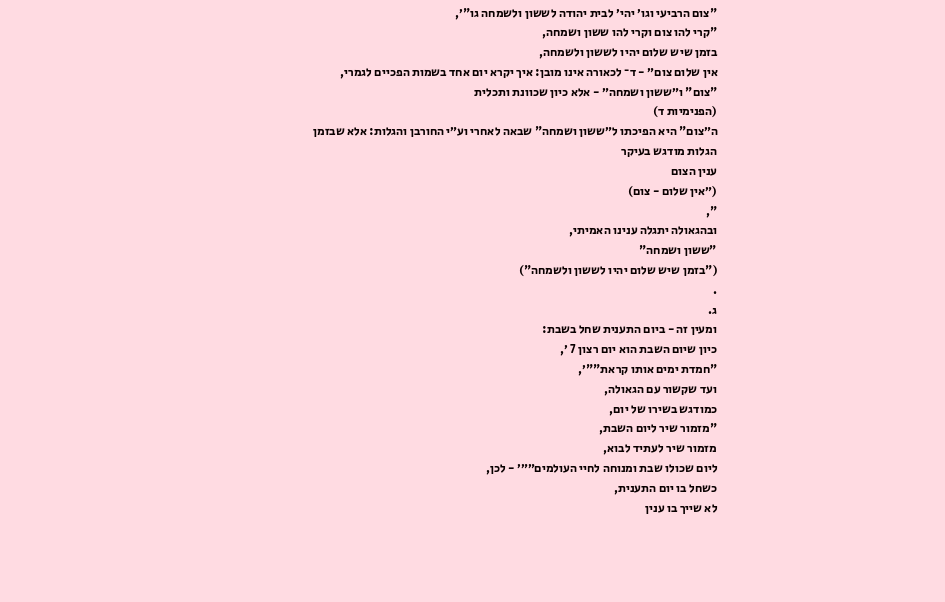"צום הרביעי וגו׳ יהי׳ לבית יהודה לששון ולשמחה גו"׳,
"קרי להו צום וקרי להו ששון ושמחה,
בזמן שיש שלום יהיו לששון ולשמחה,
אין שלום צום״ - ד־ לכאורה אינו מובן: איך יקרא יום אחד בשמות הפכיים לגמרי,
"צום" ו״ששון ושמחה״ - אלא כיון שכוונת ותכלית
(הפנימיות ד)
ה״צום" היא הפיכתו ל״ששון ושמחה" שבאה לאחרי וע״י החורבן והגלות: אלא שבזמן הגלות מודגש בעיקר
ענין הצום
(״אין שלום - צום)
",
ובהגאולה יתגלה ענינו האמיתי,
"ששון ושמחה"
("בזמן שיש שלום יהיו לששון ולשמחה")
.
ג.
ומעין זה - ביום התענית שחל בשבת:
כיון שיום השבת הוא יום רצון 7 ׳,
"חמדת ימים אותו קראת""׳,
ועד שקשור עם הגאולה,
כמודגש בשירו של יום,
"מזמור שיר ליום השבת,
מזמור שיר לעתיד לבוא,
ליום שכולו שבת ומנוחה לחיי העולמים״״׳ - לכן,
כשחל בו יום התענית,
לא שייך בו ענין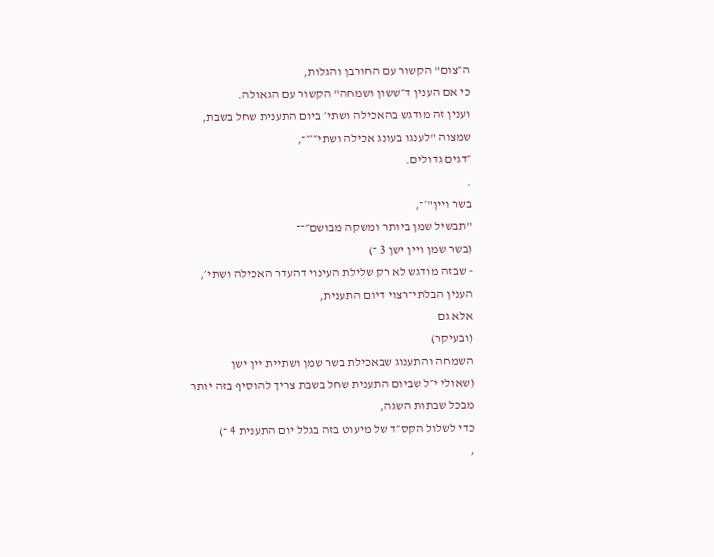ה״צום" הקשור עם החורבן והגלות,
כי אם הענין ד״ששון ושמחה" הקשור עם הגאולה.
וענין זה מודגש בהאכילה ושתי׳ ביום התענית שחל בשבת,
שמצוה "לענגו בעונג אכילה ושתי״׳״־,
״דגים גדולים.
.
בשר ויין"׳־,
"תבשיל שמן ביותר ומשקה מבושם״־־
(בשר שמן ויין ישן 3 ־)
- שבזה מודגש לא רק שלילת העינוי דהעדר האכילה ושתי׳,
הענין הבלתי־רצוי דיום התענית,
אלא גם
(ובעיקר)
השמחה והתענוג שבאכילת בשר שמן ושתיית יין ישן
(שאולי י״ל שביום התענית שחל בשבת צריך להוסיף בזה יותר מבכל שבתות השגה,
כדי לשלול הקס״ד של מיעוט בזה בגלל יום התענית 4 ־)
,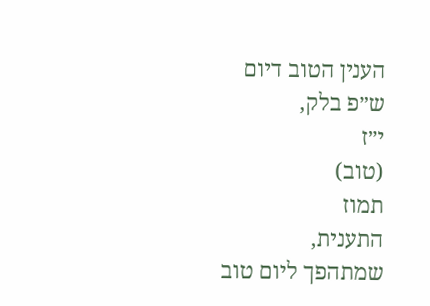הענין הטוב דיום
ש״פ בלק,
י״ז
(טוב)
תמוז
התענית,
שמתהפך ליום טוב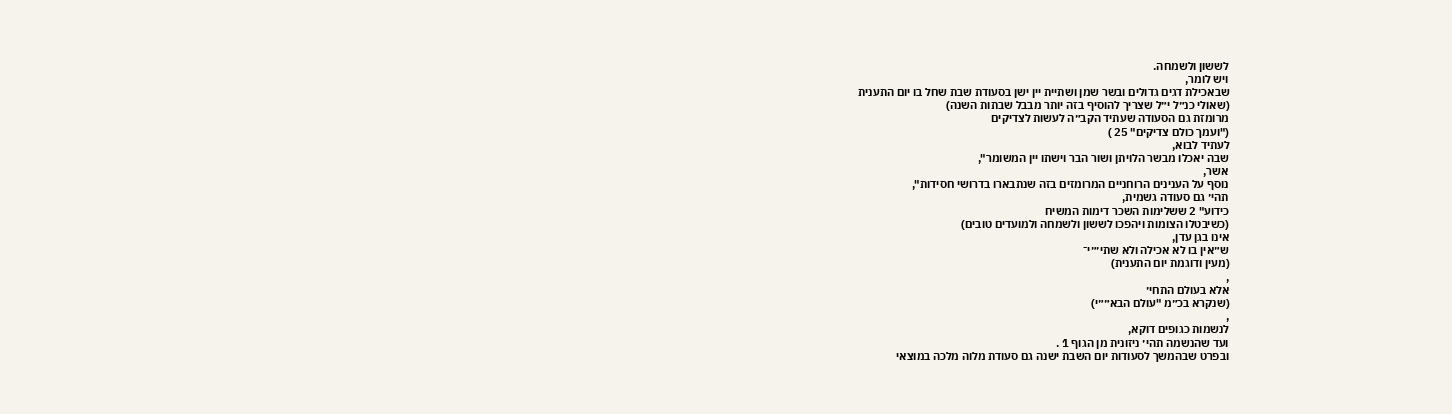לששון ולשמחה.
ויש לומר,
שבאכילת דגים גדולים ובשר שמן ושתיית יין ישן בסעודת שבת שחל בו יום התענית
(שאולי כנ״ל י״ל שצריך להוסיף בזה יותר מבבל שבתות השנה)
מרומזת גם הסעודה שעתיד הקב״ה לעשות לצדיקים
("ועמך כולם צדיקים" 25 )
לעתיד לבוא,
שבה יאכלו מבשר הלויתן ושור הבר וישתו יין המשומר",
אשר,
נוסף על הענינים הרוחניים המרומזים בזה שנתבארו בדרושי חסידות",
תהי׳ גם סעודה גשמית,
כידוע" 2 ששלימות השכר דימות המשיח
(כשיבטלו הצומות ויהפכו לששון ולשמחה ולמועדים טובים)
אינו בגן עדן,
ש״אין בו לא אכילה ולא שתי׳״י־
(מעין ודוגמת יום התענית)
,
אלא בעולם התחי׳
(שנקרא בכ״מ "עולם הבא״״י)
,
לנשמות כגופים דוקא,
ועד שהנשמה תהי׳ ניזונית מן הגוף 1 .
ובפרט שבהמשך לסעודות יום השבת ישנה גם סעודת מלוה מלכה במוצאי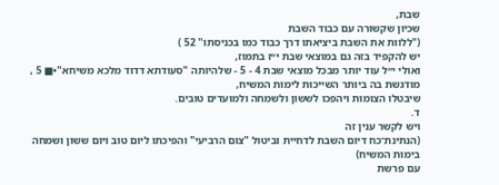שבת,
שכיון שקשורה עם כבוד השבת
("ללוות את השבת ביציאתו דרך כבוד כמו בכניסתו" 52 )
יש להקפיד בזה גם במוצאי שבת י״ז בתמוז,
ואולי י״ל עוד יותר מבכל מוצאי שבת 4 - 5 - שלהיותה "סעודתא דדוד מלכא משיחא"•■ 5 ,
מודגשת בה ביותר השייכות לימות המשיח,
שיבטלו הצומות ויהפכו לששון ולשמחה ולמועדים טובים.
ד.
ויש לקשר ענין זה
(הנתינת־כח דיום השבת לדחיית וביטול "צום הרביעי" והפיכתו ליום טוב ויום ששון ושמחה בימות המשיח)
עם פרשת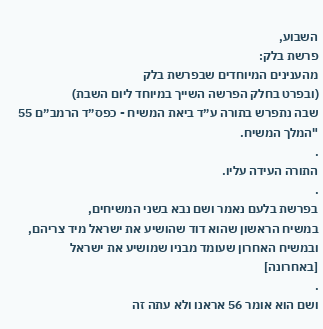השבוע,
פרשת בלק:
מהענינים המיוחדים שבפרשת בלק
(ובפרט בחלק הפרשה השייך במיוחד ליום השבת)
שבה נתפרש בתורה ע״ד ביאת המשיח - כפס״ד הרמב״ם 55 "המלך המשיח.
.
התורה העידה עליו.
.
בפרשת בלעם נאמר ושם נבא בשני המשיחים,
במשיח הראשון שהוא דוד שהושיע את ישראל מיד צריהם,
ובמשיח האחרון שעומד מבניו שמושיע את ישראל
[באחרונה]
.
ושם הוא אומר 56 אראנו ולא עתה זה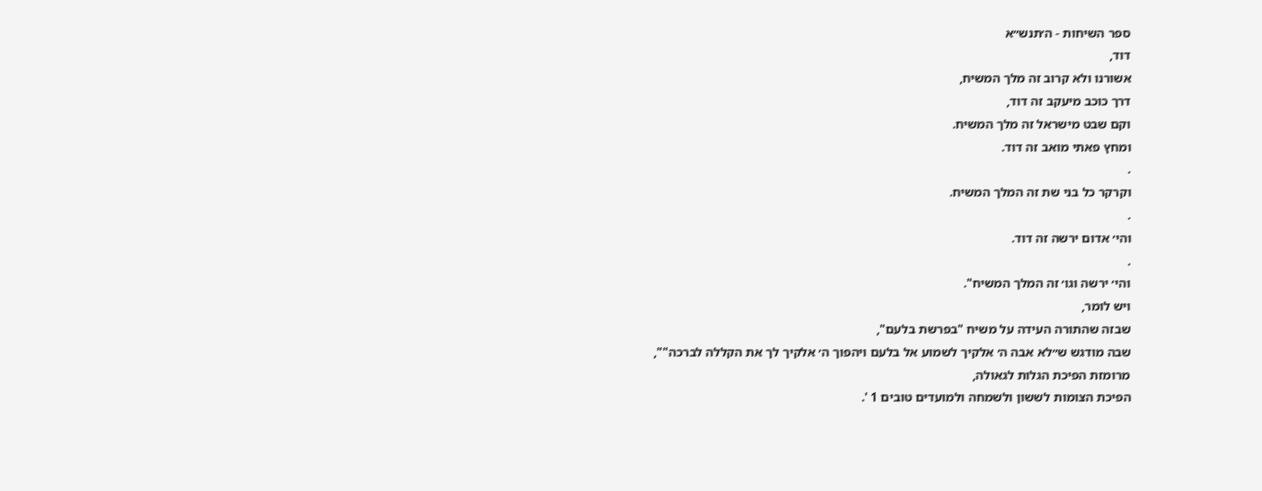ספר השיחות - ה׳תנש״א
דוד,
אשורנו ולא קרוב זה מלך המשיח,
דרך כוכב מיעקב זה דוד,
וקם שבט מישראל זה מלך המשיח.
ומחץ פאתי מואב זה דוד.
.
וקרקר כל בני שת זה המלך המשיח.
.
והי׳ אדום ירשה זה דוד.
.
והי׳ ירשה וגו׳ זה המלך המשיח".
ויש לומר,
שבזה שהתורה העידה על משיח "בפרשת בלעם",
שבה מודגש ש״לא אבה ה׳ אלקיך לשמוע אל בלעם ויהפוך ה׳ אלקיך לך את הקללה לברכה"",
מרומזת הפיכת הגלות לגאולה,
הפיכת הצומות לששון ולשמחה ולמועדים טובים 1 '.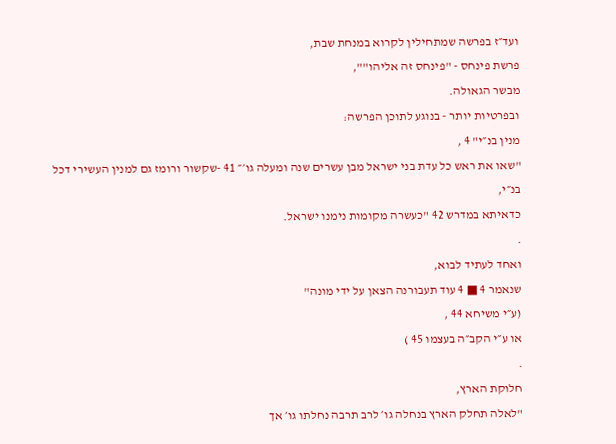ועד״ז בפרשה שמתחילין לקרוא במנחת שבת,
פרשת פינחס - "פינחס זה אליהו"",
מבשר הגאולה.
ובפרטיות יותר - בנוגע לתוכן הפרשה:
מנין בנ״י" 4 ,
"שאו את ראש כל עדת בני ישראל מבן עשרים שנה ומעלה גו׳״ 41 -שקשור ורומז גם למנין העשירי דכל בנ״י,
כדאיתא במדרש 42 "כעשרה מקומות נימנו ישראל.
.
ואחד לעתיד לבוא,
שנאמר 4 ■ 4 עוד תעבורנה הצאן על ידי מונה"
(ע״י משיחא 44 ,
או ע״י הקב״ה בעצמו 45 )
.
חלוקת הארץ,
"לאלה תחלק הארץ בנחלה גו׳ לרב תרבה נחלתו גו׳ אך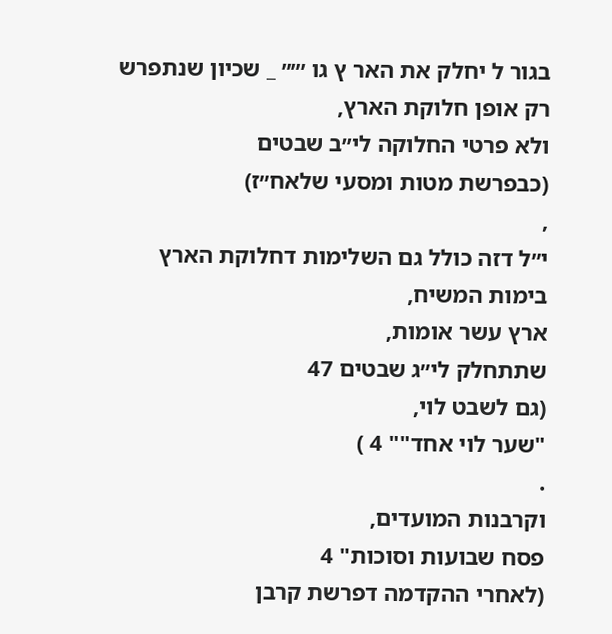בגור ל יחלק את האר ץ גו ׳״״ _ שכיון שנתפרש רק אופן חלוקת הארץ,
ולא פרטי החלוקה לי״ב שבטים
(כבפרשת מטות ומסעי שלאח״ז)
,
י״ל דזה כולל גם השלימות דחלוקת הארץ בימות המשיח,
ארץ עשר אומות,
שתתחלק לי״ג שבטים 47
(גם לשבט לוי,
"שער לוי אחד"" 4 )
.
וקרבנות המועדים,
פסח שבועות וסוכות" 4
(לאחרי ההקדמה דפרשת קרבן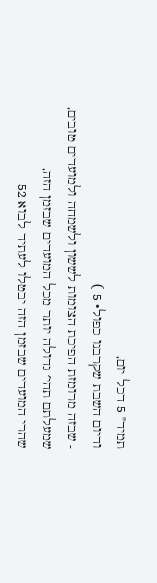תמיד" 5 דכל יום,
ודיום השבת שקרבנו כפול• 5 )
- שבזה מרומזת הפיכת הצומות לששון ולשמחה ולמועדים טובים,
שמעלתם תהי׳ גדולה יותר מכל המועדים שבזמן הזה,
שהרי המועדים שבזמן הזה יבטלו לעתיד לבוא 52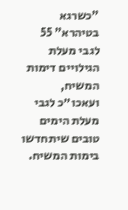"כשרגא בטיהרא" 55 לגבי מעלת הגילויים דימות המשיח,
ועאכו״כ לגבי מעלת הימים טובים שיתחדשו בימות המשיח.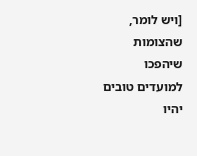[ויש לומר,
שהצומות שיהפכו למועדים טובים יהיו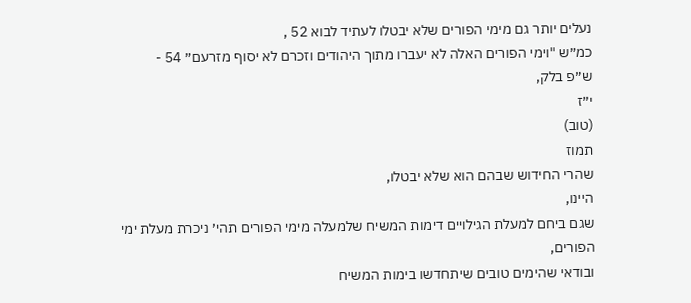נעלים יותר גם מימי הפורים שלא יבטלו לעתיד לבוא 52 ,
כמ״ש "וימי הפורים האלה לא יעברו מתוך היהודים וזכרם לא יסוף מזרעם״ 54 -
ש״פ בלק,
י״ז
(טוב)
תמוז
שהרי החידוש שבהם הוא שלא יבטלו,
היינו,
שגם ביחם למעלת הגילויים דימות המשיח שלמעלה מימי הפורים תהי׳ ניכרת מעלת ימי הפורים,
ובודאי שהימים טובים שיתחדשו בימות המשיח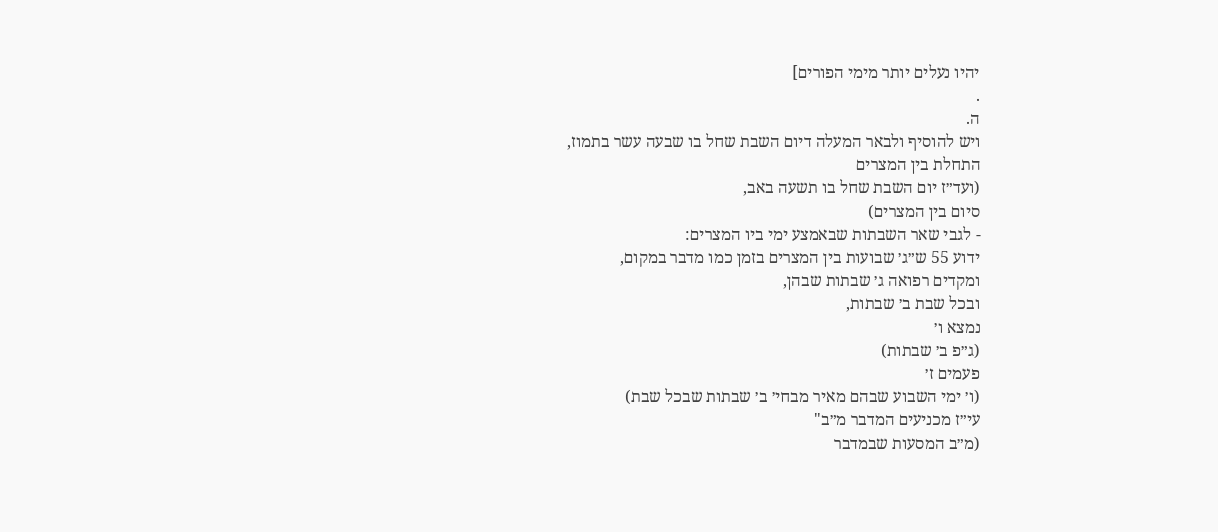יהיו נעלים יותר מימי הפורים]
.
ה.
ויש להוסיף ולבאר המעלה דיום השבת שחל בו שבעה עשר בתמוז,
התחלת בין המצרים
(ועד״ז יום השבת שחל בו תשעה באב,
סיום בין המצרים)
- לגבי שאר השבתות שבאמצע ימי ביו המצרים:
ידוע 55 ש״ג׳ שבועות בין המצרים בזמן כמו מדבר במקום,
ומקדים רפואה ג׳ שבתות שבהן,
ובכל שבת ב׳ שבתות,
נמצא ו׳
(ג״פ ב׳ שבתות)
פעמים ז׳
(ו׳ ימי השבוע שבהם מאיר מבחי׳ ב׳ שבתות שבכל שבת)
עי״ז מכניעים המדבר מ״ב"
(מ״ב המסעות שבמדבר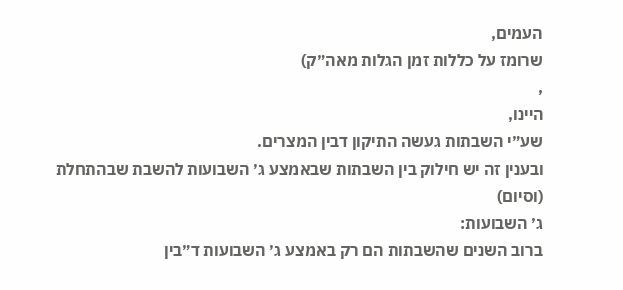העמים,
שרומז על כללות זמן הגלות מאה״ק)
,
היינו,
שע״י השבתות געשה התיקון דבין המצרים.
ובענין זה יש חילוק בין השבתות שבאמצע ג׳ השבועות להשבת שבהתחלת
(וסיום)
ג׳ השבועות:
ברוב השנים שהשבתות הם רק באמצע ג׳ השבועות ד״בין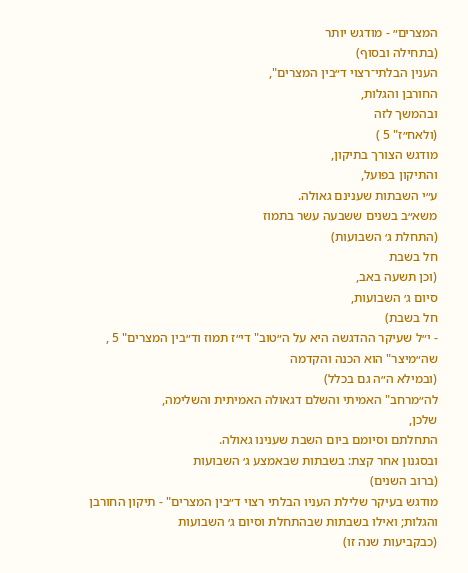המצרים״ - מודגש יותר
(בתחילה ובסוף)
הענין הבלתי־רצוי ד״בין המצרים",
החורבן והגלות,
ובהמשך לזה
(ולאח״ז" 5 )
מודגש הצורך בתיקון,
והתיקון בפועל,
ע״י השבתות שענינם גאולה.
משא״ב בשנים ששבעה עשר בתמוז
(התחלת ג׳ השבועות)
חל בשבת
(וכן תשעה באב,
סיום ג׳ השבועות,
חל בשבת)
- י״ל שעיקר ההדגשה היא על ה״טוב" די״ז תמוז וד״בין המצרים" 5 ,
שה״מיצר" הוא הכנה והקדמה
(ובמילא ה״ה גם בכלל)
לה״מרחב" האמיתי והשלם דגאולה האמיתית והשלימה,
שלכן,
התחלתם וסיומם ביום השבת שענינו גאולה.
ובסגנון אחר קצת: בשבתות שבאמצע ג׳ השבועות
(ברוב השנים)
מודגש בעיקר שלילת העניו הבלתי רצוי ד״בין המצרים" - תיקון החורבן והגלות; ואילו בשבתות שבהתחלת וסיום ג׳ השבועות
(כבקביעות שנה זו)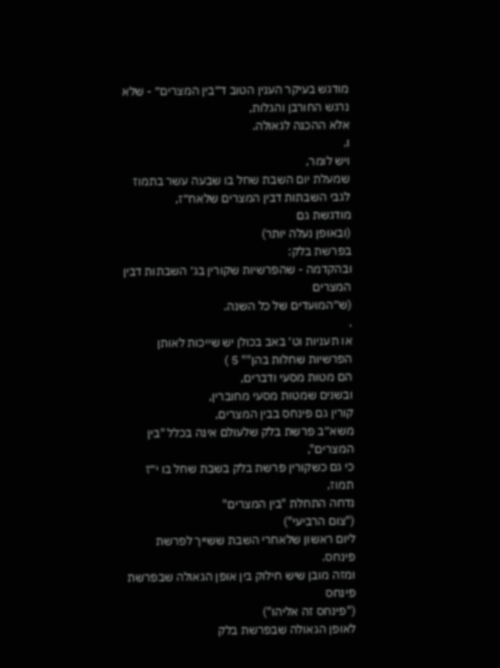מודגש בעיקר הענין הטוב ד״בין המצרים״ - שלא נרגש החורבן והגלות,
אלא ההכנה לגאולה.
ו.
ויש לומר,
שמעלת יום השבת שחל בו שבעה עשר בתמוז לגבי השבתות דבין המצרים שלאח״ז,
מודגשת גם
(ובאופן נעלה יותר)
בפרשת בלק:
ובהקדמה - שהפרשיות שקורין בג׳ השבתות דבין המצרים
(ש״המועדים של כל השנה.
.
או תעניות וט׳ באב בכולן יש שייכות לאותן הפרשיות שחלות בהן"" 5 )
הם מטות מסעי ודברים,
ובשנים שמטות מסעי מחוברין,
קורין גם פינחס בבין המצרים,
משא״ב פרשת בלק שלעולם אינה בכלל "בין המצרים",
כי גם כשקורין פרשת בלק בשבת שחל בו י״ז תמוז,
נדחה התחלת "בין המצרים"
("צום הרביעי")
ליום ראשון שלאחרי השבת ששייך לפרשת פינחס.
ומזה מובן שיש חילוק בין אופן הגאולה שבפרשת פינחס
("פינחס זה אליהו")
לאופן הגאולה שבפרשת בלק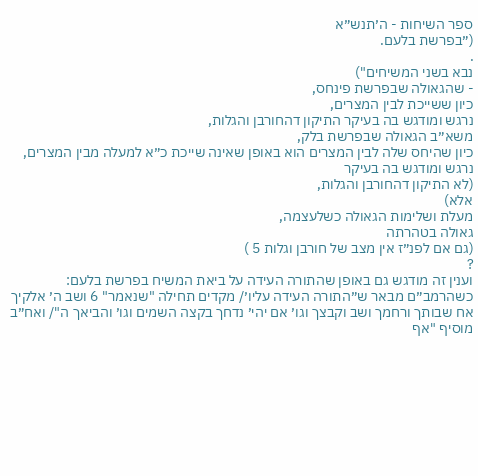ספר השיחות - ה׳תנש״א
(״בפרשת בלעם.
.
נבא בשני המשיחים")
- שהגאולה שבפרשת פינחס,
כיון ששייכת לבין המצרים,
נרגש ומודגש בה בעיקר התיקון דהחורבן והגלות,
משא״ב הגאולה שבפרשת בלק,
כיון שהיחס שלה לבין המצרים הוא באופן שאינה שייכת כ״א למעלה מבין המצרים,
נרגש ומודגש בה בעיקר
(לא התיקון דהחורבן והגלות,
אלא)
מעלת ושלימות הגאולה כשלעצמה,
גאולה בטהרתה
(גם אם לפנ״ז אין מצב של חורבן וגלות 5 )
?
וענין זה מודגש גם באופן שהתורה העידה על ביאת המשיח בפרשת בלעם:
כשהרמב״ם מבאר ש״התורה העידה עליו׳/ מקדים תחילה "שנאמר" 6 ושב ה׳ אלקיך אח שבותך ורחמך ושב וקבצך וגו׳ אם יהי׳ נדחך בקצה השמים וגו׳ והביאך ה"/ ואח״ב מוסיף "אף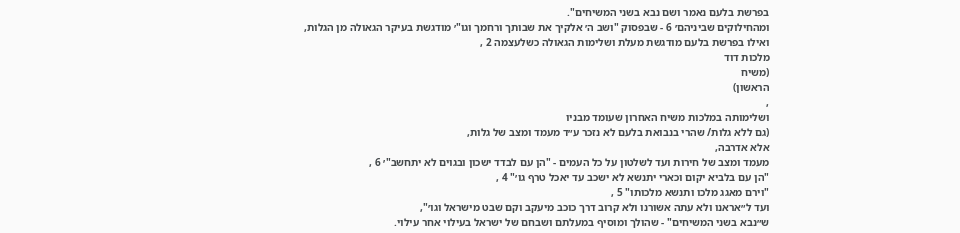בפרשת בלעם נאמר ושם נבא בשני המשיחים".
ומהחילוקים שביניהם׳ 6 - שבפסוק "ושב ה׳ אלקיך את שבותך ורחמך וגו"׳ מודגשת בעיקר הגאולה מן הגלות,
ואילו בפרשת בלעם מודגשת מעלת ושלימות הגאולה כשלעצמה 2 ,
מלכות דוד
(משיח
הראשון)
,
ושלימותה במלכות משיח האחרון שעומד מבניו
(גם ללא גלות/ שהרי בנבואת בלעם לא נזכר ע״ד מעמד ומצב של גלות,
אלא אדרבה,
מעמד ומצב של חירות ועד לשלטון על כל העמים - "הן עם לבדד ישכון ובגוים לא יתחשב"׳ 6 ,
"הן עם בלביא יקום וכארי יתנשא לא ישכב עד יאכל טרף גו׳" 4 ,
"וירם מאגג מלכו ותנשא מלכותו" 5 ,
ועד ל״אראנו ולא עתה אשורנו ולא קרוב דרך כוכב מיעקב וקם שבט מישראל וגו׳",
ש״נבא בשני המשיחים" - שהולך ומוסיף במעלתם ושבחם של ישראל בעילוי אחר עילוי.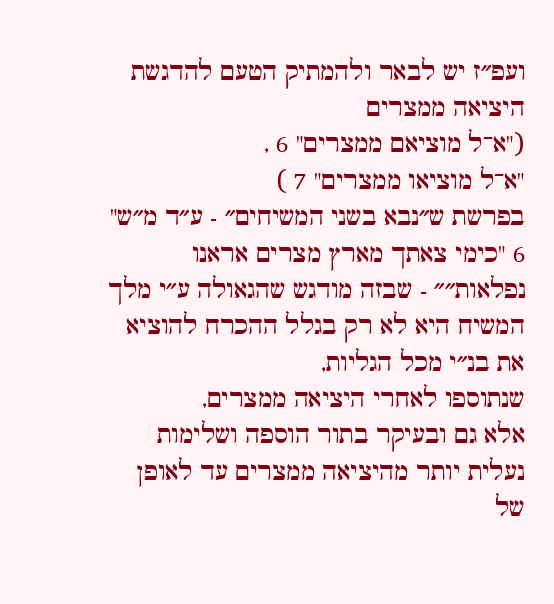ועפ״ז יש לבאר ולהמתיק הטעם להדגשת היציאה ממצרים
("א־ל מוציאם ממצרים" 6 ,
"א־ל מוציאו ממצרים" 7 )
בפרשת ש״נבא בשני המשיחים״ - ע״ד מ״ש" 6 "כימי צאתך מארץ מצרים אראנו נפלאות״״ - שבזה מודגש שהגאולה ע״י מלך המשיח היא לא רק בגלל ההכרח להוציא את בנ״י מכל הגליות,
שנתוספו לאחרי היציאה ממצרים,
אלא גם ובעיקר בתור הוספה ושלימות נעלית יותר מהיציאה ממצרים עד לאופן של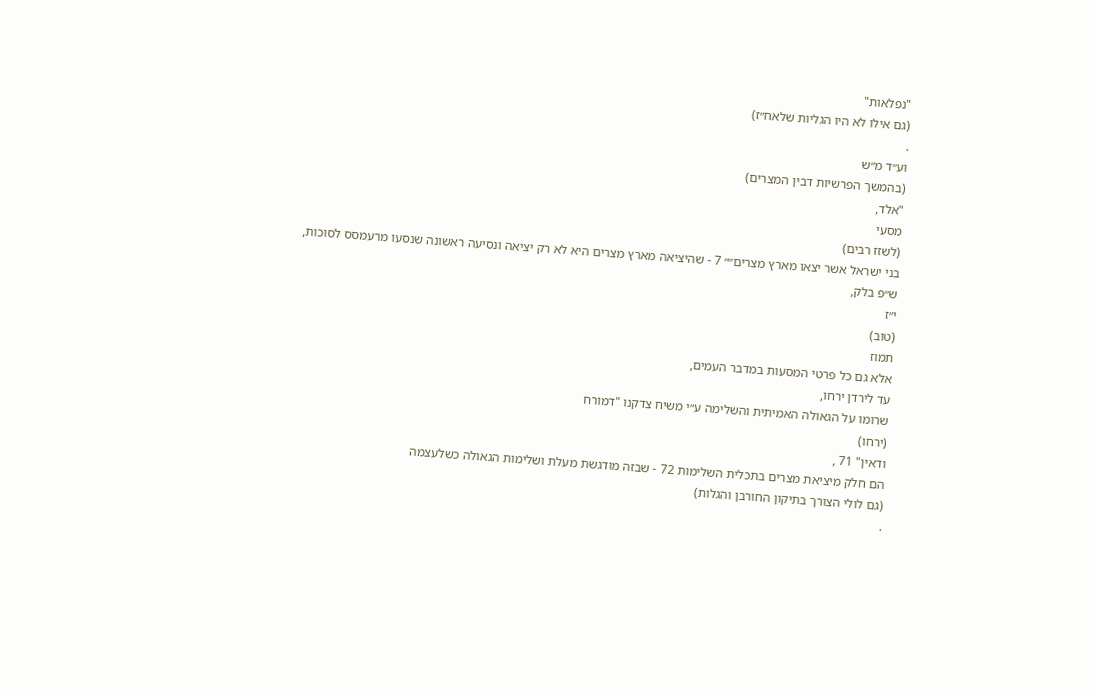"נפלאות"
(גם אילו לא היו הגליות שלאח״ז)
.
וע״ד מ״ש
(בהמשך הפרשיות דבין המצרים)
"אלד,
מסעי
(לשזז רבים)
בני ישראל אשר יצאו מארץ מצרים״״ 7 - שהיציאה מארץ מצרים היא לא רק יציאה ונסיעה ראשונה שנסעו מרעמסס לסוכות,
ש״פ בלק,
י״ז
(טוב)
תמוז
אלא גם כל פרטי המסעות במדבר העמים,
עד לירדן ירחו,
שרומו על הגאולה האמיתית והשלימה ע״י משיח צדקנו "דמורח
(ירחו)
ודאין" 71 ,
הם חלק מיציאת מצרים בתכלית השלימות 72 - שבזה מודגשת מעלת ושלימות הגאולה כשלעצמה
(גם לולי הצורך בתיקון החורבן והגלות)
.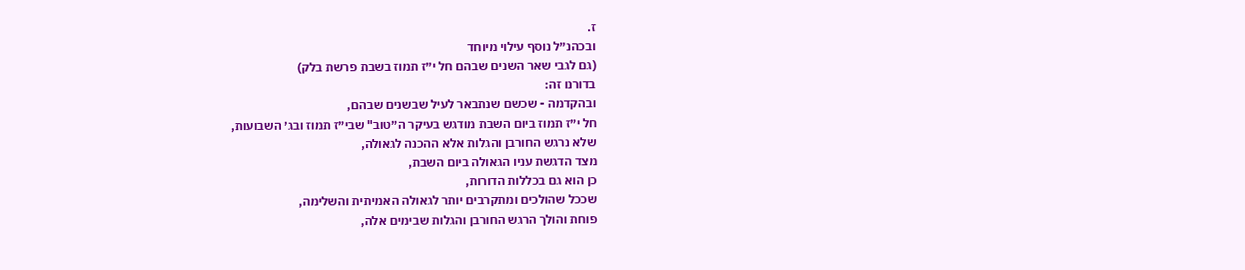ז.
ובכהנ״ל נוסף עילוי מיוחד
(גם לגבי שאר השנים שבהם חל י״ז תמוז בשבת פרשת בלק)
בדורנו זה:
ובהקדמה - שכשם שנתבאר לעיל שבשנים שבהם,
חל י״ז תמוז ביום השבת מודגש בעיקר ה״טוב" שבי״ז תמוז ובג׳ השבועות,
שלא נרגש החורבן והגלות אלא ההכנה לגאולה,
מצד הדגשת עניו הגאולה ביום השבת,
כן הוא גם בכללות הדורות,
שככל שהולכים ומתקרבים יותר לגאולה האמיתית והשלימה,
פוחת והולך הרגש החורבן והגלות שבימים אלה,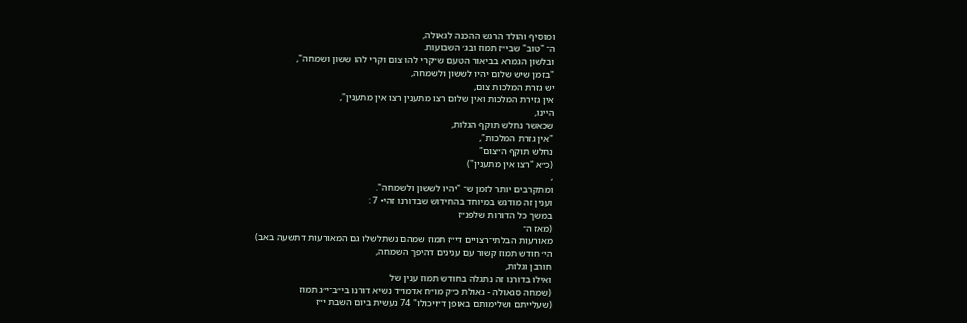ומוסיף והולד הרגש ההכנה לגאולה,
ה־ "טוב" שבי״ז תמוז ובג׳ השבועות.
ובלשון הגמרא בביאור הטעם ש״קרי להו צום וקרי להו ששון ושמחה",
"בזמן שיש שלום יהיו לששון ולשמחה,
יש גזרת המלכות צום,
אין גזירת המלכות ואין שלום רצו מתענין רצו אין מתענין",
היינו,
שכאשר נחלש תוקף הגלות,
"אין גזרת המלכות",
נחלש תוקף ה״צום"
(כ״א "רצו אין מתענין")
,
ומתקרבים יותר לזמן ש־ "יהיו לששון ולשמחה".
וענין זה מודגש במיוחד בהחידוש שבדורנו זהי• 7 :
במשך כל הדורות שלפנ״ז
(מאז ה־
מאורעות הבלתי־רצויים די״ז תמוז שמהם נשתלשלו גם המאורעות דתשעה באב)
הי׳ חודש תמוז קשור עם ענינים דהיפך השמחה,
חורבן וגלות,
ואילו בדורנו זה נתגלה בחודש תמוז ענין של
(שמחה סגאולה - גאולת כ״ק מו״ח אדמו״ד נשיא דורנו בי״ב־י״ג תמוז
(שעלייתם ושלימותם באופן ד״ויכולו" 74 נעשית ביום השבת י״ז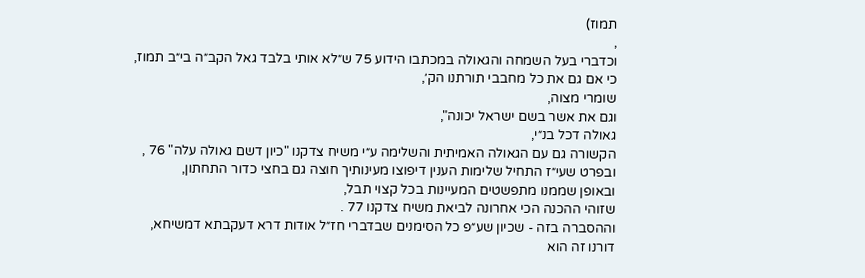תמוז)
,
וכדברי בעל השמחה והגאולה במכתבו הידוע 75 ש״לא אותי בלבד גאל הקב״ה בי״ב תמוז,
כי אם גם את כל מחבבי תורתנו הק׳,
שומרי מצוה,
וגם את אשר בשם ישראל יכונה",
גאולה דכל בנ״י,
הקשורה גם עם הגאולה האמיתית והשלימה ע״י משיח צדקנו "כיון דשם גאולה עלה" 76 ,
ובפרט שעי״ז התחיל שלימות הענין דיפוצו מעינותיך חוצה גם בחצי כדור התחתון,
ובאופן שממנו מתפשטים המעיינות בכל קצוי תבל,
שזוהי ההכנה הכי אחרונה לביאת משיח צדקנו 77 .
וההסברה בזה - שכיון שע״פ כל הסימנים שבדברי חז״ל אודות דרא דעקבתא דמשיחא,
דורנו זה הוא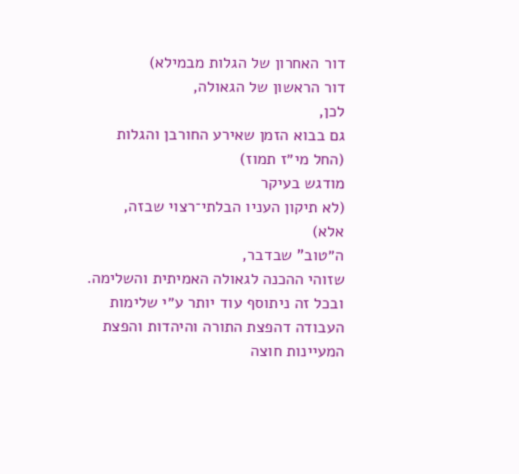דור האחרון של הגלות מבמילא)
דור הראשון של הגאולה,
לכן,
גם בבוא הזמן שאירע החורבן והגלות
(החל מי״ז תמוז)
מודגש בעיקר
(לא תיקון העניו הבלתי־רצוי שבזה,
אלא)
ה״טוב" שבדבר,
שזוהי ההכנה לגאולה האמיתית והשלימה.
ובכל זה ניתוסף עוד יותר ע״י שלימות העבודה דהפצת התורה והיהדות והפצת המעיינות חוצה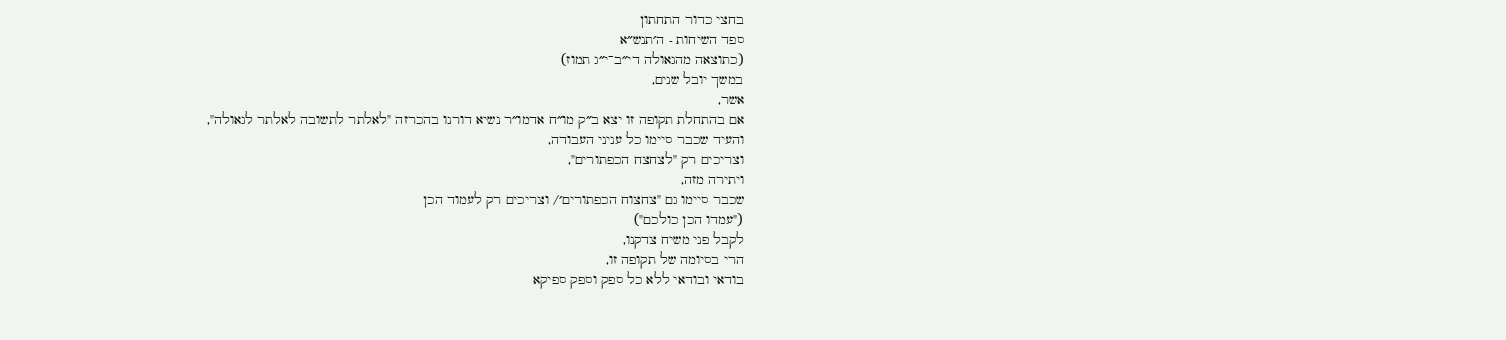בחצי כדור התחתון
ספד השיחות - ה׳תנש״א
(כתוצאה מהגאולה די״ב־י״ג תמוז)
במשך יובל שנים,
אשר,
אם בהתחלת תקופה זו יצא ב״ק מו״ח אדמו״ר נשיא דורנו בהכרזה "לאלתר לתשובה לאלתר לגאולה",
והעיד שכבר סיימו כל עניני העבודה,
וצריכים רק "לצחצח הכפתורים",
ויתירה מזה,
שכבר סיימו גם "צחצוח הכפתורים׳/ וצריכים רק לעמוד הכן
("עמדו הכן כולכם")
לקבל פני משיח צדקנו,
הרי בסיומה של תקופה זו,
בודאי ובודאי ללא כל ספק וספק ספיקא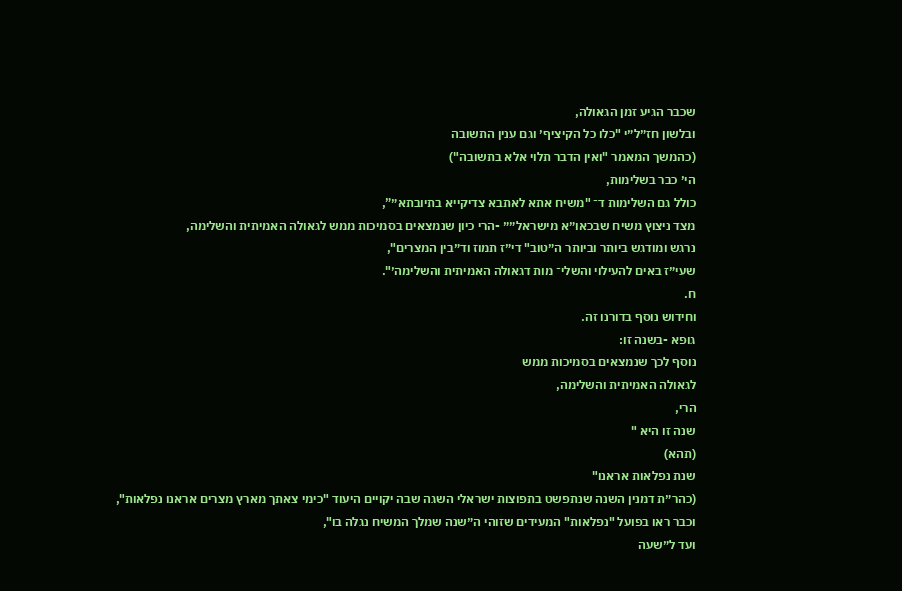שכבר הגיע זמן הגאולה,
ובלשון חז״ל״י "כלו כל הקיציף׳ וגם ענין התשובה
(כהמשך המאמר "ואין הדבר תלוי אלא בתשובה")
הי׳ כבר בשלימות,
כולל גם השלימות ד־ "משיח אתא לאתבא צדיקייא בתיובתא״”,
מצד ניצוץ משיח שבכאו״א מישראל״״ -הרי כיון שנמצאים בסמיכות ממש לגאולה האמיתית והשלימה,
נרגש ומודגש ביותר וביותר ה״טוב" די״ז תמוז וד״בין המצרים",
שעי״ז באים להעילוי והשלי־ מות דגאולה האמיתית והשלימה׳".
ח.
וחידוש נוסף בדורנו זה.
גופא -בשנה זו:
נוסף לכך שנמצאים בסמיכות ממש
לגאולה האמיתית והשלימה,
הרי,
שנה זו היא "
(תהא)
שנת נפלאות אראנו"
(כהר״ת דמנין השנה שנתפשט בתפוצות ישראלי השגה שבה יקויים היעוד "כימי צאתך מארץ מצרים אראנו נפלאות",
וכבר ראו בפועל "נפלאות" המעידים שזוהי ה״שנה שמלך המשיח נגלה בו",
ועד ל״שעה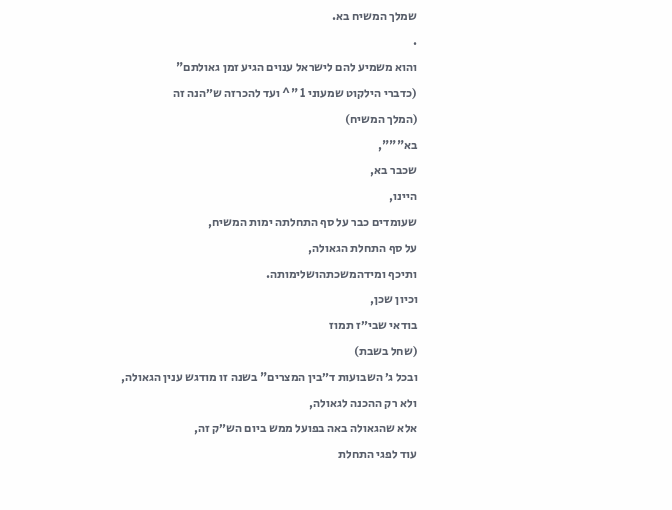שמלך המשיח בא.
.
והוא משמיע להם לישראל ענוים הגיע זמן גאולתם"
(כדברי הילקוט שמעוני 1 "^ ועד להכרזה ש״הנה זה
(המלך המשיח)
בא""",
שכבר בא,
היינו,
שעומדים כבר על סף התחלתה ימות המשיח,
על סף התחלת הגאולה,
ותיכף ומידהמשכתהושלימותה.
וכיון שכן,
בודאי שבי״ז תמוז
(שחל בשבת)
ובכל ג׳ השבועות ד״בין המצרים" בשנה זו מודגש ענין הגאולה,
ולא רק ההכנה לגאולה,
אלא שהגאולה באה בפועל ממש ביום הש״ק זה,
עוד לפגי התחלת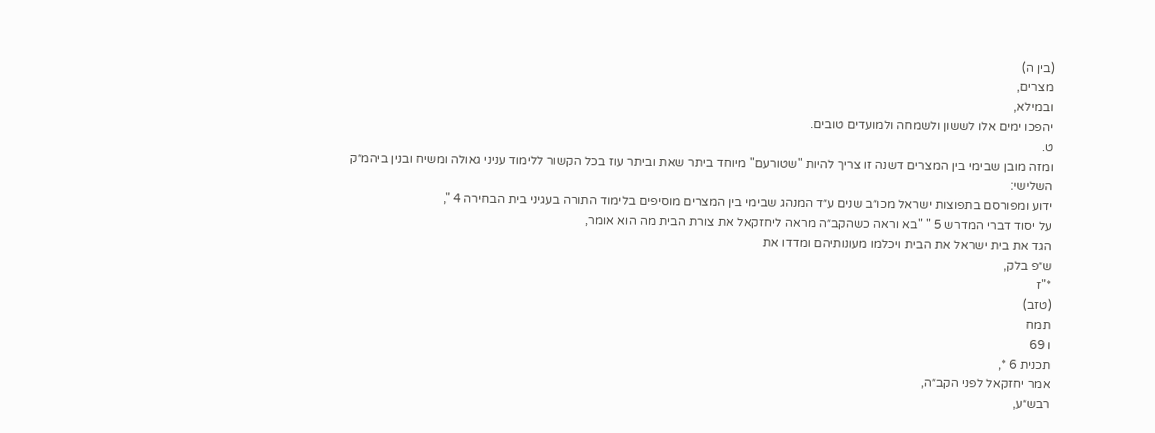(בין ה)
מצרים,
ובמילא,
יהפכו ימים אלו לששון ולשמחה ולמועדים טובים.
ט.
ומזה מובן שבימי בין המצרים דשנה זו צריך להיות "שטורעם" מיוחד ביתר שאת וביתר עוז בכל הקשור ללימוד עניני גאולה ומשיח ובנין ביהמ״ק השלישי:
ידוע ומפורסם בתפוצות ישראל מכו״ב שנים ע״ד המנהג שבימי בין המצרים מוסיפים בלימוד התורה בעגיני בית הבחירה 4 ",
על יסוד דברי המדרש 5 " "בא וראה כשהקב״ה מראה ליחזקאל את צורת הבית מה הוא אומר,
הגד את בית ישראל את הבית ויכלמו מעונותיהם ומדדו את
ש״פ בלק,
*"ז
(טזב)
תמח
ו 69
תכנית 6 *,
אמר יחזקאל לפני הקב״ה,
רבש״ע,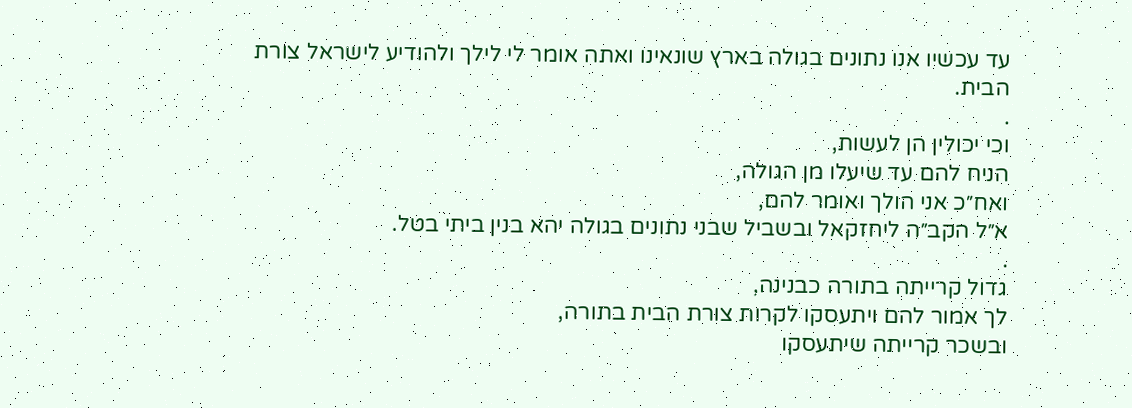עד עכשיו אנו נתונים בגולה בארץ שונאינו ואתה אומר לי לילך ולהודיע לישראל צורת הבית.
.
וכי יכולין הן לעשות,
הניח להם עד שיעלו מן הגולה,
ואח״כ אני הולך ואומר להם,
א״ל הקב״ה ליחזקאל ובשביל שבני נתונים בגולה יהא בנין ביתי בטל.
.
גדול קרייתה בתורה כבנינה,
לך אמור להם ויתעסקו לקרות צורת הבית בתורה,
ובשכר קרייתה שיתעסקו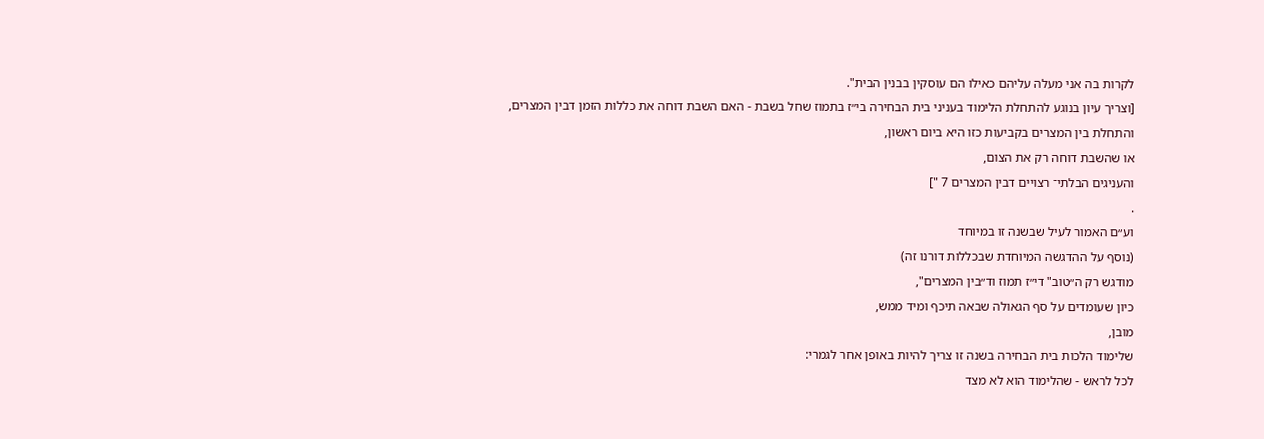לקרות בה אני מעלה עליהם כאילו הם עוסקין בבנין הבית".
[וצריך עיון בנוגע להתחלת הלימוד בעניני בית הבחירה בי״ז בתמוז שחל בשבת - האם השבת דוחה את כללות הזמן דבין המצרים,
והתחלת בין המצרים בקביעות כזו היא ביום ראשון,
או שהשבת דוחה רק את הצום,
והעניגים הבלתי־ רצויים דבין המצרים 7 "]
.
וע״ם האמור לעיל שבשנה זו במיוחד
(נוסף על ההדגשה המיוחדת שבכללות דורנו זה)
מודגש רק ה״טוב" די״ז תמוז וד״בין המצרים",
כיון שעומדים על סף הגאולה שבאה תיכף ומיד ממש,
מובן,
שלימוד הלכות בית הבחירה בשנה זו צריך להיות באופן אחר לגמרי:
לכל לראש - שהלימוד הוא לא מצד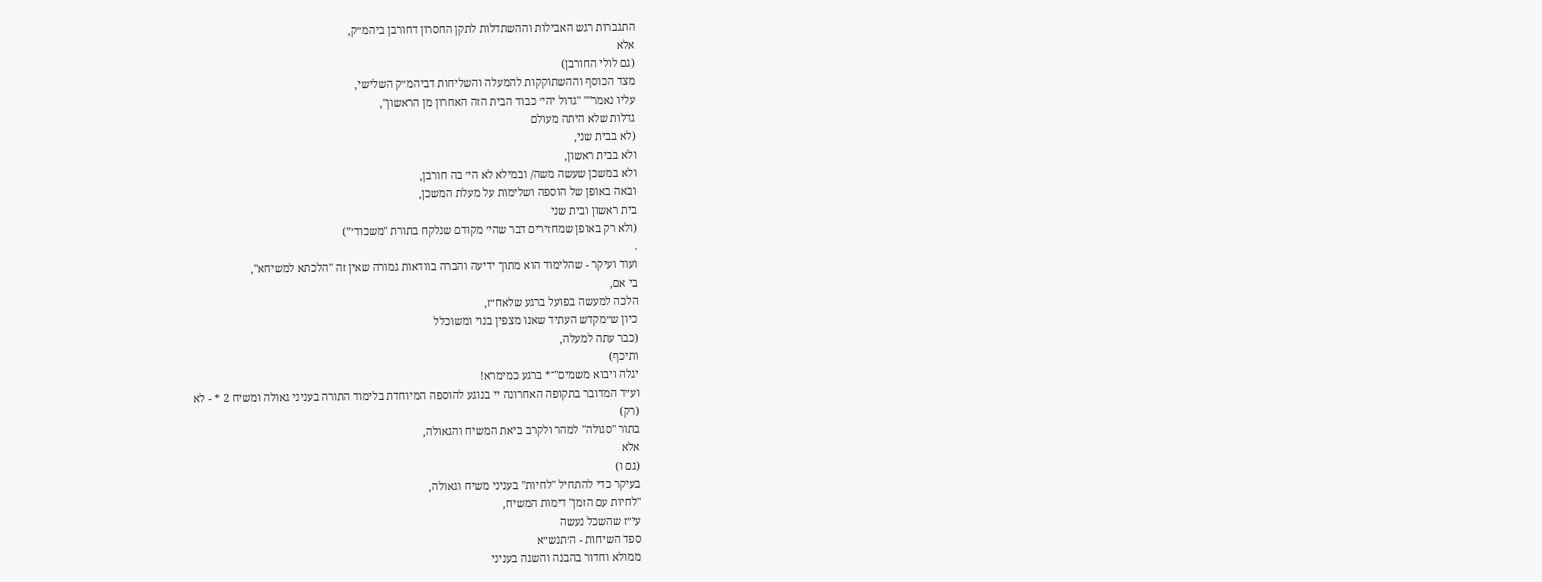התגברות רגש האבילות וההשתדלות לתקן החסרון דחורבן ביהמ״ק,
אלא
(גם לולי החורבן)
מצד הכוסף וההשתוקקות להמעלה והשליחות דביהמ״ק השלישי,
עליו נאמר"" "גדול יהי׳ כבוד הבית הזה האחרון מן הראשון",
גדלות שלא היתה מעולם
(לא בבית שני,
ולא בבית ראשון,
ולא במשכן שעשה משה/ ובמילא לא הי׳ בה חורבן,
ובאה באופן של הוספה ושלימות על מעלת המשכן,
בית ראשון ובית שני
(ולא רק באופן שמחזירים דבר שהי׳ מקודם שנלקח בתורת "משכוד׳”)
.
ועוד ועיקר - שהלימוד הוא מתוך ידיעה והברה בוודאות גמורה שאין זה "הלכתא למשיחא",
בי אם,
הלכה למעשה בפועל ברגע שלאח״ז,
כיון ש״מקדש העתיד שאנו מצפין בנוי ומשוכלל
(כבר עתה למעלה,
ותיכף)
יגלה ויבוא משמים"־* ברגע כמימרא!
וע״ד המדובר בתקופה האחרונה יי בנוגע להוספה המיוחדת בלימוד התורה בעניני גאולה ומשיח 2 * - לא
(רק)
בתור "סגולה" למהר ולקרב ביאת המשיח והגאולה,
אלא
(גם ו)
בעיקר כדי להתחיל "לחיות" בעניני משיח וגאולה,
"לחיות עם הזמן" דימות המשיח,
עי״ז שהשכל נעשה
ספד השיחות - ה׳תנש״א
ממולא וחדור בהבנה והשגה בעניני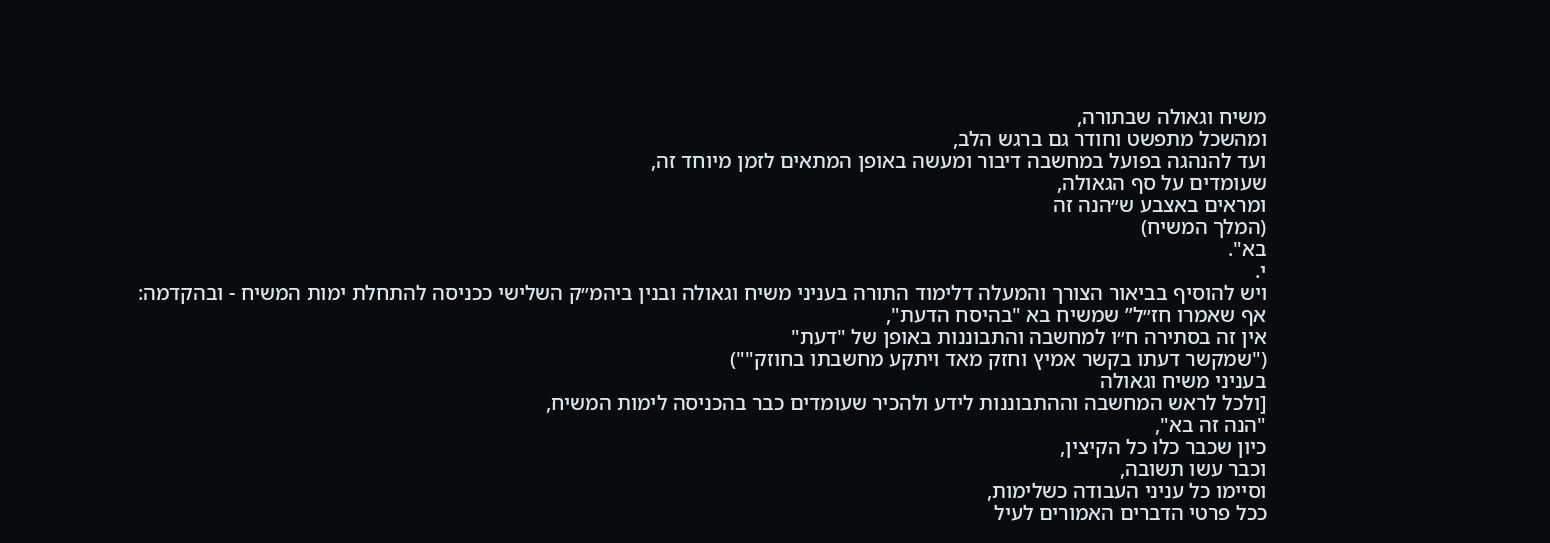משיח וגאולה שבתורה,
ומהשכל מתפשט וחודר גם ברגש הלב,
ועד להנהגה בפועל במחשבה דיבור ומעשה באופן המתאים לזמן מיוחד זה,
שעומדים על סף הגאולה,
ומראים באצבע ש״הנה זה
(המלך המשיח)
בא".
י.
ויש להוסיף בביאור הצורך והמעלה דלימוד התורה בעניני משיח וגאולה ובנין ביהמ״ק השלישי ככניסה להתחלת ימות המשיח - ובהקדמה:
אף שאמרו חז״ל” שמשיח בא "בהיסח הדעת",
אין זה בסתירה ח״ו למחשבה והתבוננות באופן של "דעת"
("שמקשר דעתו בקשר אמיץ וחזק מאד ויתקע מחשבתו בחוזק"")
בעניני משיח וגאולה
[ולכל לראש המחשבה וההתבוננות לידע ולהכיר שעומדים כבר בהכניסה לימות המשיח,
"הנה זה בא",
כיון שכבר כלו כל הקיצין,
וכבר עשו תשובה,
וסיימו כל עניני העבודה כשלימות,
ככל פרטי הדברים האמורים לעיל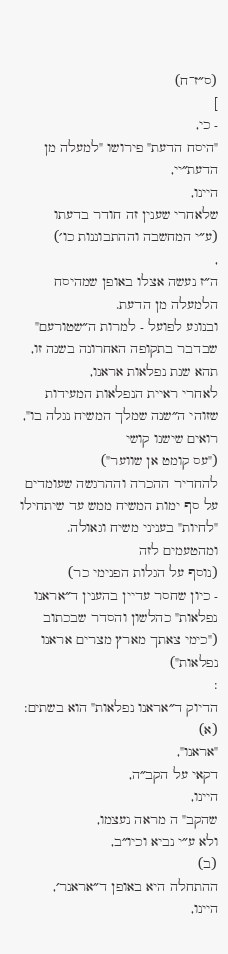(ס״ז־ח)
]
- כי,
"היסח הדעת" פירושו "למעלה מן הדעת״יי,
היינו,
שלאחרי שענין זה חודר בדעתו
(ע״י המחשבה וההתבוננות כו׳)
,
ה״ז נעשה אצלו באופן שמהיסח הלמעלה מן הדעת.
ובנוגע לפועל - למרות ה״שטורעם" שבדבר בתקופה האחרונה בשנה זו,
תהא שנת נפלאות אראנו,
לאחרי ראיית הנפלאות המעידות שזוהי ה״שנה שמלך המשיח נגלה בו",
רואים שישנו קושי
("עס קומט אן שווער")
להחדיר ההכרה וההרגשה שעומדים על סף ימות המשיח ממש עד שיתחילו "לחיות" בעניני משיח וגאולה.
ומהטעמים לזה
(נוסף על הגלות הפנימי כר)
- כיון שחסר עדיין בהענין ד״אראנו נפלאות" כהלשון והסדר שבכתוב
("כימי צאתך מארץ מצרים אראנו נפלאות")
:
הדיוק ד״אראנו נפלאות" הוא בשתים:
(א)
"אראנו",
דקאי על הקב״ה,
היינו,
שהקב" ה מראה נעצמו,
ולא ע״י נביא וכיו״ב,
(ב)
ההתחלה היא באופן ד״אראנר׳,
היינו,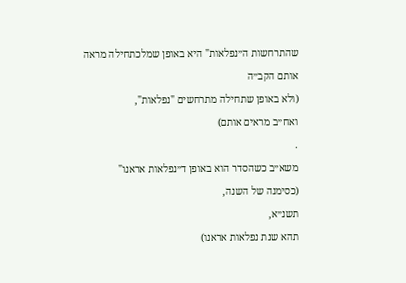שהתרחשות ה״נפלאות" היא באופן שמלכתחילה מראה אותם הקב״ה
(ולא באופן שתחילה מתרחשים "נפלאות",
ואח״ב מראים אותם)
.
משא״ב כשהסדר הוא באופן ד״נפלאות אראנו"
(כסימנה של השנה,
תשנ״א,
תהא שנת נפלאות אראנו)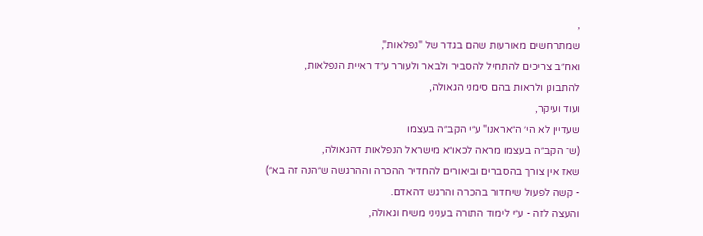,
שמתרחשים מאורעות שהם בגדר של "נפלאות",
ואח״ב צריכים להתחיל להסביר ולבאר ולעורר ע״ד ראיית הנפלאות,
להתבונן ולראות בהם סימני הגאולה,
ועוד ועיקר,
שעדיין לא הי׳ ה״אראנו" ע״י הקב״ה בעצמו
(ש־ הקב״ה בעצמו מראה לכאו״א מישראל הנפלאות דהגאולה,
שאז אין צורך בהסברים וביאורים להחדיר ההכרה וההרגשה ש״הנה זה בא״)
- קשה לפעול שיחדור בהכרה והרגש דהאדם.
והעצה לזה - ע״י לימוד התורה בעניני משיח וגאולה,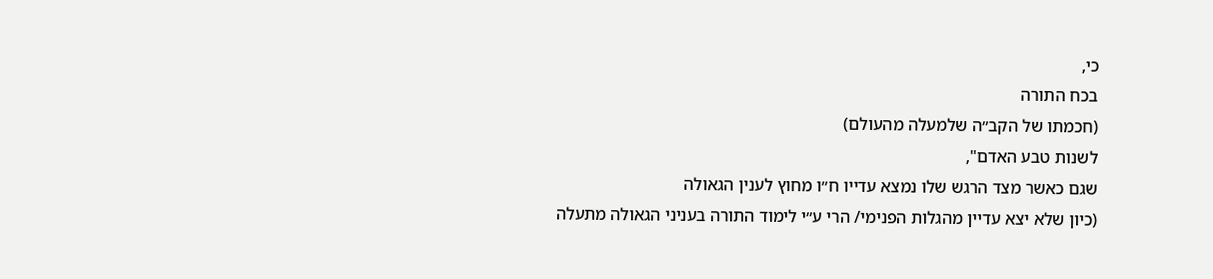כי,
בכח התורה
(חכמתו של הקב״ה שלמעלה מהעולם)
לשנות טבע האדם",
שגם כאשר מצד הרגש שלו נמצא עדייו ח״ו מחוץ לענין הגאולה
(כיון שלא יצא עדיין מהגלות הפנימי/ הרי ע״י לימוד התורה בעניני הגאולה מתעלה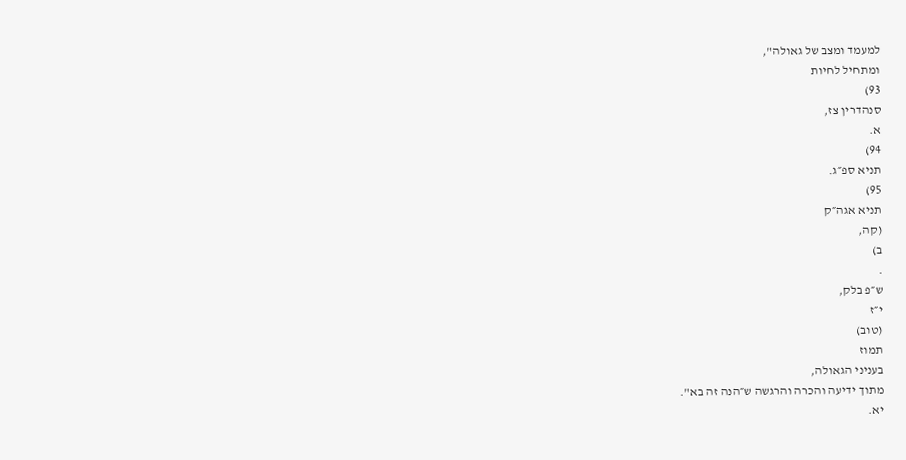למעמד ומצב של גאולה",
ומתחיל לחיות
93)
סנהדרין צז,
א.
94)
תניא ספ״ג.
95)
תניא אגה״ק
(קה,
ב)
.
ש״פ בלק,
י״ז
(טוב)
תמוז
בעניני הגאולה,
מתוך ידיעה והכרה והרגשה ש״הנה זה בא".
יא.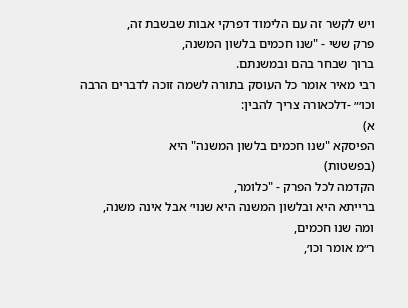ויש לקשר זה עם הלימוד דפרקי אבות שבשבת זה,
פרק ששי - "שנו חכמים בלשון המשנה,
ברוך שבחר בהם ובמשנתם.
רבי מאיר אומר כל העוסק בתורה לשמה זוכה לדברים הרבה וכו׳״ -דלכאורה צריך להבין:
א)
הפיסקא "שנו חכמים בלשון המשנה" היא
(בפשטות)
הקדמה לכל הפרק - "כלומר,
ברייתא היא ובלשון המשנה היא שנוי׳ אבל אינה משנה,
ומה שנו חכמים,
ר״מ אומר וכו׳,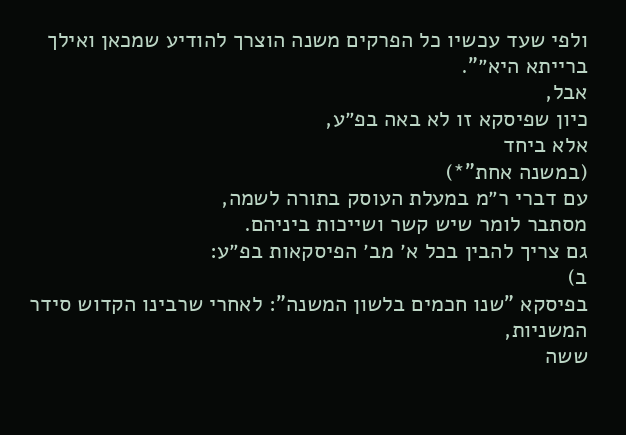ולפי שעד עכשיו כל הפרקים משנה הוצרך להודיע שמכאן ואילך ברייתא היא״”.
אבל,
כיון שפיסקא זו לא באה בפ״ע,
אלא ביחד
(במשנה אחת"*)
עם דברי ר״מ במעלת העוסק בתורה לשמה,
מסתבר לומר שיש קשר ושייכות ביניהם.
גם צריך להבין בכל א׳ מב׳ הפיסקאות בפ״ע:
ב)
בפיסקא "שנו חכמים בלשון המשנה": לאחרי שרבינו הקדוש סידר המשניות,
ששה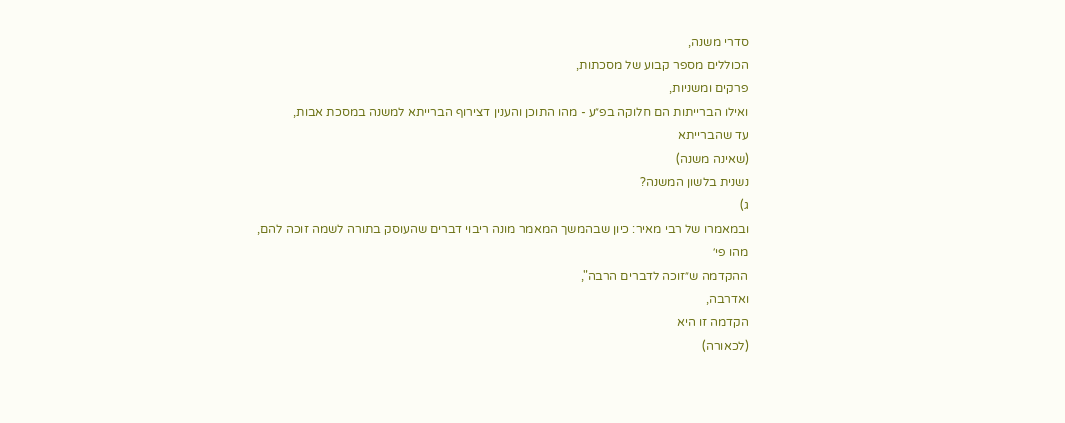סדרי משנה,
הכוללים מספר קבוע של מסכתות,
פרקים ומשניות,
ואילו הברייתות הם חלוקה בפ״ע - מהו התוכן והענין דצירוף הברייתא למשנה במסכת אבות,
עד שהברייתא
(שאינה משנה)
נשנית בלשון המשנה?
ג)
ובמאמרו של רבי מאיר: כיון שבהמשך המאמר מונה ריבוי דברים שהעוסק בתורה לשמה זוכה להם,
מהו פי׳
ההקדמה ש״זוכה לדברים הרבה",
ואדרבה,
הקדמה זו היא
(לכאורה)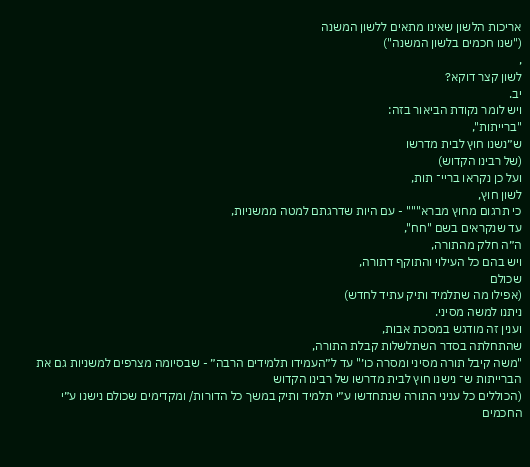אריכות הלשון שאינו מתאים ללשון המשנה
("שנו חכמים בלשון המשנה")
,
לשון קצר דוקא?
יב.
ויש לומר נקודת הביאור בזה:
"ברייתות",
ש״נשנו חוץ לבית מדרשו
(של רבינו הקדוש)
ועל כן נקראו בריי־ תות,
לשון חוץ,
כי תרגום מחוץ מברא""" - עם היות שדרגתם למטה ממשניות,
עד שנקראים בשם "חח",
ה״ה חלק מהתורה,
ויש בהם כל העילוי והתוקף דתורה,
שכולם
(אפילו מה שתלמיד ותיק עתיד לחדש)
ניתנו למשה מסיני.
וענין זה מודגש במסכת אבות,
שהתחלתה בסדר השתלשלות קבלת התורה,
"משה קיבל תורה מסיני ומסרה כו׳" עד ל״העמידו תלמידים הרבה״ - שבסיומה מצרפים למשניות גם את הברייתות ש־ נישנו חוץ לבית מדרשו של רבינו הקדוש
(הכוללים כל עניני התורה שנתחדשו ע״י תלמיד ותיק במשך כל הדורות/ ומקדימים שכולם נישנו ע״י החכמים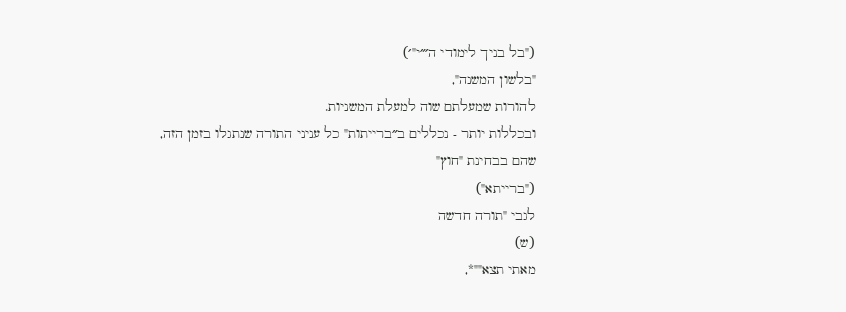("בל בניך לימודי ה׳״י"׳)
"בלשון המשנה",
להורות שמעלתם שוה למעלת המשניות.
ובכללות יותר - נכללים ב״ברייתות" כל עניני התורה שנתגלו בזמן הזה,
שהם בבחינת "חוץ"
("ברייתא")
לגבי "תורה חדשה
(ש)
מאתי תצא""*,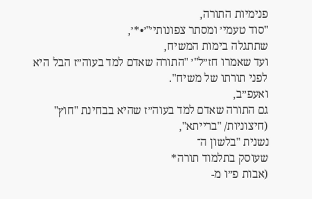פנימיות התורה,
"סוד טעמי׳ ומסתר צפונותי׳"׳•*׳,
שתתגלה בימות המשיח,
ועד שאמרו חז״ל"׳ "התורה שאדם למד בעוה״ז הבל היא לפני תורתו של משיח".
ואעפ״ב,
גם התורה שאדם למד בעוה״ז שהיא בבחינת "חוץ"
(חיצוניות/ "ברייתא",
נשנית "בלשון ה־
שעוסק בתלמוד תורה*
(אבות פ״ו מ-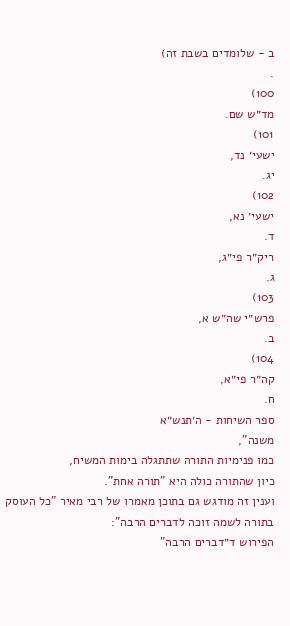ב - שלומדים בשבת זה)
.
100)
מד״ש שם.
101)
ישעי׳ נד,
יג.
102)
ישעי׳ נא,
ד.
ריק״ר פי״ג,
ג.
103)
פרש״י שה״ש א,
ב.
104)
קה״ר פי״א,
ח.
ספר השיחות - ה׳תנש״א
משנה",
כמו פנימיות התורה שתתגלה בימות המשיח,
כיון שהתורה כולה היא "תורה אחת".
וענין זה מודגש גם בתוכן מאמרו של רבי מאיר "כל העוסק בתורה לשמה זוכה לדברים הרבה":
הפירוש ד״דברים הרבה"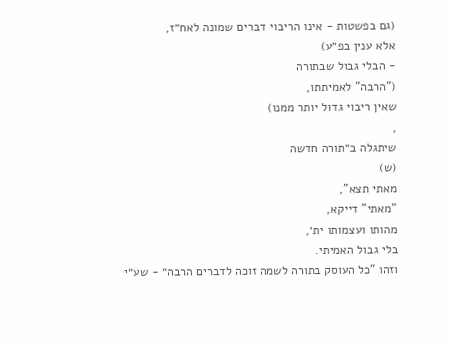(גם בפשטות - אינו הריבוי דברים שמונה לאח״ז,
אלא ענין בפ״ע)
- הבלי גבול שבתורה
("הרבה" לאמיתתו,
שאין ריבוי גדול יותר ממנו)
,
שיתגלה ב״תורה חדשה
(ש)
מאתי תצא",
"מאתי" דייקא,
מהותו ועצמותו ית׳,
בלי גבול האמיתי.
וזהו "כל העוסק בתורה לשמה זוכה לדברים הרבה״ - שע״י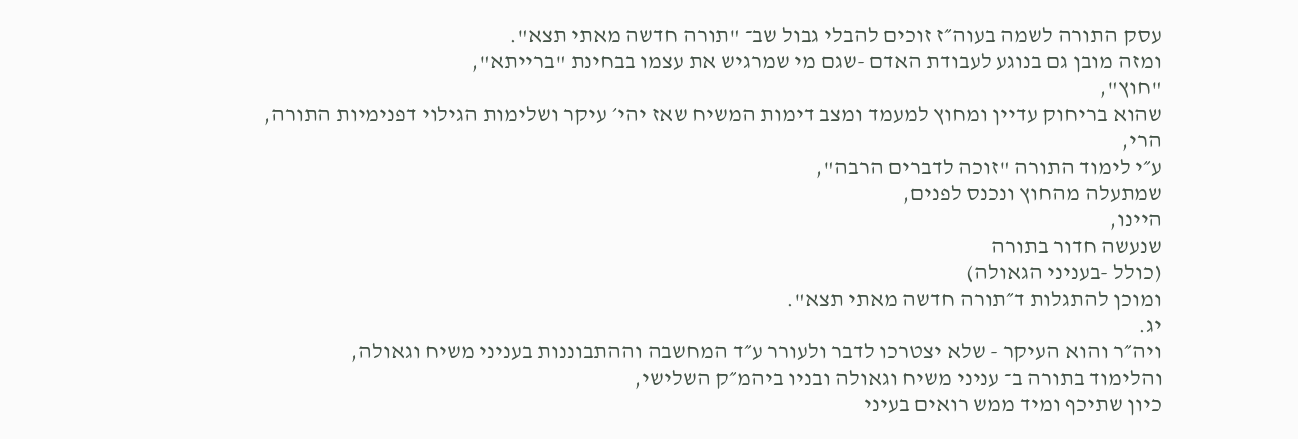עסק התורה לשמה בעוה״ז זוכים להבלי גבול שב־ "תורה חדשה מאתי תצא".
ומזה מובן גם בנוגע לעבודת האדם -שגם מי שמרגיש את עצמו בבחינת "ברייתא",
"חוץ",
שהוא בריחוק עדיין ומחוץ למעמד ומצב דימות המשיח שאז יהי׳ עיקר ושלימות הגילוי דפנימיות התורה,
הרי,
ע״י לימוד התורה "זוכה לדברים הרבה",
שמתעלה מהחוץ ונכנס לפנים,
היינו,
שנעשה חדור בתורה
(כולל -בעניני הגאולה)
ומוכן להתגלות ד״תורה חדשה מאתי תצא".
יג.
ויה״ר והוא העיקר - שלא יצטרכו לדבר ולעורר ע״ד המחשבה וההתבוננות בעניני משיח וגאולה,
והלימוד בתורה ב־ עניני משיח וגאולה ובניו ביהמ״ק השלישי,
כיון שתיכף ומיד ממש רואים בעיני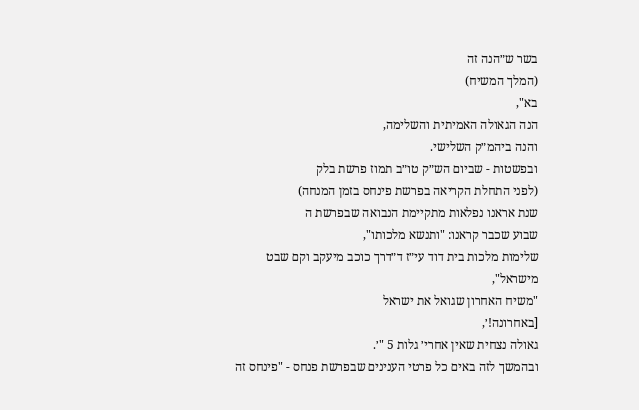בשר ש״הנה זה
(המלך המשיח)
בא",
הנה הגאולה האמיתית והשלימה,
והנה ביהמ״ק השלישי.
ובפשטות - שביום הש״ק טו״ב תמוז פרשת בלק
(לפני התחלת הקריאה בפרשת פינחס בזמן המנחה)
שנת אראנו נפלאות מתקיימת הנבואה שבפרשת ה
שבוע שכבר קראנו: "ותנשא מלכותו",
שלימות מלכות בית דוד עי״ז ד״דרך כוכב מיעקב וקם שבט מישראל",
"משיח האחרון שגואל את ישראל
[באחרונה!׳,
גאולה נצחית שאין אחרי׳ גלות 5 "׳.
ובהמשך לזה באים כל פרטי הענינים שבפרשת פנחס - "פינחס זה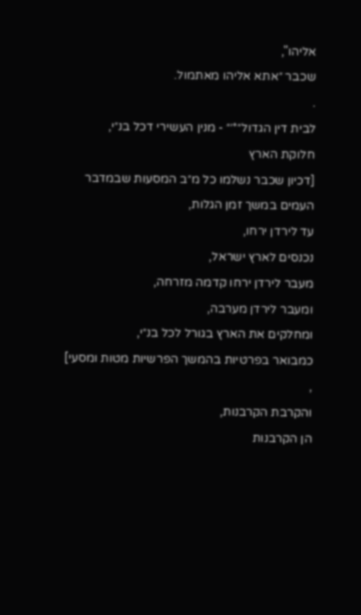אליהו",
שכבר ״אתא אליהו מאתמול.
.
לבית דין הגדול״*׳״ - מנין העשירי דכל בנ״י,
חלוקת הארץ
[דכיון שכבר נשלמו כל מ״ב המסעות שבמדבר העמים במשך זמן הגלות,
עד לירדן ירחו,
נכנסים לארץ ישראל,
מעבר לירדן ירחו קדמה מזרחה,
ומעבר לירדן מערבה,
ומחלקים את הארץ בגורל לכל בנ״י,
כמבואר בפרטיות בהמשך הפרשיות מטות ומסעי]
,
והקרבת הקרבנות,
הן הקרבנות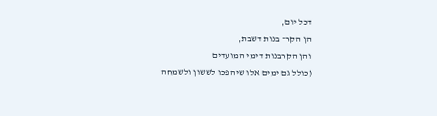דכל יום,
הן הקר־ בנות דשבת,
והן הקרבנות דימי המועדים
(כולל גם ימים אלו שיהפכו לששון ולשמחה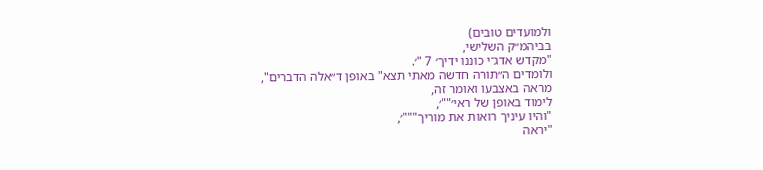ולמועדים טובים)
בביהמ״ק השלישי,
"מקדש אדג־י כוננו ידיך׳ 7 "׳.
ולומדים ה״תורה חדשה מאתי תצא" באופן ד״אלה הדברים",
מראה באצבעו ואומר זה,
לימוד באופן של ראי׳""׳,
"והיו עיניך רואות את מוריך"""׳,
"יראה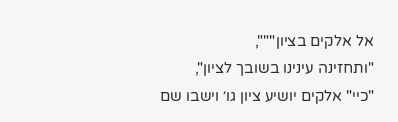אל אלקים בציון""",
"ותחזינה עינינו בשובך לציון",
"כיי" אלקים יושיע ציון גו׳ וישבו שם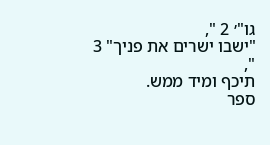גו"׳ 2 ",
"ישבו ישרים את פניך" 3 ",
תיכף ומיד ממש.
ספר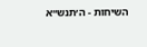השיחות - ה׳תנש״א